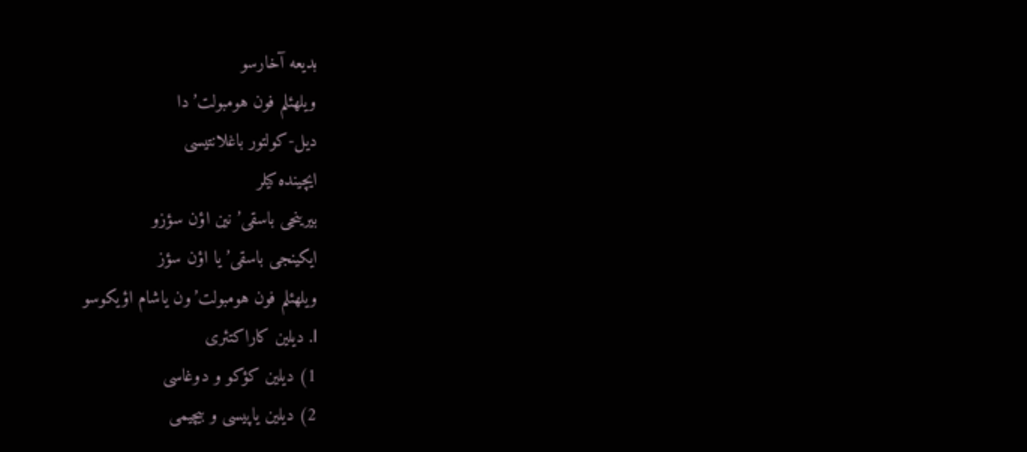بدیعه آخارسو
ویلهئلم فون هومبولت’دا
دیل-کولتور باغلانتیسی
ایچینده کیلر
بیرینجی باسقی’نین اؤن سؤزو
ایکینجی باسقی’یا اؤن سؤز
ویلهئلم فون هومبولت’ون یاشام اؤیکوسو
I. دیلین کاراکتئری
1) دیلین کؤکو و دوغاسی
2) دیلین یاپیسی و بیچیمی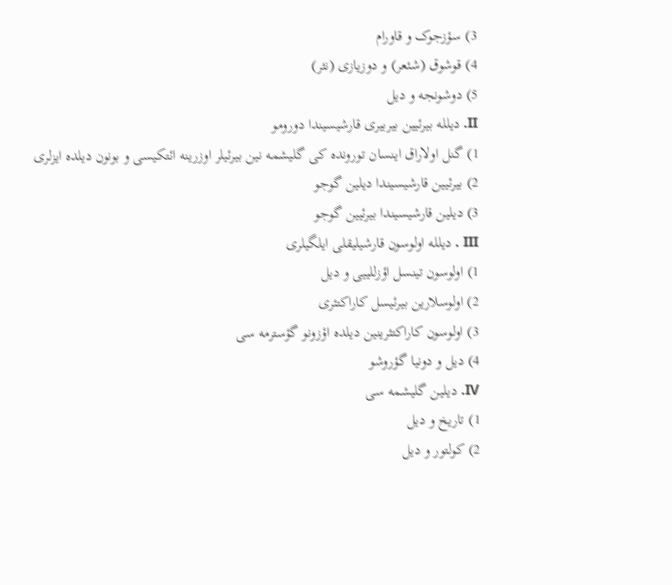3) سؤزجوک و قاورام
4) قوشوق (شئعر) و دوزیازی (نثر)
5) دوشونجه و دیل
II. دیلله بیرئیین بیربیری قارشیسیندا دورومو
1) گنل اولاراق اینسان تورونده کی گلیشمه نین بیرئیلر اوزرینه ائتکیسی و بونون دیلده ایزلری
2) بیرئیین قارشیسیندا دیلین گوجو
3) دیلین قارشیسیندا بیرئیین گوجو
III . دیلله اولوسون قارشیلیقلی ایلگیلری
1) اولوسون تینسل اؤزللییی و دیل
2) اولوسلارین بیرئیسل کاراکتئری
3) اولوسون کاراکتئرینین دیلده اؤزونو گؤسترمه سی
4) دیل و دونیا گؤروشو
IV. دیلین گلیشمه سی
1) تاریخ و دیل
2) کولتور و دیل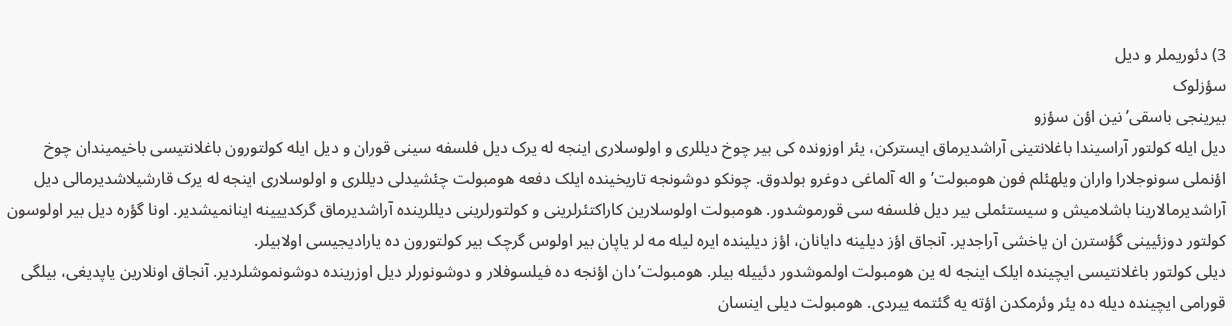3) دئوریملر و دیل
سؤزلوک
بیرینجی باسقی’نین اؤن سؤزو
دیل ایله کولتور آراسیندا باغلانتینی آراشدیرماق ایسترکن، یئر اوزونده کی بیر چوخ دیللری و اولوسلاری اینجه له یرک دیل فلسفه سینی قوران و دیل ایله کولتورون باغلانتیسی باخیمیندان چوخ اؤنملی سونوجلارا واران ویلهئلم فون هومبولت’و اله آلماغی دوغرو بولدوق. چونکو دوشونجه تاریخینده ایلک دفعه هومبولت چئشیدلی دیللری و اولوسلاری اینجه له یرک قارشیلاشدیرمالی دیل آراشدیرمالارینا باشلامیش و سیستئملی بیر دیل فلسفه سی قورموشدور. هومبولت اولوسلارین کاراکتئرلرینی و کولتورلرینی دیللرینده آراشدیرماق گرکدییینه اینانمیشدیر. اونا گؤره دیل بیر اولوسون کولتور دوزئیینی گؤسترن ان یاخشی آراجدیر. آنجاق اؤز دیلینه دایانان، اؤز دیلینده ایره لیله مه لر یاپان بیر اولوس گرچک بیر کولتورون ده یارادیجیسی اولابیلر.
دیلی کولتور باغلانتیسی ایچینده ایلک اینجه له ین هومبولت اولموشدور دئییله بیلر. هومبولت’دان اؤنجه ده فیلسوفلار و دوشونورلر دیل اوزرینده دوشونموشلردیر. آنجاق اونلارین یاپدیغی، بیلگی قورامی ایچینده دیله ده یئر وئرمکدن اؤته یه گئتمه ییردی. هومبولت دیلی اینسان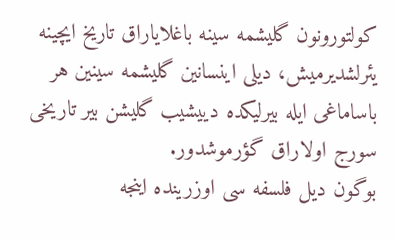کولتورونون گلیشمه سینه باغلایاراق تاریخ ایچینه یئرلشدیرمیش، دیلی اینسانین گلیشمه سینین هر باساماغی ایله بیرلیکده دییشیب گلیشن بیر تاریخی سورج اولاراق گؤرموشدور.
بوگون دیل فلسفه سی اوزرینده اینجه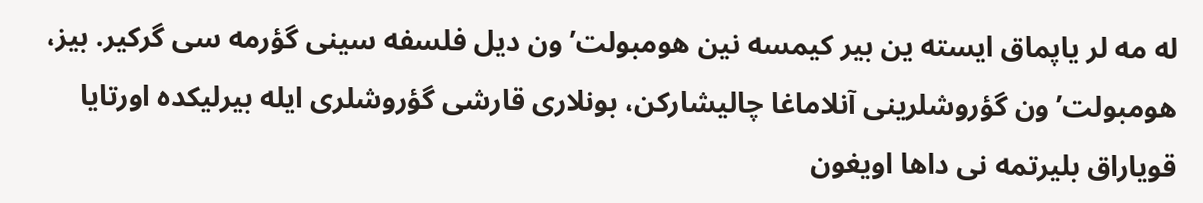له مه لر یاپماق ایسته ین بیر کیمسه نین هومبولت’ون دیل فلسفه سینی گؤرمه سی گرکیر. بیز، هومبولت’ون گؤروشلرینی آنلاماغا چالیشارکن، بونلاری قارشی گؤروشلری ایله بیرلیکده اورتایا قویاراق بلیرتمه نی داها اویغون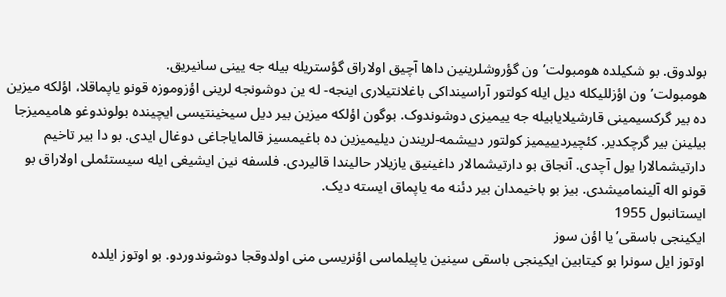بولدوق. بو شکیلده هومبولت’ون گؤروشلرینین داها آچیق اولاراق گؤستریله بیله جه یینی سانیریق.
هومبولت’ون اؤزللیکله دیل ایله کولتور آراسینداکی باغلانتیلاری اینجه- له ین دوشونجه لرینی اؤزوموزه قونو یاپماقلا، اؤلکه میزین ده بیر گرکسیمینی قارشیلایابیله جه ییمیزی دوشوندوک. بوگون اؤلکه میزین بیر دیل سیخینتیسی ایچینده بولوندوغو هامیمیزجا بیلینن بیر گرچکدیر. کئچیردیییمیز کولتور دییشمه-لریندن دیلیمیزین ده باغیمسیز قالمایاجاغی دوغال ایدی. بو دا بیر تاخیم دارتیشمالارا یول آچدی. آنجاق بو دارتیشمالار داغینیق یازیلار حالیندا قالیردی. فلسفه نین ایشیغی ایله سیستئملی اولاراق بو قونو اله آلینمامیشدی. بیز بو باخیمدان بیر دئنه مه یاپماق ایسته دیک.
ایستانبول 1955
ایکینجی باسقی’یا اؤن سوز
اوتوز ایل سونرا بو کیتابین ایکینجی باسقی سینین یاپیلماسی اؤنریسی منی اولدوقجا دوشوندوردو. بو اوتوز ایلده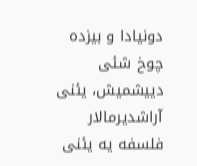دونیادا و بیزده چوخ شئی دییشمیش، یئنی آراشدیرمالار فلسفه یه یئنی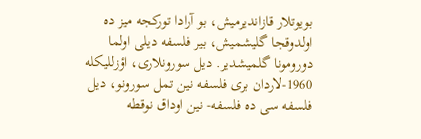بویوتلار قازاندیرمیش، بو آرادا تورکجه میز ده اولدوقجا گلیشمیش، بیر فلسفه دیلی اولما دورومونا گلمیشدیر. دیل سورونلاری، اؤزللیکله 1960-لاردان بری فلسفه نین تمل سورونو، دیل فلسفه سی ده فلسفه- نین اوداق نوقطه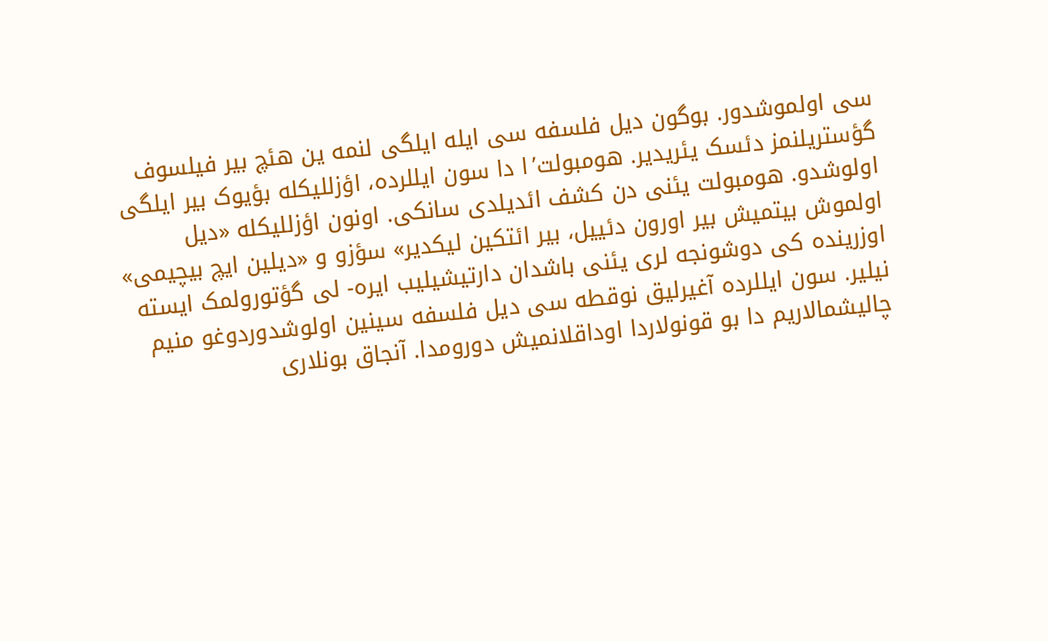سی اولموشدور. بوگون دیل فلسفه سی ایله ایلگی لنمه ین هئچ بیر فیلسوف گؤستریلنمز دئسک یئریدیر. هومبولت’ا دا سون ایللرده، اؤزللیکله بؤیوک بیر ایلگی اولوشدو. هومبولت یئنی دن کشف ائدیلدی سانکی. اونون اؤزللیکله «دیل اولموش بیتمیش بیر اورون دئییل، بیر ائتکین لیکدیر» سؤزو و «دیلین ایچ بیچیمی» اوزرینده کی دوشونجه لری یئنی باشدان دارتیشیلیب ایره- لی گؤتورولمک ایسته نیلیر. سون ایللرده آغیرلیق نوقطه سی دیل فلسفه سینین اولوشدوردوغو منیم چالیشمالاریم دا بو قونولاردا اوداقلانمیش دورومدا. آنجاق بونلاری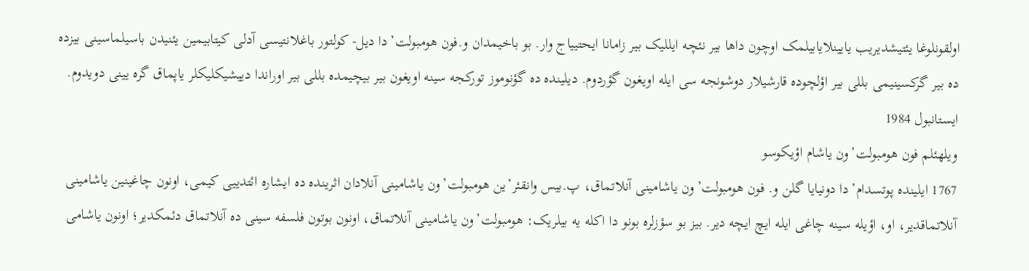اولقونلوغا یئتیشدیریب یایینلایابیلمک اوچون داها بیر نئچه ایللیک بیر زامانا ایحتییاج وار. بو باخیمدان و.فون هومبولت’دا دیل- کولتور باغلانتیسی آدلی کیتابیمین یئنیدن باسیلماسینی بیزده ده بیر گرکسینیمی بللی بیر اؤلچوده قارشیلار دوشونجه سی ایله اویغون گؤردوم. دیلینده ده گؤنوموز تورکجه سینه اویغون بیر بیچیمده بللی بیر اوراندا دییشیکلیکلر یاپماق گره یینی دویدوم.
ایستانبول 1984
ویلهئلم فون هومبولت’ون یاشام اؤیکوسو
1767 ایلینده پوتسدام’دا دونیایا گلن و. فون هومبولت’ون یاشامینی آنلاتماق، پ.بیس وانقئر’ین هومبولت’ون یاشامینی آنلادان اثرینده ده ایشاره ائتدییی کیمی، اونون چاغینین یاشامینی آنلاتماقدیر، او، اؤیله سینه چاغی ایله ایچ ایچه دیر. بیز بو سؤزلره بونو دا اکله یه بیلریک: هومبولت’ون یاشامینی آنلاتماق، اونون بوتون فلسفه سینی ده آنلاتماق دئمکدیر؛ اونون یاشامی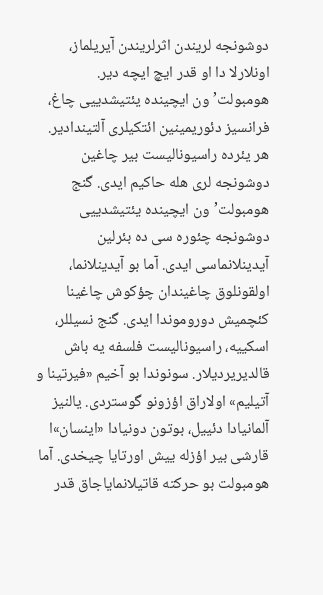دوشونجه لریندن اثرلریندن آیریلماز، اونلارلا دا او قدر ایچ ایچه دیر. هومبولت’ون ایچینده یئتیشدییی چاغ، فرانسیز دئوریمینین ائتکیلری آلتیندادیر. هر یئرده راسیونالیست بیر چاغین دوشونجه لری هله حاکیم ایدی. گنج هومبولت’ون ایچینده یئتیشدییی دوشونجه چئوره سی ده بئرلین آیدینلانماسی ایدی. آما بو آیدینلانما، اولقونلوق چاغیندان چؤکوش چاغینا کئچمیش دوروموندا ایدی. گنج نسیللر، اسکییه، راسیونالیست فلسفه یه باش قالدیریردیلار. سونوندا بو آخیم «فیرتینا و آتیلیم» اولاراق اؤزونو گوستردی. یالنیز آلمانیادا دئییل، بوتون دونیادا «اینسان»ا قارشی بیر اؤزله ییش اورتایا چیخدی. آما هومبولت بو حرکته قاتیلانمایاجاق قدر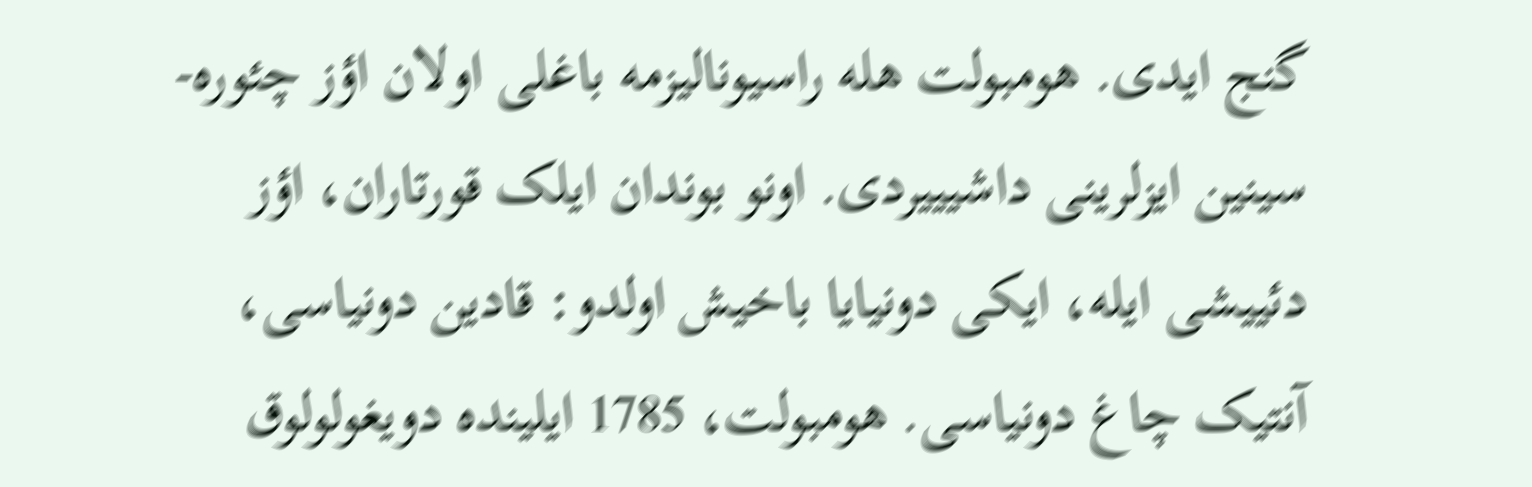گنج ایدی. هومبولت هله راسیونالیزمه باغلی اولان اؤز چئوره- سینین ایزلرینی داشیییردی. اونو بوندان ایلک قورتاران، اؤز دئییشی ایله، ایکی دونیایا باخیش اولدو: قادین دونیاسی، آنتیک چاغ دونیاسی. هومبولت، 1785 ایلینده دویغولولوق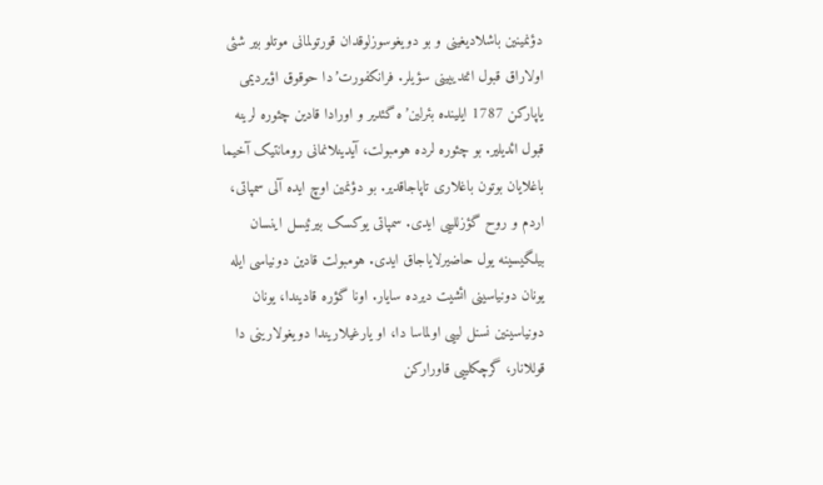دؤنمینین باشلادیغینی و بو دویغوسوزلوقدان قورتولمانی موتلو بیر شئی اولاراق قبول ائتدییینی سؤیلر. فرانکفورت’دا حوقوق اؤیردیمی یاپارکن 1787 ایلینده بئرلین’ه گئدیر و اورادا قادین چئوره لرینه قبول ائدیلیر. بو چئوره لرده هومبولت، آیدینلانمانی رومانتیک آخیما باغلایان بوتون باغلاری تاپاجاقدیر. بو دؤنمین اوچ ایده آلی سمپاتی، اردم و روح گؤزللییی ایدی. سمپاتی یوکسک بیرئیسل اینسان بیلگیسینه یول حاضیرلایاجاق ایدی. هومبولت قادین دونیاسی ایله یونان دونیاسینی ائشیت دیرده سایار. اونا گؤره قادیندا، یونان دونیاسینین نسنل لییی اولماسا دا، او یارغیلاریندا دویغولارینی دا قوللانار، گرچکلییی قاورارکن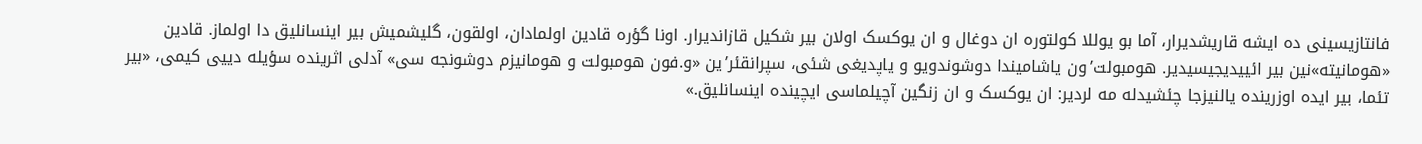فانتازیسینی ده ایشه قاریشدیرار، آما بو یوللا کولتوره ان دوغال و ان یوکسک اولان بیر شکیل قازاندیرار. اونا گؤره قادین اولمادان، اولقون، گلیشمیش بیر اینسانلیق دا اولماز. قادین «هومانیته»نین بیر ائییدیجیسیدیر. هومبولت’ون یاشامیندا دوشوندویو و یاپدیغی شئی، سپرانقئر’ین «و.فون هومبولت و هومانیزم دوشونجه سی» آدلی اثرینده سؤیله دییی کیمی، «بیر تئما، بیر ایده اوزرینده یالنیزجا چئشیدله مه لردیر: ان یوکسک و ان زنگین آچیلماسی ایچینده اینسانلیق.»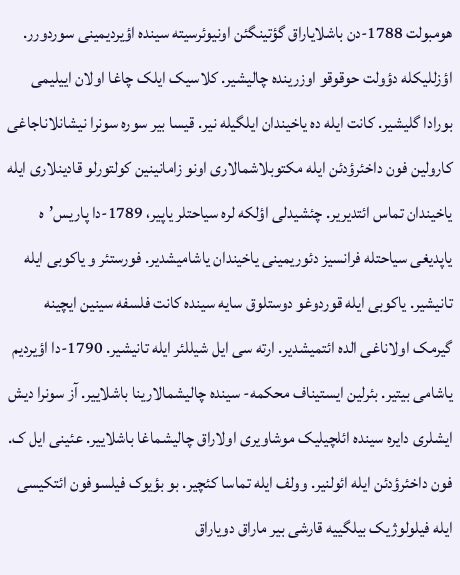هومبولت 1788-دن باشلایاراق گؤتینگئن اونیوئرسیته سینده اؤیردیمینی سوردورر. اؤزللیکله دؤولت حوقوقو اوزرینده چالیشیر. کلاسیک ایلک چاغا اولان اییلیمی بورادا گلیشیر. کانت ایله ده یاخیندان ایلگیله نیر. قیسا بیر سوره سونرا نیشانلاناجاغی کارولین فون داخئرؤدئن ایله مکتوبلاشمالاری اونو زامانینین کولتورلو قادینلاری ایله یاخیندان تماس ائتدیریر. چئشیدلی اؤلکه لره سیاحتلر یاپیر، 1789-دا پاریس’ه یاپدیغی سیاحتله فرانسیز دئوریمینی یاخیندان یاشامیشدیر. فورستئر و یاکوبی ایله تانیشیر. یاکوبی ایله قوردوغو دوستلوق سایه سینده کانت فلسفه سینین ایچینه گیرمک اولاناغی الده ائتمیشدیر. ارته سی ایل شیللئر ایله تانیشیر. 1790-دا اؤیردیم یاشامی بیتیر. بئرلین ایستیناف محکمه- سینده چالیشمالارینا باشلاییر. آز سونرا دیش ایشلری دایره سینده ائلچیلیک موشاویری اولاراق چالیشماغا باشلاییر. عئینی ایل ک. فون داخئرؤدئن ایله ائولنیر. وولف ایله تماسا کئچیر. بو بؤیوک فیلسوفون ائتکیسی ایله فیلولوژیک بیلگییه قارشی بیر ماراق دویاراق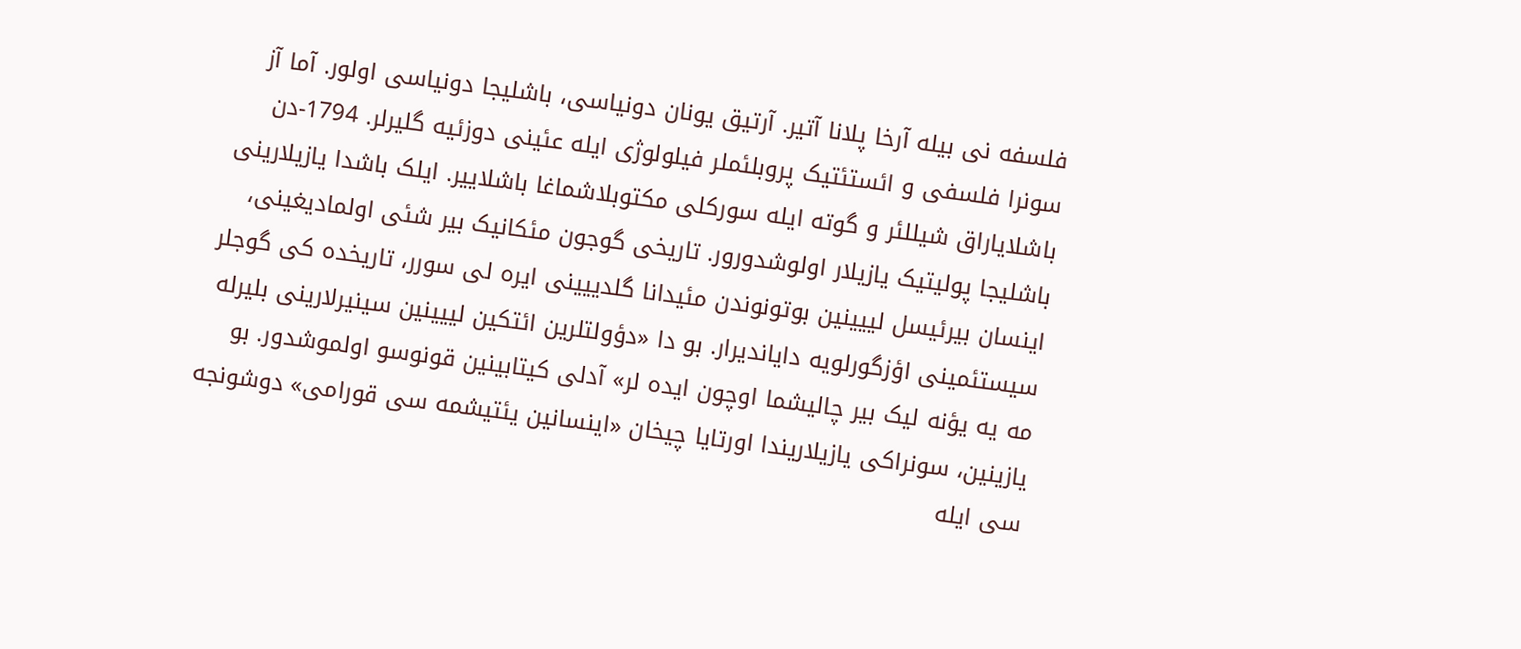فلسفه نی بیله آرخا پلانا آتیر. آرتیق یونان دونیاسی، باشلیجا دونیاسی اولور. آما آز سونرا فلسفی و ائستئتیک پروبلئملر فیلولوژی ایله عئینی دوزئیه گلیرلر. 1794-دن باشلایاراق شیللئر و گوته ایله سورکلی مکتوبلاشماغا باشلاییر. ایلک باشدا یازیلارینی باشلیجا پولیتیک یازیلار اولوشدورور. تاریخی گوجون مئکانیک بیر شئی اولمادیغینی، اینسان بیرئیسل لییینین بوتونوندن مئیدانا گلدییینی ایره لی سورر، تاریخده کی گوجلر سیستئمینی اؤزگورلویه دایاندیرار. بو دا «دؤولتلرین ائتکین لییینین سینیرلارینی بلیرله مه یه یؤنه لیک بیر چالیشما اوچون ایده لر» آدلی کیتابینین قونوسو اولموشدور. بو یازینین، سونراکی یازیلاریندا اورتایا چیخان «اینسانین یئتیشمه سی قورامی» دوشونجه سی ایله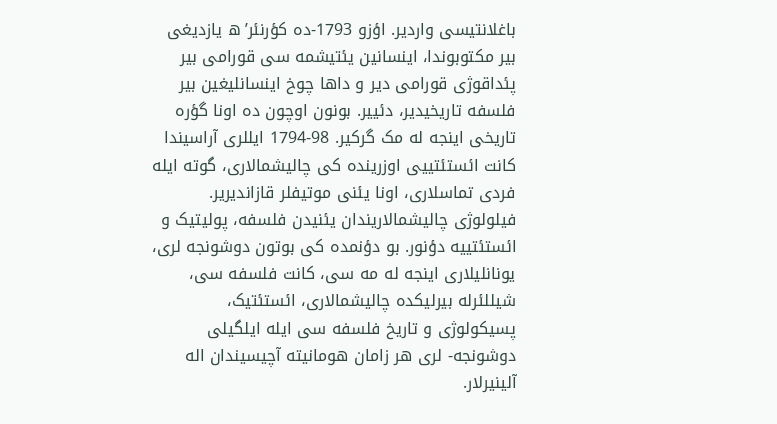باغلانتیسی واردیر. اؤزو 1793-ده کؤرنئر’ه یازدیغی بیر مکتوبوندا، اینسانین یئتیشمه سی قورامی بیر پئداقوژی قورامی دیر و داها چوخ اینسانلیغین بیر فلسفه تاریخیدیر، دئییر. بونون اوچون ده اونا گؤره تاریخی اینجه له مک گرکیر. 98-1794 ایللری آراسیندا کانت ائستئتییی اوزرینده کی چالیشمالاری، گوته ایله فردی تماسلاری، اونا یئنی موتیفلر قازاندیریر. فیلولوژی چالیشمالاریندان یئنیدن فلسفه، پولیتیک و ائستئتییه دؤنور. بو دؤنمده کی بوتون دوشونجه لری، یونانلیلاری اینجه له مه سی، کانت فلسفه سی، شیللئرله بیرلیکده چالیشمالاری، ائستئتیک، پسیکولوژی و تاریخ فلسفه سی ایله ایلگیلی دوشونجه- لری هر زامان هومانیته آچیسیندان اله آلینیرلار.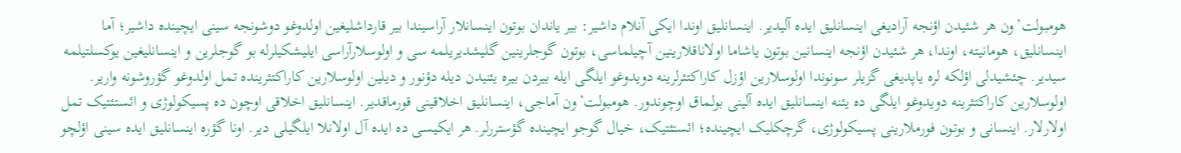هومبولت’ون هر شئیدن اؤنجه آرادیغی اینسانلیق ایده آلیدیر. اینسانلیق اوندا ایکی آنلام داشیر: بیر یاندان بوتون اینسانلار آراسیندا بیر قارداشلیغین اولدوغو دوشونجه سینی ایچینده داشیر؛ آما اینسانلیق، هومانیته، اوندا، هر شئیدن اؤنجه اینسانین بوتون یاشاما اولاناقلارینین آچیلماسی، بوتون گوجلرینین گلیشدیریلمه سی و اولوسلارآراسی ایلیشکیلرله بو گوجلرین و اینسانلیغین یوکسلتیلمه سیدیر. چئشیدلی اؤلکه لره یاپدیغی گزیلر سونوندا اولوسلارین اؤزل کاراکتئرلرینه دویدوغو ایلگی ایله بیردن بیره یئنیدن دیله دؤنور و دیلین اولوسلارین کاراکتئرینده تمل اولدوغو گؤروشونه واریر. اولوسلارین کاراکتئرینه دویدوغو ایلگی ده یئنه اینسانلیق ایده آلینی بولماق اوچوندور. هومبولت’ون آماجی، اینسانلیق اخلاقینی قورماقدیر. اینسانلیق اخلاقی اوچون ده پسیکولوژی و ائستئتیک تمل اولارلار. اینسانی و بوتون فورملارینی پسیکولوژی، گرچکلیک ایچینده؛ ائستئتیک، خیال گوجو ایچینده گؤستررلر. هر ایکیسی ده ایده آل اولانلا ایلگیلی دیر. اونا گؤره اینسانلیق ایده سینی اؤلچو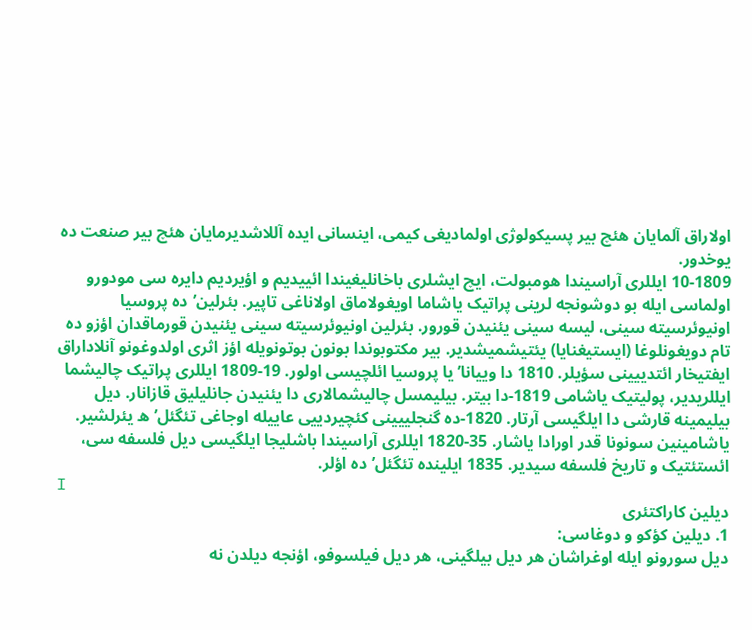اولاراق آلمایان هئچ بیر پسیکولوژی اولمادیغی کیمی، اینسانی ایده آللاشدیرمایان هئچ بیر صنعت ده یوخدور.
10-1809 ایللری آراسیندا هومبولت، ایچ ایشلری باخانلیغیندا ائییدیم و اؤیردیم دایره سی مودورو اولماسی ایله بو دوشونجه لرینی پراتیک یاشاما اویغولاماق اولاناغی تاپیر. بئرلین’ده پروسیا اونیوئرسیته سینی، لیسه سینی یئنیدن قورور. بئرلین اونیوئرسیته سینی یئنیدن قورماقدان اؤزو ده تام دویغونلوغا (ایستیغنایا) یئتیشمیشدیر. بیر مکتوبوندا بونون بوتونویله اؤز اثری اولدوغونو آنلاداراق ایفتیخار ائتدییینی سؤیلر. 1810 دا وییانا’یا پروسیا ائلچیسی اولور. 19-1809 ایللری پراتیک چالیشما ایللریدیر، پولیتیک یاشامی 1819-دا بیتر. بیلیمسل چالیشمالاری دا یئنیدن جانلیلیق قازانار. دیل بیلیمینه قارشی دا ایلگیسی آرتار. 1820-ده گنجلییینی کئچیردییی عاییله اوجاغی تئگئل’ه یئرلشیر. یاشامینین سونونا قدر اورادا یاشار. 35-1820 ایللری آراسیندا باشلیجا ایلگیسی دیل فلسفه سی، ائستئتیک و تاریخ فلسفه سیدیر. 1835 ایلینده تئگئل’ده اؤلر.
I
دیلین کاراکتئری
1. دیلین کؤکو و دوغاسی:
دیل سورونو ایله اوغراشان هر دیل بیلگینی، هر دیل فیلسوفو، اؤنجه دیلدن نه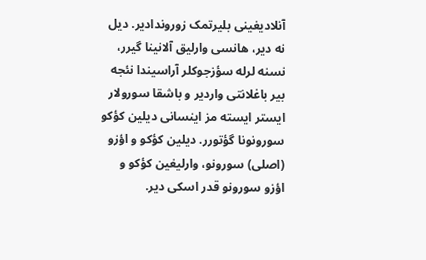آنلادیغینی بلیرتمک زوروندادیر. دیل نه دیر، هانسی وارلیق آلانینا گیرر، نسنه لرله سؤزجوکلر آراسیندا نئجه بیر باغلانتی واردیر و باشقا سورولار ایستر ایسته مز اینسانی دیلین کؤکو سورونونا گؤتورر. دیلین کؤکو و اؤزو (اصلی) سورونو، وارلیغین کؤکو و اؤزو سورونو قدر اسکی دیر.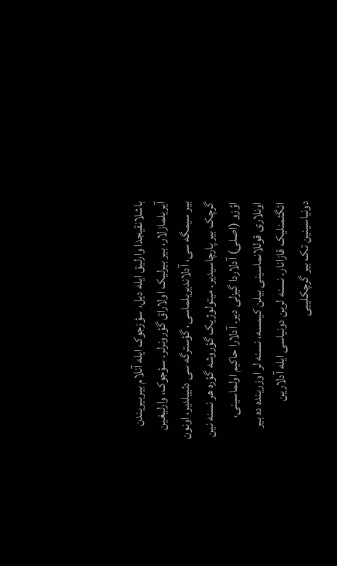باشلانقیجدا وارلیق ایله دیل، سؤزجوک ایله آنلام بیربیریندن آیریلمازلار، بیر بیرلیک اولاراق گؤرونرلر. سؤجوک، وارلیغین بیر سیمگه سی، آدلاندیریلماسی، گؤسترگه سی دئییلدیر، اونون گرچک بیر پارچاسیدیر. میتولوژیک گؤروشه گؤره هر نسنه نین اؤزو (اصلی) آدلاردا گیزلی دیر. آدلارا حاکیم اولماسینی، اونلاری قوللانماسینی بیلن کیمسه، نسنه لر اوزرینده ده بیر ائگئمنلیک قازانار. نسنه لرین دونیاسی ایله آدلارین دونیاسینین تک بیر گرچکلییی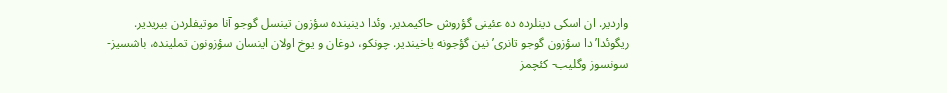واردیر. ان اسکی دینلرده ده عئینی گؤروش حاکیمدیر. وئدا دینینده سؤزون تینسل گوجو آنا موتیفلردن بیریدیر. ریگوئدا’دا سؤزون گوجو تانری’نین گؤجونه یاخیندیر. چونکو، دوغان و یوخ اولان اینسان سؤزونون تملینده، باشسیز- سونسوز وگلیب- کئچمز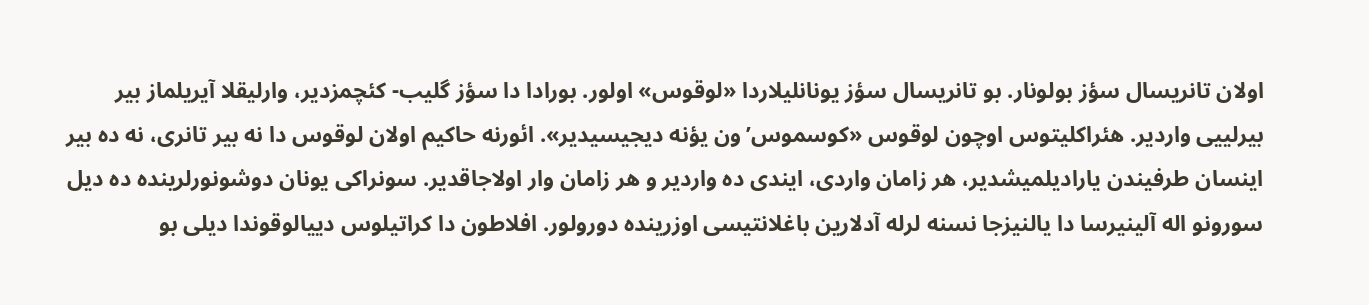اولان تانریسال سؤز بولونار. بو تانریسال سؤز یونانلیلاردا «لوقوس» اولور. بورادا دا سؤز گلیب- کئچمزدیر، وارلیقلا آیریلماز بیر بیرلییی واردیر. هئراکلیتوس اوچون لوقوس «کوسموس’ون یؤنه دیجیسیدیر». ائورنه حاکیم اولان لوقوس دا نه بیر تانری، نه ده بیر اینسان طرفیندن یارادیلمیشدیر، هر زامان واردی، ایندی ده واردیر و هر زامان وار اولاجاقدیر. سونراکی یونان دوشونورلرینده ده دیل سورونو اله آلینیرسا دا یالنیزجا نسنه لرله آدلارین باغلانتیسی اوزرینده دورولور. افلاطون دا کراتیلوس دییالوقوندا دیلی بو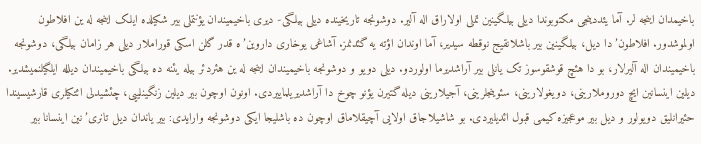باخیمدان اینجه لر. آما یئددینجی مکتوبوندا دیلی بیلگینین تملی اولاراق اله آلیر. دوشونجه تاریخینده دیلی بیلگی- دیری باخیمیندان یؤنتملی بیر شکیلده ایلک اینجه له ین افلاطون اولموشدور. افلاطون’دا دیل، بیلگینین بیر باشلانقیج نوقطه سیدیر، آما اوندان اؤته یه گئدنمز. آشاغی یوخاری داروین’ه قدر گلن اسکی قوراملار دیلی هر زامان بیلگی، دوشونجه باخیمیندان اله آلیرلار، بو دا هئچ قوشقوسوز تک یانلی بیر آراشدیرما اولوردو. دیلی دویو و دوشونجه باخیمیندان اینجه له ین هئردئر بیله یئنه ده بیلگی باخیمیندان دیلله ایلگیلنمیشدیر. دیلین اینسانین ایچ دوروملارینی، دویغولارینی، سئوینجلرینی، آجیلارینی دیله گتیرن یؤنو چوخ دا آراشدیریلماییردی. اونون اوچون بیر دیلین زنگینلییی، چئشیدلی ائتکیلری قارشیسیندا حئیرانلیق دویولور و دیل بیر موعجیزه کیمی قبول ائدیلیردی. بو شاشیلاجاق اولایی آچیقلاماق اوچون ده باشلیجا ایکی دوشونجه وارایدی: بیر یاندان دیل تانری’نین اینسانا بیر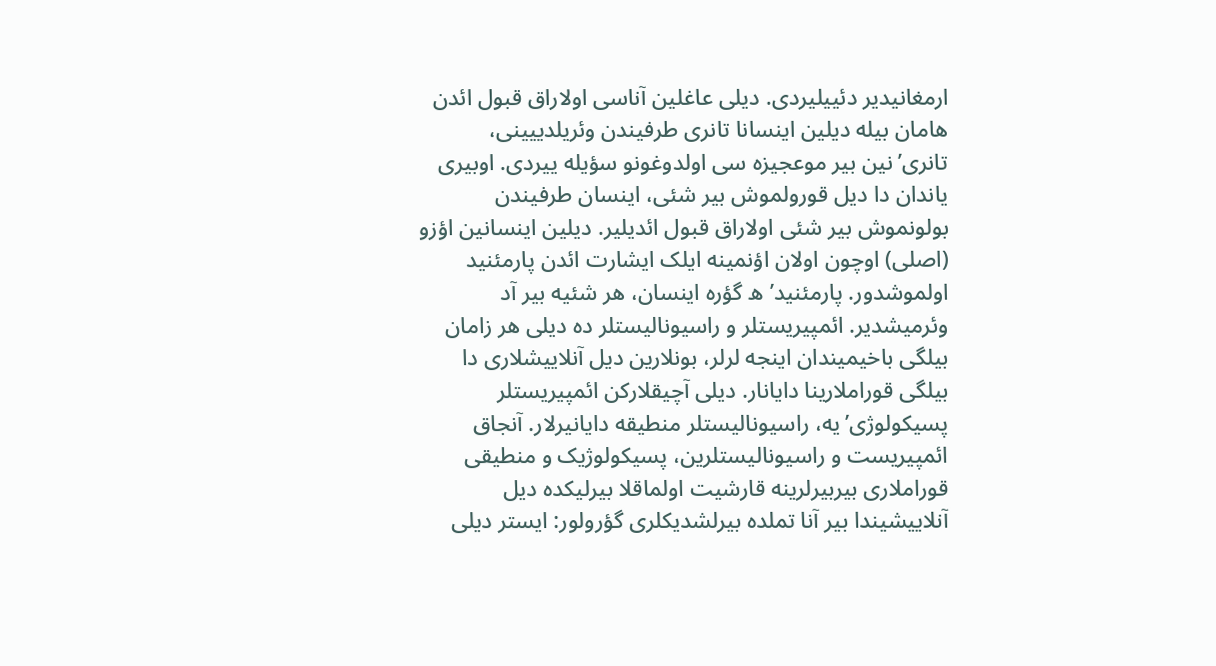ارمغانیدیر دئییلیردی. دیلی عاغلین آناسی اولاراق قبول ائدن هامان بیله دیلین اینسانا تانری طرفیندن وئریلدییینی، تانری’نین بیر موعجیزه سی اولدوغونو سؤیله ییردی. اوبیری یاندان دا دیل قورولموش بیر شئی، اینسان طرفیندن بولونموش بیر شئی اولاراق قبول ائدیلیر. دیلین اینسانین اؤزو (اصلی) اوچون اولان اؤنمینه ایلک ایشارت ائدن پارمئنید اولموشدور. پارمئنید’ه گؤره اینسان، هر شئیه بیر آد وئرمیشدیر. ائمپیریستلر و راسیونالیستلر ده دیلی هر زامان بیلگی باخیمیندان اینجه لرلر، بونلارین دیل آنلاییشلاری دا بیلگی قوراملارینا دایانار. دیلی آچیقلارکن ائمپیریستلر پسیکولوژی’یه، راسیونالیستلر منطیقه دایانیرلار. آنجاق ائمپیریست و راسیونالیستلرین، پسیکولوژیک و منطیقی قوراملاری بیربیرلرینه قارشیت اولماقلا بیرلیکده دیل آنلاییشیندا بیر آنا تملده بیرلشدیکلری گؤرولور: ایستر دیلی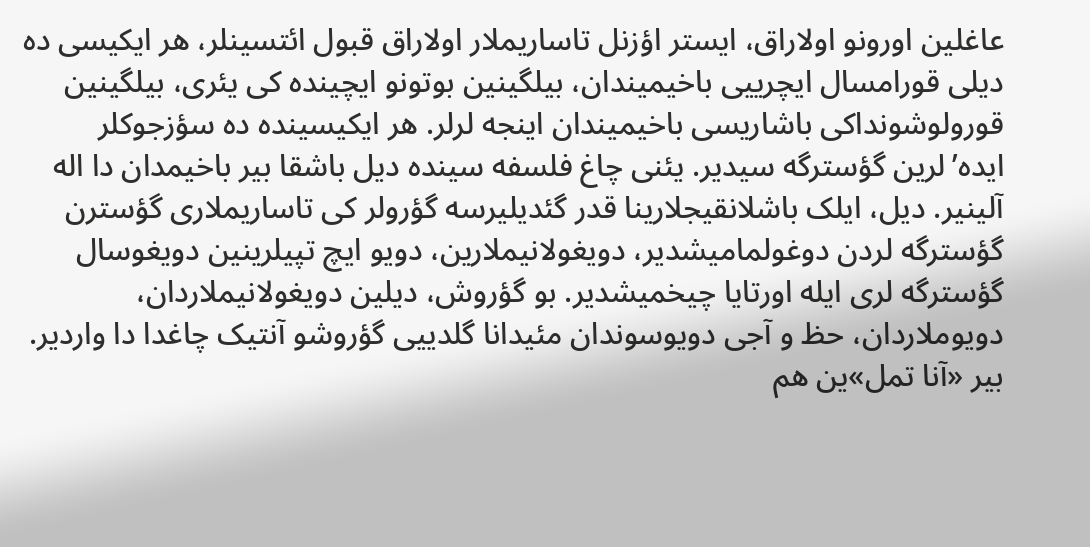عاغلین اورونو اولاراق، ایستر اؤزنل تاساریملار اولاراق قبول ائتسینلر، هر ایکیسی ده دیلی قورامسال ایچرییی باخیمیندان، بیلگینین بوتونو ایچینده کی یئری، بیلگینین قورولوشونداکی باشاریسی باخیمیندان اینجه لرلر. هر ایکیسینده ده سؤزجوکلر ایده’لرین گؤسترگه سیدیر. یئنی چاغ فلسفه سینده دیل باشقا بیر باخیمدان دا اله آلینیر. دیل، ایلک باشلانقیجلارینا قدر گئدیلیرسه گؤرولر کی تاساریملاری گؤسترن گؤسترگه لردن دوغولمامیشدیر، دویغولانیملارین، دویو ایچ تپیلرینین دویغوسال گؤسترگه لری ایله اورتایا چیخمیشدیر. بو گؤروش، دیلین دویغولانیملاردان، دویوملاردان، حظ و آجی دویوسوندان مئیدانا گلدییی گؤروشو آنتیک چاغدا دا واردیر. بیر «آنا تمل»ین هم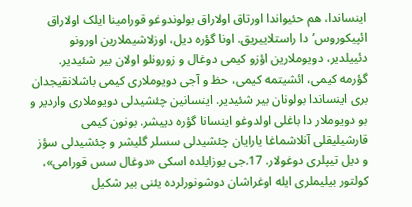اینساندا، هم حئیواندا اورتاق اولاراق بولوندوغو قورامینا ایلک اولاراق ائپیکوروس’دا راستلاییریق. اونا گؤره دیل، اوزلاشیملارین اورونو دئییلدیر، دویوملارین اؤزو کیمی دوغال و زورونلو اولان بیر شئیدیر. گؤرمه کیمی، ائشیتمه کیمی، حظ و آجی دویوملاری کیمی باشلانقیجدان بری اینساندا بولونان بیر شئیدیر. اینسانین چئشیدلی دویوملاری واردیر و بو دویوملار دا باغلی اولدوغو اینسانا گؤره دییشر. بونون کیمی قارشیلیقلی آنلاشماغا یارایان چئشیدلی سسلر گلیشر و چئشیدلی سؤز و دیل تیپلری دوغولار. 17.جی یوزایلده اسکی «دوغال سس قورامی»، کولتور بیلیملری ایله اوغراشان دوشونورلرده یئنی بیر شکیل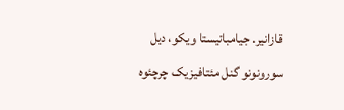قازانیر. جیامباتیستا ویکو، دیل سورونونو گنل مئتافیزیک چرچئوه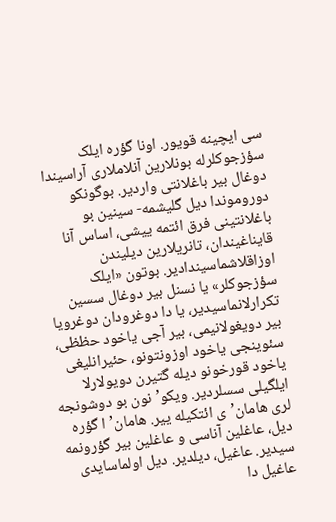سی ایچینه قویور. اونا گؤره ایلک سؤزجوکلرله بونلارین آنلاملاری آراسیندا دوغال بیر باغلانتی واردیر. بوگونکو دوروموندا دیل گلیشمه- سینین بو باغلانتینی فرق ائتمه ییشی، اساس آنا قایناغیندان، تانریلارین دیلیندن اوزاقلاشماسیندادیر. بوتون «ایلک سؤزجوکلر» یا نسنل بیر دوغال سسین تکرارلانماسیدیر، یا دا دوغرودان دوغرویا بیر دویغولانیمی، بیر آجی یاخود حظظی، سئوینجی یاخود اوزونتونو، حئیرانلیغی یاخود قورخونو دیله گتیرن دویولارلا ایلگیلی سسلردیر. ویکو’نون بو دوشونجه لری هامان’ی ائتکیله ییر. هامان’ا گؤره دیل، عاغلین آناسی و عاغلین بیر گؤرونمه سیدیر. عاغیل، دیلدیر. دیل اولماسایدی عاغیل دا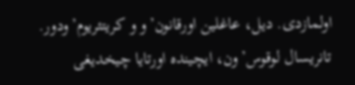اولمازدی. دیل، عاغلین اورقانون’و و کریتئریوم’ودور. تانریسال لوقوس’ون، ایچینده اورتایا چیخدیغی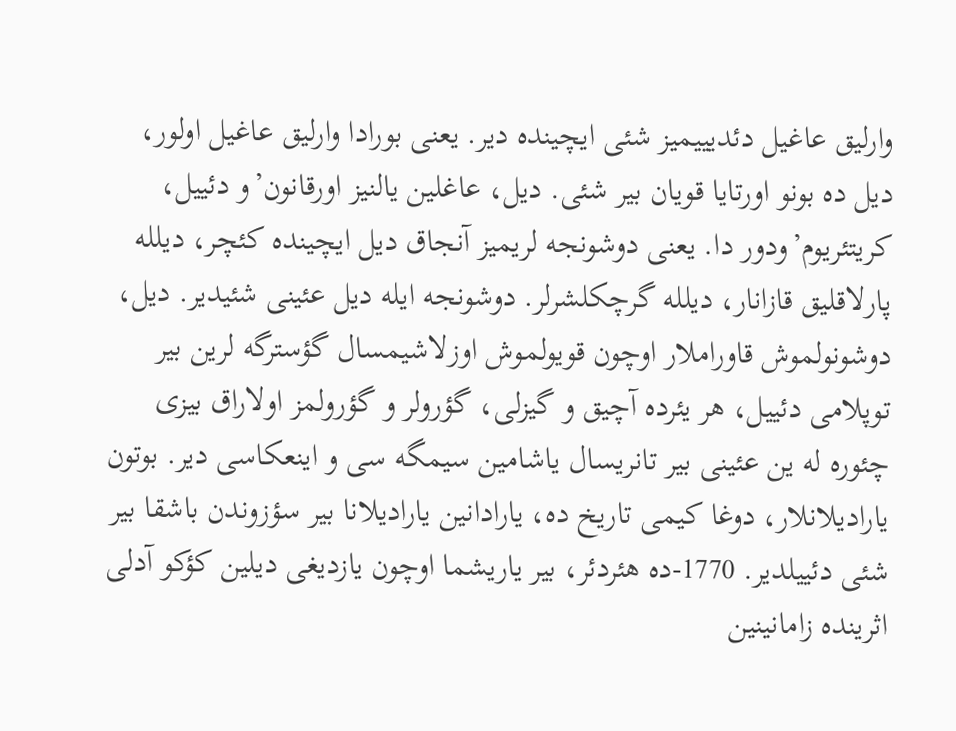وارلیق عاغیل دئدیییمیز شئی ایچینده دیر. یعنی بورادا وارلیق عاغیل اولور، دیل ده بونو اورتایا قویان بیر شئی. دیل، عاغلین یالنیز اورقانون’و دئییل، کریتئریوم’ودور دا. یعنی دوشونجه لریمیز آنجاق دیل ایچینده کئچر، دیلله پارلاقلیق قازانار، دیلله گرچکلشرلر. دوشونجه ایله دیل عئینی شئیدیر. دیل، دوشونولموش قاوراملار اوچون قویولموش اوزلاشیمسال گؤسترگه لرین بیر توپلامی دئییل، هر یئرده آچیق و گیزلی، گؤرولر و گؤرولمز اولاراق بیزی چئوره له ین عئینی بیر تانریسال یاشامین سیمگه سی و اینعکاسی دیر. بوتون یارادیلانلار، دوغا کیمی تاریخ ده، یارادانین یارادیلانا بیر سؤزوندن باشقا بیر شئی دئییلدیر. 1770-ده هئردئر، بیر یاریشما اوچون یازدیغی دیلین کؤکو آدلی اثرینده زامانینین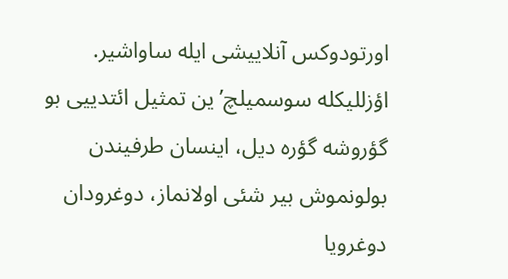اورتودوکس آنلاییشی ایله ساواشیر. اؤزللیکله سوسمیلچ’ین تمثیل ائتدییی بو گؤروشه گؤره دیل، اینسان طرفیندن بولونموش بیر شئی اولانماز، دوغرودان دوغرویا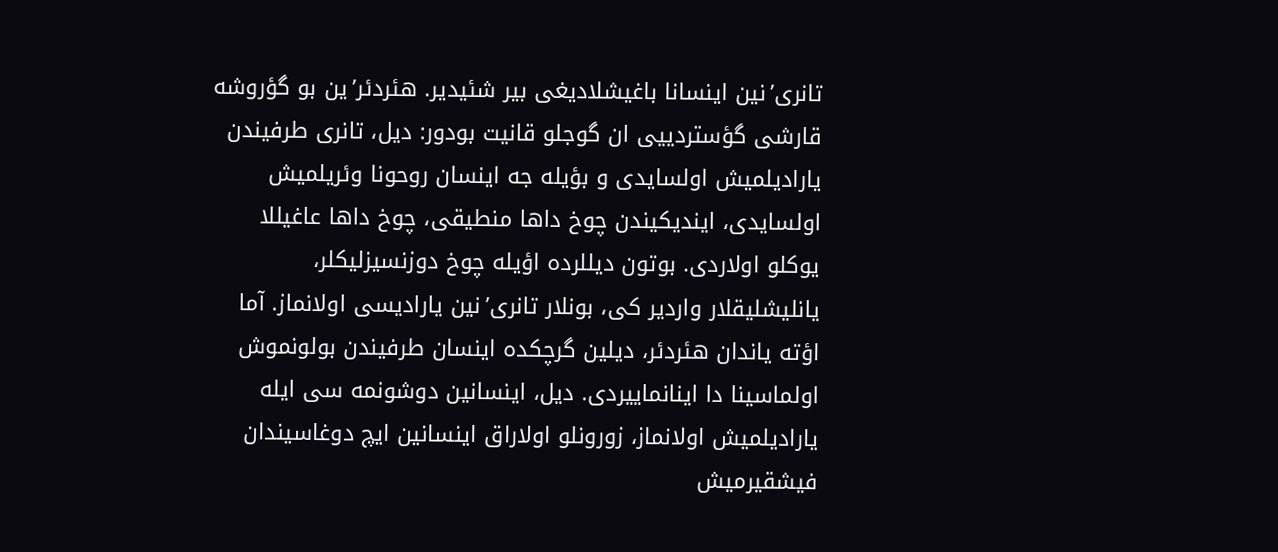تانری’نین اینسانا باغیشلادیغی بیر شئیدیر. هئردئر’ین بو گؤروشه قارشی گؤستردییی ان گوجلو قانیت بودور: دیل، تانری طرفیندن یارادیلمیش اولسایدی و بؤیله جه اینسان روحونا وئریلمیش اولسایدی، ایندیکیندن چوخ داها منطیقی، چوخ داها عاغیللا یوکلو اولاردی. بوتون دیللرده اؤیله چوخ دوزنسیزلیکلر، یانلیشلیقلار واردیر کی، بونلار تانری’نین یارادیسی اولانماز. آما اؤته یاندان هئردئر، دیلین گرچکده اینسان طرفیندن بولونموش اولماسینا دا اینانماییردی. دیل، اینسانین دوشونمه سی ایله یارادیلمیش اولانماز، زورونلو اولاراق اینسانین ایچ دوغاسیندان فیشقیرمیش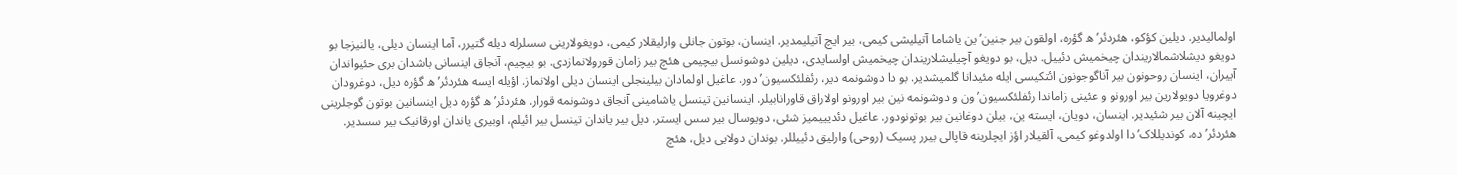اولمالیدیر. دیلین کؤکو، هئردئر’ه گؤره، اولقون بیر جنین’ین یاشاما آتیلیشی کیمی، بیر ایچ آتیلیمدیر. اینسان، بوتون جانلی وارلیقلار کیمی، دویغولارینی سسلرله دیله گتیرر، آما اینسان دیلی، یالنیزجا بو دویغو دیشلاشمالاریندان چیخمیش دئییل. دیل، بو دویغو آچیلیشلاریندان چیخمیش اولسایدی، دیلین دوشونسل بیچیمی هئچ بیر زامان قورولانمازدی. بو بیچیم، آنجاق اینسانی باشدان بری حئیواندان آییران، اینسان روحونون بیر آناگوجونون ائتکیسی ایله مئیدانا گلمیشدیر. بو دا دوشونمه دیر، رئفلئکسیون’دور. عاغیل اولمادان بیلینجلی اینسان دیلی اولانماز. اؤیله ایسه هئردئر’ه گؤره دیل، دوغرودان دوغرویا دویولارین بیر اورونو و عئینی زاماندا رئفلئکسیون’ون و دوشونمه نین بیر اورونو اولاراق قاورانابیلر. اینسانین تینسل یاشامینی آنجاق دوشونمه قورار. هئردئر’ه گؤره دیل اینسانین بوتون گوجلرینی ایچینه آلان بیر شئیدیر. اینسان، دویان، ایسته ین، بیلن دوغانین بیر بوتونودور. عاغیل دئدیییمیز شئی، دویوسال بیر سس ایستر. دیل بیر یاندان تینسل بیر ائیلم، اوبیری یاندان اورقانیک بیر سسدیر. هئردئر’ده، کوندیللاک’دا اولدوغو کیمی، آلقیلار اؤز ایچلرینه قاپالی بیرر پسیک (روحی) وارلیق دئییللر. بوندان دولایی دیل، هئچ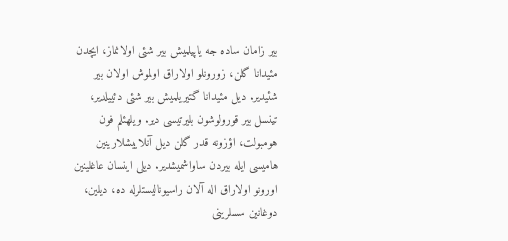بیر زامان ساده جه یاپیلمیش بیر شئی اولانماز، ایچدن مئیدانا گلن، زورونلو اولاراق اولموش اولان بیر شئیدیر. دیل مئیدانا گتیریلمیش بیر شئی دئییلدیر، تینسل بیر قورولوشون بلیرتیسی دیر. ویلهئلم فون هومبولت، اؤزونه قدر گلن دیل آنلاییشلارینین هامیسی ایله بیردن ساواشمیشدیر. دیلی اینسان عاغلینین اورونو اولاراق اله آلان راسیونالیستلرله ده، دیلین، دوغانین سسلرینی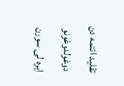تقلید ائتمه دن دوغولدوغونو ایره لی سورن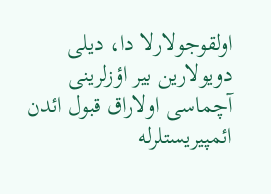اولقوجولارلا دا، دیلی دویولارین بیر اؤزلرینی آچماسی اولاراق قبول ائدن ائمپیریستلرله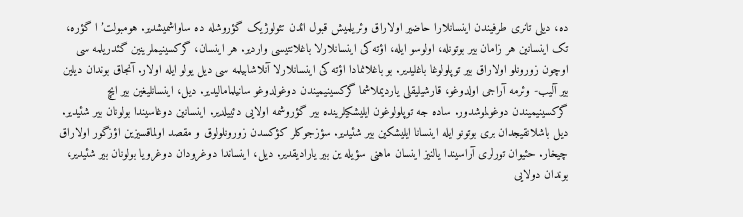ده، دیلی تانری طرفیندن اینسانلارا حاضیر اولاراق وئریلمیش قبول ائدن تئولوژیک گؤروشله ده ساواشمیشدیر. هومبولت’ا گؤره، تک اینسانین هر زامان بیر بوتونله، اولوسو ایله، اؤته کی اینسانلارلا باغلانتیسی واردیر. هر اینسان، گرکسینیملرینین گئدریلمه سی اوچون زورونلو اولاراق بیر توپلولوغا باغلیدیر. بو باغلانمادا اؤته کی اینسانلارلا آنلاشابیلمه سی دیل یولو ایله اولار. آنجاق بوندان دیلین بیر آلیب- وئرمه آراجی اولدوغو، قارشیلیقلی یاردیملاشما گرکسینیمیندن دوغولدوغو سانیلمامالیدیر. دیل، اینسانلیغین بیر ایچ گرکسینیمیندن دوغولموشدور. ساده جه توپلولوغون ایلیشکیلرینده بیر گؤروشمه اولایی دئییلدیر. اینسانین دوغاسیندا بولونان بیر شئیدیر. دیل باشلانقیجدان بری بوتونو ایله اینسانا ایلیشکین بیر شئیدیر. سؤزجوکلر کؤکسدن زورونلولوق و مقصد اولماقسیزین اؤزگور اولاراق چیخار. حئیوان تورلری آراسیندا یالنیز اینسان ماهنی سؤیله ین بیر یارادیقدیر. دیل، اینساندا دوغرودان دوغرویا بولونان بیر شئیدیر، بوندان دولایی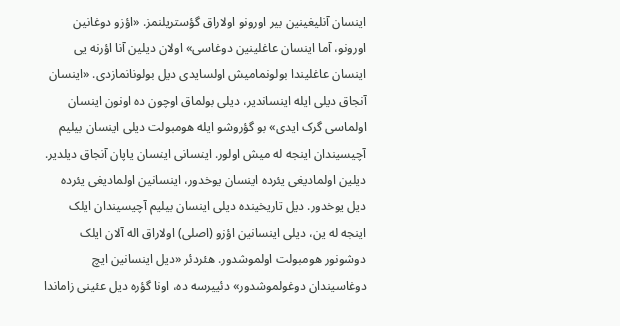اینسان آنلیغینین بیر اورونو اولاراق گؤستریلنمز. «اؤزو دوغانین اورونو، آما اینسان عاغلینین دوغاسی» اولان دیلین آنا اؤرنه یی اینسان عاغلیندا بولونمامیش اولسایدی دیل بولونانمازدی. «اینسان آنجاق دیلی ایله اینساندیر، دیلی بولماق اوچون ده اونون اینسان اولماسی گرک ایدی» بو گؤروشو ایله هومبولت دیلی اینسان بیلیم آچیسیندان اینجه له میش اولور. اینسانی اینسان یاپان آنجاق دیلدیر. دیلین اولمادیغی یئرده اینسان یوخدور، اینسانین اولمادیغی یئرده دیل یوخدور. دیل تاریخینده دیلی اینسان بیلیم آچیسیندان ایلک اینجه له ین، دیلی اینسانین اؤزو (اصلی) اولاراق اله آلان ایلک دوشونور هومبولت اولموشدور. هئردئر «دیل اینسانین ایچ دوغاسیندان دوغولموشدور» دئییرسه ده، اونا گؤره دیل عئینی زاماندا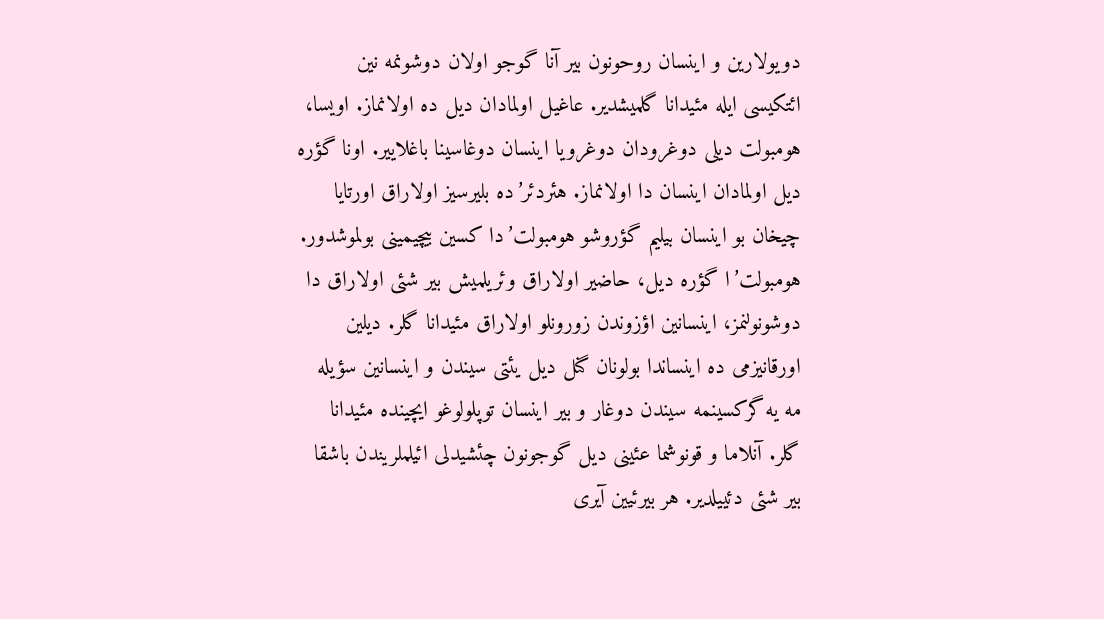دویولارین و اینسان روحونون بیر آنا گوجو اولان دوشونمه نین ائتکیسی ایله مئیدانا گلمیشدیر. عاغیل اولمادان دیل ده اولانماز. اویسا، هومبولت دیلی دوغرودان دوغرویا اینسان دوغاسینا باغلاییر. اونا گؤره دیل اولمادان اینسان دا اولانماز. هئردئر’ده بلیرسیز اولاراق اورتایا چیخان بو اینسان بیلیم گؤروشو هومبولت’دا کسین بیچیمینی بولموشدور. هومبولت’ا گؤره دیل، حاضیر اولاراق وئریلمیش بیر شئی اولاراق دا دوشونولنمز، اینسانین اؤزوندن زورونلو اولاراق مئیدانا گلر. دیلین اورقانیزمی ده اینساندا بولونان گنل دیل یئتی سیندن و اینسانین سؤیله مه یه گرکسینمه سیندن دوغار و بیر اینسان توپلولوغو ایچینده مئیدانا گلر. آنلاما و قونوشما عئینی دیل گوجونون چئشیدلی ائیلملریندن باشقا بیر شئی دئییلدیر. هر بیرئیین آیری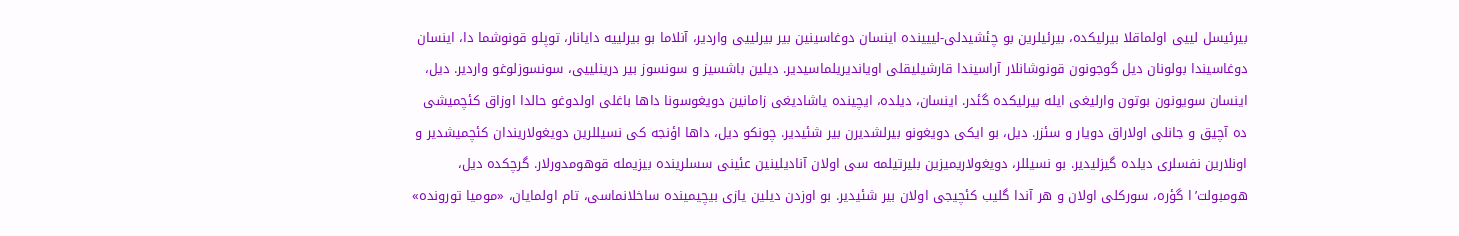بیرئیسل لییی اولماقلا بیرلیکده، بیرئیلرین بو چئشیدلی-لییینده اینسان دوغاسینین بیر بیرلییی واردیر، آنلاما بو بیرلییه دایانار، توپلو قونوشما دا، اینسان دوغاسیندا بولونان دیل گوجونون قونوشانلار آراسیندا قارشیلیقلی اویاندیریلماسیدیر. دیلین باشسیز و سونسوز بیر درینلییی، سونسوزلوغو واردیر. دیل، اینسان سویونون بوتون وارلیغی ایله بیرلیکده گئدر. اینسان، دیلده، ایچینده یاشادیغی زامانین دویغوسونا داها باغلی اولدوغو حالدا اوزاق کئچمیشی ده آچیق و جانلی اولاراق دویار و سئزر. دیل، بو ایکی دویغونو بیرلشدیرن بیر شئیدیر. چونکو دیل، داها اؤنجه کی نسیللرین دویغولاریندان کئچمیشدیر و اونلارین نفسلری دیلده گیزلیدیر. بو نسیللر، دویغولاریمیزین بلیرتیلمه سی اولان آنادیلینین عئینی سسلرینده بیزیمله قوهومدورلار. گرچکده دیل، هومبولت’ا گؤره، سورکلی اولان و هر آندا گلیب کئچیجی اولان بیر شئیدیر. بو اوزدن دیلین یازی بیچیمینده ساخلانماسی، تام اولمایان، «مومیا تورونده»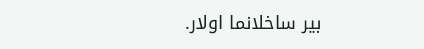بیر ساخلانما اولار.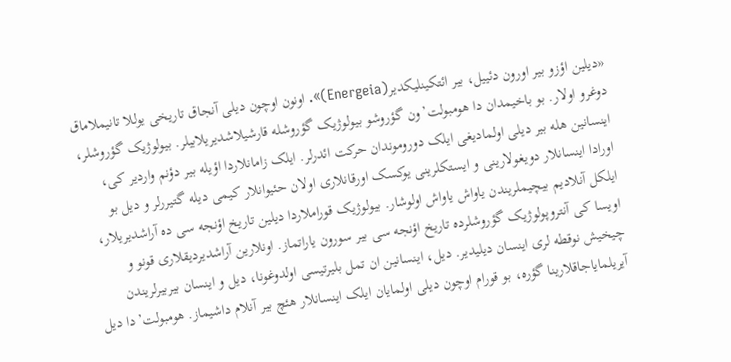«دیلین اؤزو بیر اورون دئییل، بیر ائتکینلیکدیر(Energeia)». اونون اوچون دیلی آنجاق تاریخی یوللا تانیملاماق دوغرو اولار. بو باخیمدان دا هومبولت’ون گؤروشو بیولوژیک گؤروشله قارشیلاشدیریلابیلر. بیولوژیک گؤروشلر، اینسانین هله بیر دیلی اولمادیغی ایلک دوروموندان حرکت ائدرلر. ایلک زامانلاردا اؤیله بیر دؤنم واردیر کی، اورادا اینسانلار دویغولارینی و ایستکلرینی یوکسک اورقانلاری اولان حئیوانلار کیمی دیله گتیررلر و دیل بو ایلکل آنلادیم بیچیملریندن یاواش یاواش اولوشار. بیولوژیک قوراملاردا دیلین تاریخ اؤنجه سی ده آراشدیریلار، اویسا کی آنتروپولوژیک گؤروشلرده تاریخ اؤنجه سی بیر سورون یاراتماز. اونلارین آراشدیردیقلاری قونو و چیخیش نوقطه لری اینسان دیلیدیر. دیل، اینسانین ان تمل بلیرتیسی اولدوغونا، دیل و اینسان بیربیرلریندن آیریلمایاجاقلارینا گؤره، بو قورام اوچون دیلی اولمایان ایلک اینسانلار هئچ بیر آنلام داشیماز. هومبولت’دا دیل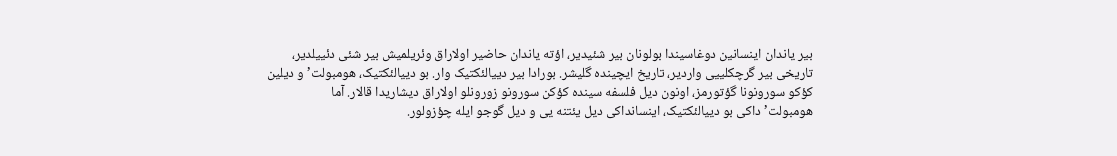بیر یاندان اینسانین دوغاسیندا بولونان بیر شئیدیر، اؤته یاندان حاضیر اولاراق وئریلمیش بیر شئی دئییلدیر، تاریخی بیر گرچکلییی واردیر، تاریخ ایچینده گلیشر. بورادا بیر دییالئکتیک وار. بو دییالئکتیک، هومبولت’و دیلین کؤکو سورونونا گؤتورمز، اونون دیل فلسفه سینده کؤکن سورونو زورونلو اولاراق دیشاریدا قالار. آما هومبولت’داکی بو دییالئکتیک، اینسانداکی دیل یئتنه یی و دیل گوجو ایله چؤزولور.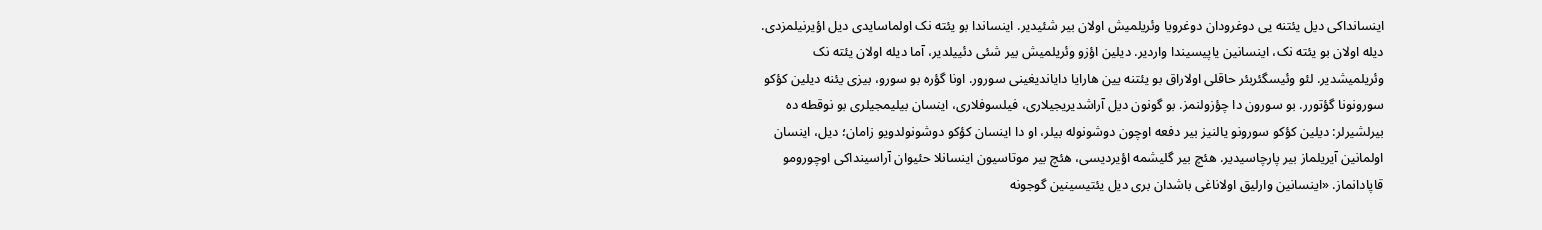اینسانداکی دیل یئتنه یی دوغرودان دوغرویا وئریلمیش اولان بیر شئیدیر. اینساندا بو یئته نک اولماسایدی دیل اؤیرنیلمزدی. دیله اولان بو یئته نک، اینسانین یاپیسیندا واردیر. دیلین اؤزو وئریلمیش بیر شئی دئییلدیر، آما دیله اولان یئته نک وئریلمیشدیر. لئو وئیسگئربئر حاقلی اولاراق بو یئتنه یین هارایا دایاندیغینی سورور. اونا گؤره بو سورو، بیزی یئنه دیلین کؤکو سورونونا گؤتورر. بو سورون دا چؤزولنمز. بو گونون دیل آراشدیریجیلاری، فیلسوفلاری، اینسان بیلیمجیلری بو نوقطه ده بیرلشیرلر: دیلین کؤکو سورونو یالنیز بیر دفعه اوچون دوشونوله بیلر، او دا اینسان کؤکو دوشونولدویو زامان؛ دیل، اینسان اولمانین آیریلماز بیر پارچاسیدیر. هئچ بیر گلیشمه اؤیردیسی، هئچ بیر موتاسیون اینسانلا حئیوان آراسینداکی اوچورومو قاپادانماز. «اینسانین وارلیق اولاناغی باشدان بری دیل یئتیسینین گوجونه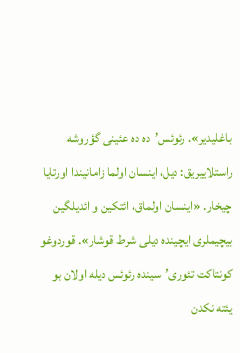باغلیدیر». رئوئس’ده ده عئینی گؤروشه راستلاییریق: دیل، اینسان اولما زامانیندا اورتایا چیخار. «اینسان اولماق، ائتکین و ائدیلگین بیچیملری ایچینده دیلی شرط قوشار». قوردوغو کونتاکت تئوری’سینده رئوئس دیله اولان بو یئته نکدن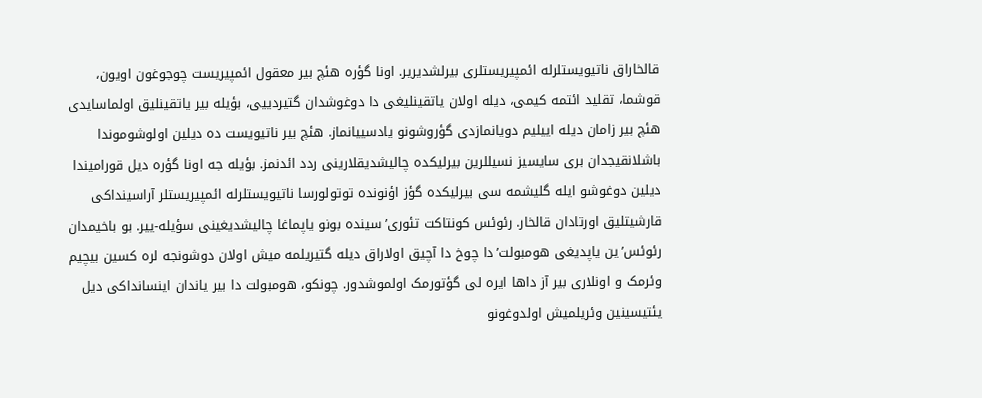قالخاراق ناتیویستلرله ائمپیریستلری بیرلشدیریر. اونا گؤره هئچ بیر معقول ائمپیریست چوجوغون اویون، قوشما، تقلید ائتمه کیمی، دیله اولان یاتقینلیغی دا دوغوشدان گتیردییی، بؤیله بیر یاتقینلیق اولماسایدی هئچ بیر زامان دیله اییلیم دویانمازدی گؤروشونو یادسییانماز. هئچ بیر ناتیویست ده دیلین اولوشوموندا باشلانقیجدان بری سایسیز نسیللرین بیرلیکده چالیشدیقلارینی ردد ائدنمز. بؤیله جه اونا گؤره دیل قورامیندا دیلین دوغوشو ایله گلیشمه سی بیرلیکده گؤز اؤنونده توتولورسا ناتیویستلرله ائمپیریستلر آراسینداکی قارشیتلیق اورتادان قالخار. رئوئس کونتاکت تئوری’سینده بونو یاپماغا چالیشدیغینی سؤیله-ییر. بو باخیمدان رئوئس’ین یاپدیغی هومبولت’دا چوخ دا آچیق اولاراق دیله گتیریلمه میش اولان دوشونجه لره کسین بیچیم وئرمک و اونلاری بیر آز داها ایره لی گؤتورمک اولموشدور. چونکو، هومبولت دا بیر یاندان اینسانداکی دیل یئتیسینین وئریلمیش اولدوغونو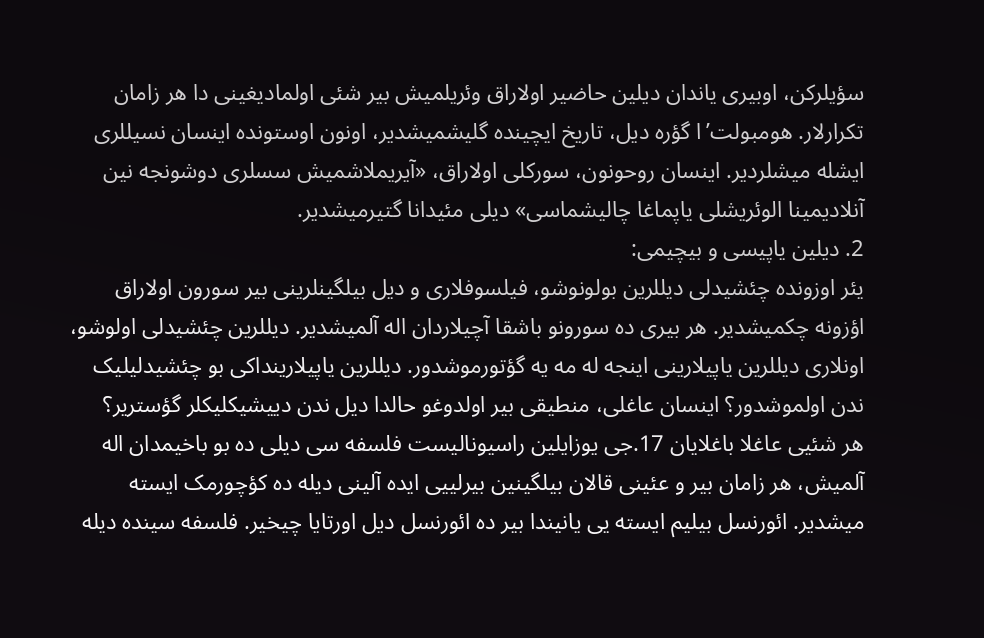سؤیلرکن، اوبیری یاندان دیلین حاضیر اولاراق وئریلمیش بیر شئی اولمادیغینی دا هر زامان تکرارلار. هومبولت’ا گؤره دیل، تاریخ ایچینده گلیشمیشدیر، اونون اوستونده اینسان نسیللری ایشله میشلردیر. اینسان روحونون، سورکلی اولاراق، «آیریملاشمیش سسلری دوشونجه نین آنلادیمینا الوئریشلی یاپماغا چالیشماسی» دیلی مئیدانا گتیرمیشدیر.
2. دیلین یاپیسی و بیچیمی:
یئر اوزونده چئشیدلی دیللرین بولونوشو، فیلسوفلاری و دیل بیلگینلرینی بیر سورون اولاراق اؤزونه چکمیشدیر. هر بیری ده سورونو باشقا آچیلاردان اله آلمیشدیر. دیللرین چئشیدلی اولوشو، اونلاری دیللرین یاپیلارینی اینجه له مه یه گؤتورموشدور. دیللرین یاپیلارینداکی بو چئشیدلیلیک ندن اولموشدور؟ اینسان عاغلی، منطیقی بیر اولدوغو حالدا دیل ندن دییشیکلیکلر گؤستریر؟
هر شئیی عاغلا باغلایان 17.جی یوزایلین راسیونالیست فلسفه سی دیلی ده بو باخیمدان اله آلمیش، هر زامان بیر و عئینی قالان بیلگینین بیرلییی ایده آلینی دیله ده کؤچورمک ایسته میشدیر. ائورنسل بیلیم ایسته یی یانیندا بیر ده ائورنسل دیل اورتایا چیخیر. فلسفه سینده دیله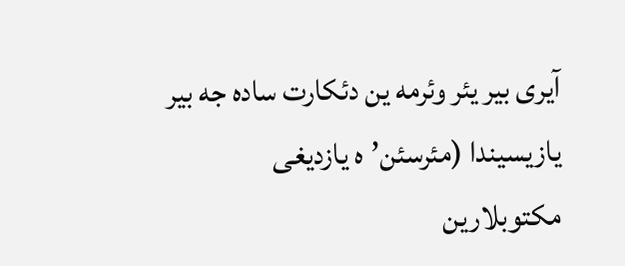آیری بیر یئر وئرمه ین دئکارت ساده جه بیر یازیسیندا (مئرسئن’ه یازدیغی مکتوبلارین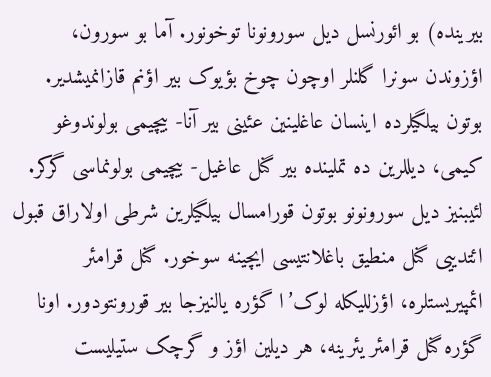بیرینده) بو ائورنسل دیل سورونونا توخونور. آما بو سورون، اؤزوندن سونرا گلنلر اوچون چوخ بؤیوک بیر اؤنم قازانمیشدیر. بوتون بیلگیلرده اینسان عاغلینین عئینی بیر آنا- بیچیمی بولوندوغو کیمی، دیللرین ده تملینده بیر گنل عاغیل- بیچیمی بولونماسی گرکر. لئیبنیز دیل سورونونو بوتون قورامسال بیلگیلرین شرطی اولاراق قبول ائتدییی گنل منطیق باغلانتیسی ایچینه سوخور. گنل قرامئر ائمپیریستلره، اؤزللیکله لوک’ا گؤره یالنیزجا بیر قورونتودور. اونا گؤره گنل قرامئر یئرینه، هر دیلین اؤز و گرچک ستیلیست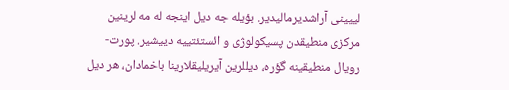لییینی آراشدیرمالیدیر. بؤیله جه دیل اینجه له مه لرینین مرکزی منطیقدن پسیکولوژی و ائستئتییه دییشیر. پورت- رویال منطیقینه گؤره، دیللرین آیریلیقلارینا باخمادان، هر دیل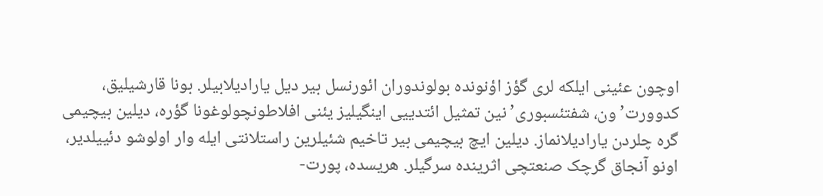اوچون عئینی ایلکه لری گؤز اؤنونده بولوندوران ائورنسل بیر دیل یارادیلابیلر. بونا قارشیلیق، کدوورت’ون، شفتئسبوری’نین تمثیل ائتدییی اینگیلیز یئنی افلاطونچولوغونا گؤره، دیلین بیچیمی گره چلردن یارادیلانماز. دیلین ایچ بیچیمی بیر تاخیم شئیلرین راستلانتی ایله وار اولوشو دئییلدیر، اونو آنجاق گرچک صنعتچی اثرینده سرگیلر. هریسده، پورت-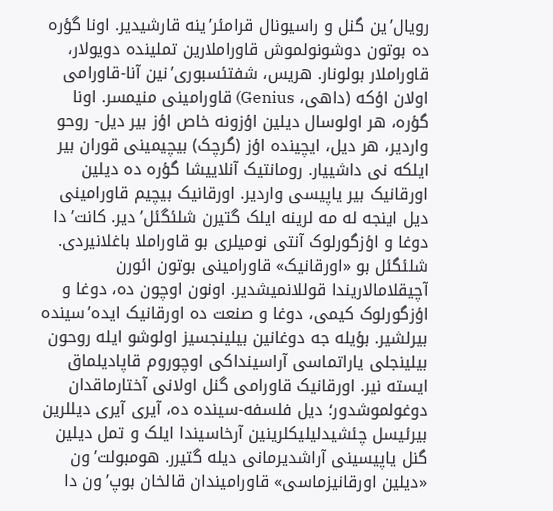رویال’ین گنل و راسیونال قرامئر’ینه قارشیدیر. اونا گؤره ده بوتون دوشونولموش قاوراملارین تملینده دویولار، قاوراملار بولونار. هریس، شفتئسبوری’نین آنا-قاورامی اولان اؤکه (داهی، Genius) قاورامینی منیمسر. اونا گؤره، هر اولوسال دیلین اؤزونه خاص اؤز بیر دیل- روحو واردیر، هر دیل، ایچینده اؤز (گرچک) بیچیمینی قوران بیر ایلکه نی داشییار. رومانتیک آنلاییشا گؤره ده دیلین اورقانیک بیر یاپیسی واردیر. اورقانیک بیچیم قاورامینی دیل اینجه له مه لرینه ایلک گتیرن شلئگئل’دیر. کانت’دا دوغا و اؤزگورلوک آنتی نومیلری بو قاوراملا باغلانیردی. شلئگئل بو «اورقانیک» قاورامینی بوتون ائورن آچیقلامالاریندا قوللانمیشدیر. اونون اوچون ده، دوغا و اؤزگورلوک کیمی، دوغا و صنعت ده اورقانیک ایده’سینده بیرلشیر. بؤیله جه دوغانین بیلینجسیز اولوشو ایله روحون بیلینجلی یاراتماسی آراسینداکی اوچوروم قاپادیلماق ایسته نیر. اورقانیک قاورامی گنل اولانی آختارماقدان دوغولموشدور؛ دیل فلسفه-سینده ده، آیری آیری دیللرین بیرئیسل چئشیدلیلیکلرینین آرخاسیندا ایلک و تمل دیلین گنل یاپیسینی آراشدیرمانی دیله گتیرر. هومبولت’ون «دیلین اورقانیزماسی» قاورامیندان قالخان بوپ’ون دا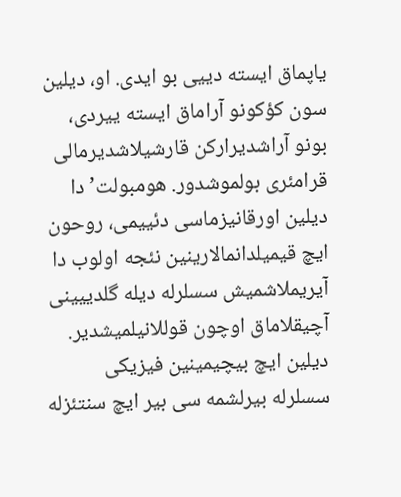یاپماق ایسته دییی بو ایدی. او، دیلین سون کؤکونو آراماق ایسته ییردی، بونو آراشدیرارکن قارشیلاشدیرمالی قرامئری بولموشدور. هومبولت’دا دیلین اورقانیزماسی دئییمی، روحون ایچ قیمیلدانمالارینین نئجه اولوب دا آیریملاشمیش سسلرله دیله گلدییینی آچیقلاماق اوچون قوللانیلمیشدیر. دیلین ایچ بیچیمینین فیزیکی سسلرله بیرلشمه سی بیر ایچ سنتئزله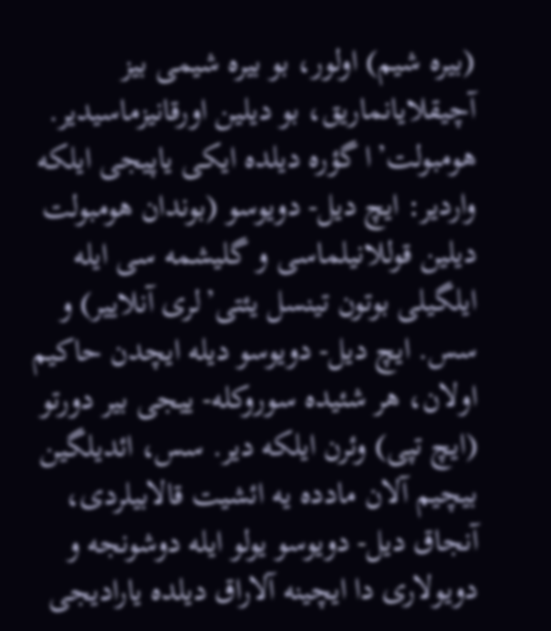(بیره شیم) اولور، بو بیره شیمی بیز آچیقلایانماریق، بو دیلین اورقانیزماسیدیر. هومبولت’ا گؤره دیلده ایکی یاپیجی ایلکه واردیر: ایچ دیل- دویوسو (بوندان هومبولت دیلین قوللانیلماسی و گلیشمه سی ایله ایلگیلی بوتون تینسل یئتی’لری آنلاییر) و سس. ایچ دیل- دویوسو دیله ایچدن حاکیم اولان، هر شئیده سوروکله- ییجی بیر دورتو (ایچ تپی) وئرن ایلکه دیر. سس، ائدیلگین بیچیم آلان مادده یه ائشیت قالابیلردی، آنجاق دیل- دویوسو یولو ایله دوشونجه و دویولاری دا ایچینه آلاراق دیلده یارادیجی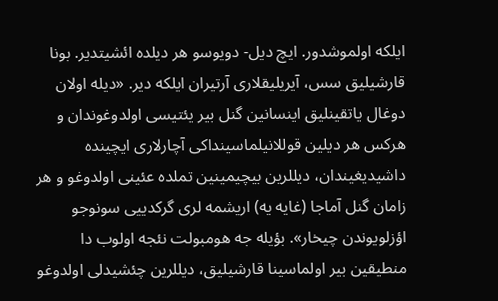ایلکه اولموشدور. ایچ دیل- دویوسو هر دیلده ائشیتدیر. بونا قارشیلیق سس، آیریلیقلاری آرتیران ایلکه دیر. «دیله اولان دوغال یاتقینلیق اینسانین گنل بیر یئتیسی اولدوغوندان و هرکس هر دیلین قوللانیلماسینداکی آچارلاری ایچینده داشیدیغیندان، دیللرین بیچیمینین تملده عئینی اولدوغو و هر زامان گنل آماجا (غایه یه) اریشمه لری گرکدییی سونوجو اؤزلویوندن چیخار». بؤیله جه هومبولت نئجه اولوب دا منطیقین بیر اولماسینا قارشیلیق، دیللرین چئشیدلی اولدوغو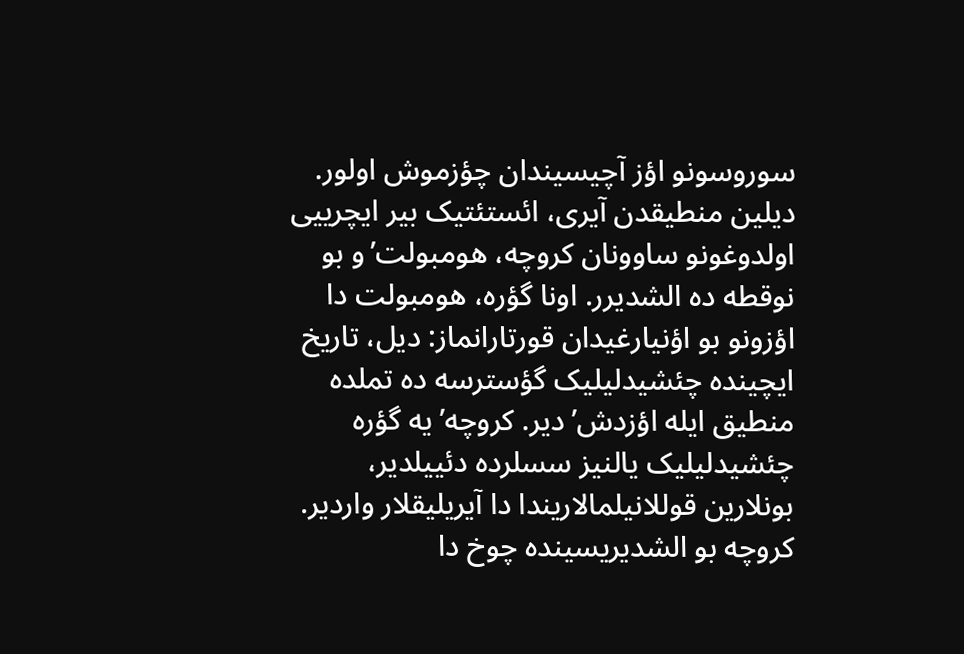سوروسونو اؤز آچیسیندان چؤزموش اولور. دیلین منطیقدن آیری، ائستئتیک بیر ایچرییی اولدوغونو ساوونان کروچه، هومبولت’و بو نوقطه ده الشدیرر. اونا گؤره، هومبولت دا اؤزونو بو اؤنیارغیدان قورتارانماز: دیل، تاریخ ایچینده چئشیدلیلیک گؤسترسه ده تملده منطیق ایله اؤزدش’دیر. کروچه’یه گؤره چئشیدلیلیک یالنیز سسلرده دئییلدیر، بونلارین قوللانیلمالاریندا دا آیریلیقلار واردیر. کروچه بو الشدیریسینده چوخ دا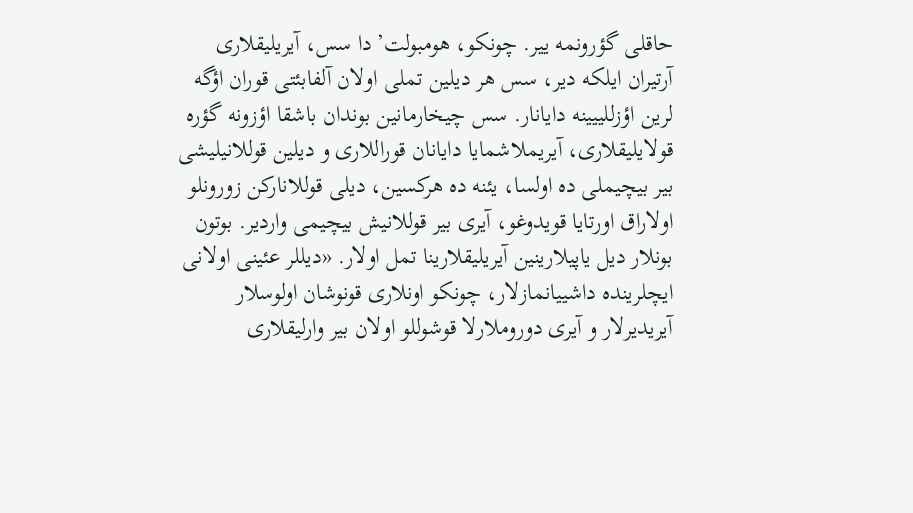حاقلی گؤرونمه ییر. چونکو، هومبولت’دا سس، آیریلیقلاری آرتیران ایلکه دیر، سس هر دیلین تملی اولان آلفابئتی قوران اؤگه لرین اؤزللییینه دایانار. سس چیخارمانین بوندان باشقا اؤزونه گؤره قولایلیقلاری، آیریملاشمایا دایانان قوراللاری و دیلین قوللانیلیشی بیر بیچیملی ده اولسا، یئنه ده هرکسین، دیلی قوللانارکن زورونلو اولاراق اورتایا قویدوغو، آیری بیر قوللانیش بیچیمی واردیر. بوتون بونلار دیل یاپیلارینین آیریلیقلارینا تمل اولار. «دیللر عئینی اولانی ایچلرینده داشییانمازلار، چونکو اونلاری قونوشان اولوسلار آیریدیرلار و آیری دوروملارلا قوشوللو اولان بیر وارلیقلاری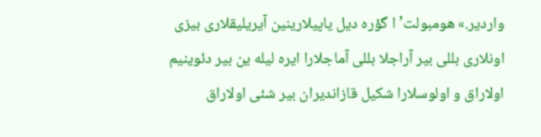واردیر.» هومبولت’ا گؤره دیل یاپیلارینین آیریلیقلاری بیزی اونلاری بللی بیر آراجلا بللی آماجلارا ایره لیله ین بیر دئوینیم اولاراق و اولوسلارا شکیل قازاندیران بیر شئی اولاراق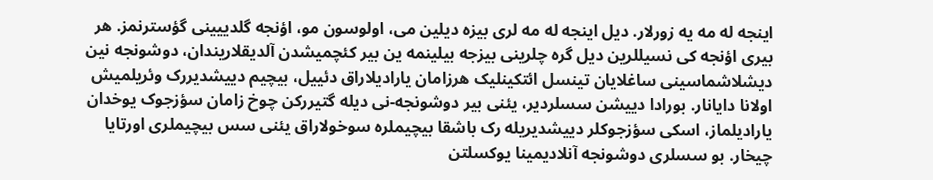اینجه له مه یه زورلار. دیل اینجه له مه لری بیزه دیلین می، اولوسون مو، اؤنجه گلدییینی گؤسترنمز. هر بیری اؤنجه کی نسیللرین دیل گره چلرینی بیزجه بیلینمه ین بیر کئچمیشدن آلدیقلاریندان، دوشونجه نین دیشلاشماسینی ساغلایان تینسل ائتکینلیک هرزامان یارادیلاراق دئییل، بیچیم دییشدیررک وئریلمیش اولانا دایانار. بورادا دییشن سسلردیر، یئنی بیر دوشونجه-نی دیله گتیررکن چوخ زامان سؤزجوک یوخدان یارادیلماز، اسکی سؤزجوکلر دییشدیریله رک باشقا بیچیملره سوخولاراق یئنی سس بیچیملری اورتایا چیخار. بو سسلری دوشونجه آنلادیمینا یوکسلتن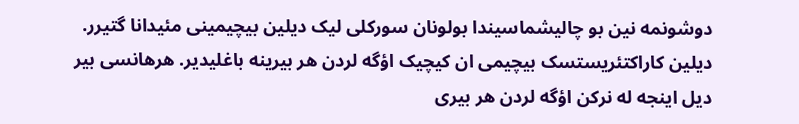دوشونمه نین بو چالیشماسیندا بولونان سورکلی لیک دیلین بیچیمینی مئیدانا گتیرر. دیلین کاراکتئریستسک بیچیمی ان کیچیک اؤگه لردن هر بیرینه باغلیدیر. هرهانسی بیر دیل اینجه له نرکن اؤگه لردن هر بیری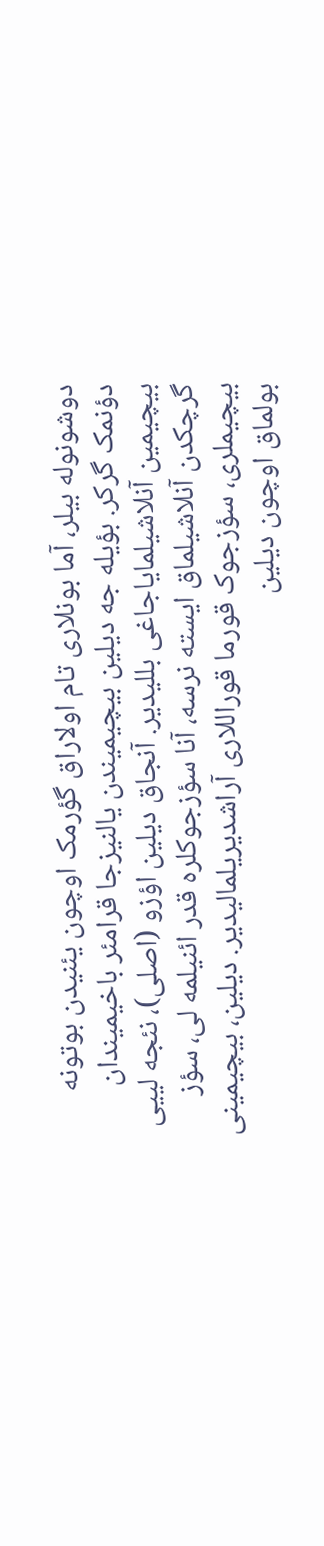دوشونوله بیلر، آما بونلاری تام اولاراق گؤرمک اوچون یئنیدن بوتونه دؤنمک گرکر. بؤیله جه دیلین بیچیمیندن یالنیزجا قرامئر باخیمیندان بیچیمین آنلاشیلمایاجاغی بللیدیر. آنجاق دیلین اؤزو (اصلی)، نئجه لییی گرچکدن آنلاشیلماق ایسته نرسه، آنا سؤزجوکلره قدر ائنیلمه لی، سؤز بیچیملری، سؤزجوک قورما قوراللاری آراشدیریلمالیدیر. دیلین، بیچیمینی بولماق اوچون دیلین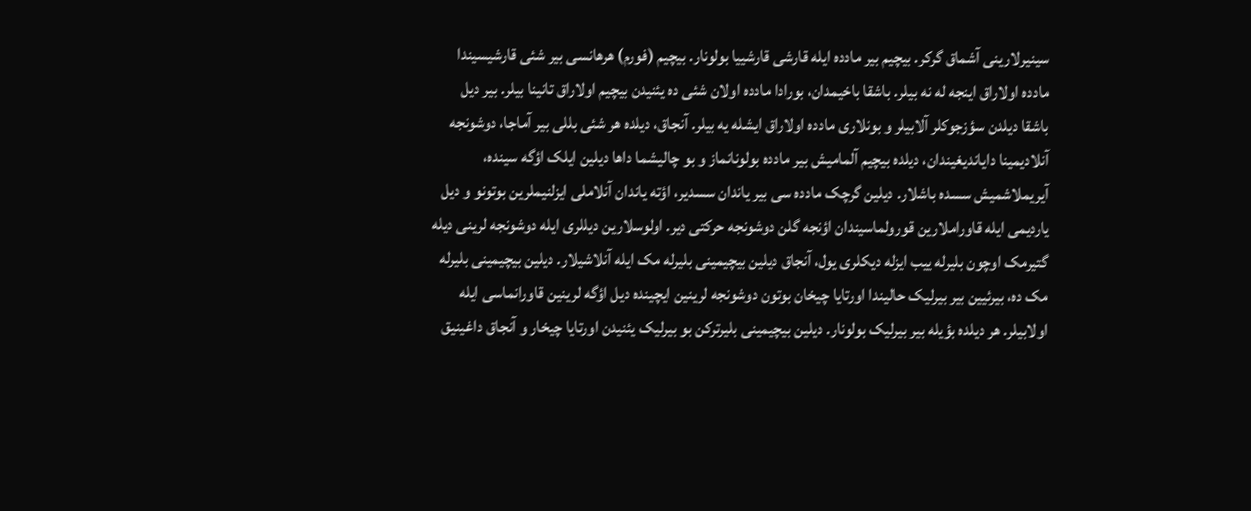سینیرلارینی آشماق گرکر. بیچیم بیر مادده ایله قارشی قارشییا بولونار. بیچیم (فورم) هرهانسی بیر شئی قارشیسیندا مادده اولاراق اینجه له نه بیلر. باشقا باخیمدان، بورادا مادده اولان شئی ده یئنیدن بیچیم اولاراق تانینا بیلر. بیر دیل باشقا دیلدن سؤزجوکلر آلابیلر و بونلاری مادده اولاراق ایشله یه بیلر. آنجاق، دیلده هر شئی بللی بیر آماجا، دوشونجه آنلادیمینا دایاندیغیندان، دیلده بیچیم آلمامیش بیر مادده بولونانماز و بو چالیشما داها دیلین ایلک اؤگه سینده، آیریملاشمیش سسده باشلار. دیلین گرچک مادده سی بیر یاندان سسدیر، اؤته یاندان آنلاملی ایزلنیملرین بوتونو و دیل یاردیمی ایله قاوراملارین قورولماسیندان اؤنجه گلن دوشونجه حرکتی دیر. اولوسلارین دیللری ایله دوشونجه لرینی دیله گتیرمک اوچون بلیرله ییب ایزله دیکلری یول، آنجاق دیلین بیچیمینی بلیرله مک ایله آنلاشیلار. دیلین بیچیمینی بلیرله مک ده، بیرئیین بیر بیرلیک حالیندا اورتایا چیخان بوتون دوشونجه لرینین ایچینده دیل اؤگه لرینین قاورانماسی ایله اولابیلر. هر دیلده بؤیله بیر بیرلیک بولونار. دیلین بیچیمینی بلیرترکن بو بیرلیک یئنیدن اورتایا چیخار و آنجاق داغینیق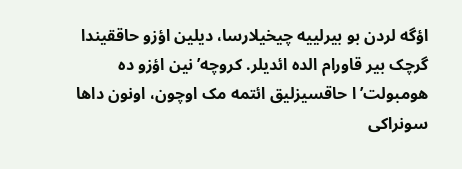اؤگه لردن بو بیرلییه چیخیلارسا، دیلین اؤزو حاققیندا گرچک بیر قاورام الده ائدیلر. کروچه’نین اؤزو ده هومبولت’ا حاقسیزلیق ائتمه مک اوچون، اونون داها سونراکی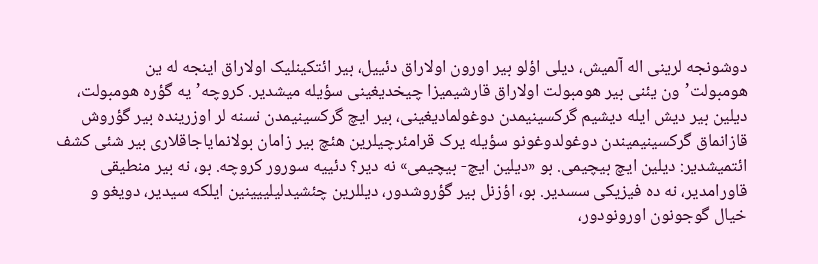دوشونجه لرینی اله آلمیش، دیلی اؤلو بیر اورون اولاراق دئییل، بیر ائتکینلیک اولاراق اینجه له ین هومبولت’ون یئنی بیر هومبولت اولاراق قارشیمیزا چیخدیغینی سؤیله میشدیر. کروچه’یه گؤره هومبولت، دیلین بیر دیش ایله دیشیم گرکسینیمدن دوغولمادیغینی، بیر ایچ گرکسینیمدن نسنه لر اوزرینده بیر گؤروش قازانماق گرکسینیمیندن دوغولدوغونو سؤیله یرک قرامئرچیلرین هئچ بیر زامان بولانمایاجاقلاری بیر شئی کشف ائتمیشدیر: دیلین ایچ بیچیمی. بو «دیلین ایچ- بیچیمی» نه دیر؟ دئییه سورور کروچه. بو، نه بیر منطیقی قاورامدیر، نه ده فیزیکی سسدیر. بو، اؤزنل بیر گؤروشدور، دیللرین چئشیدلیلییینین ایلکه سیدیر، دویغو و خیال گوجونون اورونودور،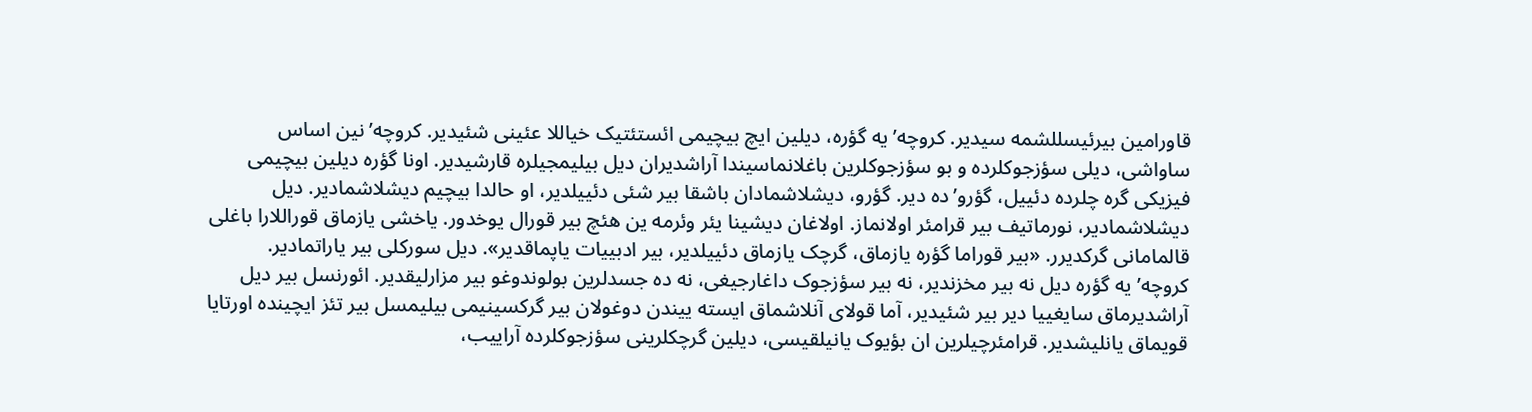قاورامین بیرئیسللشمه سیدیر. کروچه’یه گؤره، دیلین ایچ بیچیمی ائستئتیک خیاللا عئینی شئیدیر. کروچه’نین اساس ساواشی، دیلی سؤزجوکلرده و بو سؤزجوکلرین باغلانماسیندا آراشدیران دیل بیلیمجیلره قارشیدیر. اونا گؤره دیلین بیچیمی فیزیکی گره چلرده دئییل، گؤرو’ده دیر. گؤرو، دیشلاشمادان باشقا بیر شئی دئییلدیر، او حالدا بیچیم دیشلاشمادیر. دیل دیشلاشمادیر، نورماتیف بیر قرامئر اولانماز. اولاغان دیشینا یئر وئرمه ین هئچ بیر قورال یوخدور. یاخشی یازماق قوراللارا باغلی قالمامانی گرکدیرر. «بیر قوراما گؤره یازماق، گرچک یازماق دئییلدیر، بیر ادبییات یاپماقدیر». دیل سورکلی بیر یاراتمادیر. کروچه’یه گؤره دیل نه بیر مخزندیر، نه بیر سؤزجوک داغارجیغی، نه ده جسدلرین بولوندوغو بیر مزارلیقدیر. ائورنسل بیر دیل آراشدیرماق سایغییا دیر بیر شئیدیر، آما قولای آنلاشماق ایسته ییندن دوغولان بیر گرکسینیمی بیلیمسل بیر تئز ایچینده اورتایا قویماق یانلیشدیر. قرامئرچیلرین ان بؤیوک یانیلقیسی، دیلین گرچکلرینی سؤزجوکلرده آراییب،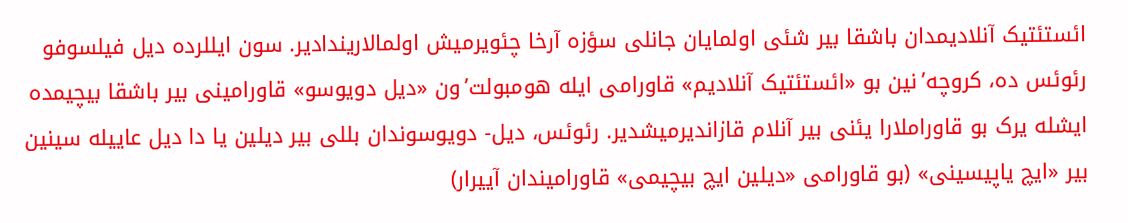ائستئتیک آنلادیمدان باشقا بیر شئی اولمایان جانلی سؤزه آرخا چئویرمیش اولمالاریندادیر. سون ایللرده دیل فیلسوفو رئوئس ده، کروچه’نین بو «ائستئتیک آنلادیم» قاورامی ایله هومبولت’ون «دیل دویوسو» قاورامینی بیر باشقا بیچیمده ایشله یرک بو قاوراملارا یئنی بیر آنلام قازاندیرمیشدیر. رئوئس، دیل- دویوسوندان بللی بیر دیلین یا دا دیل عاییله سینین بیر «ایچ یاپیسینی» (بو قاورامی «دیلین ایچ بیچیمی» قاورامیندان آییرار)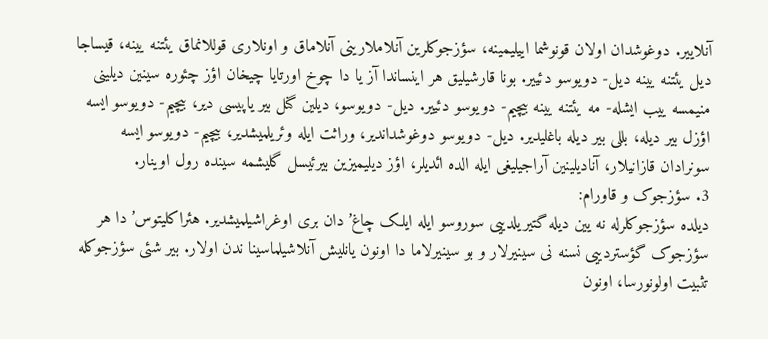آنلاییر. دوغوشدان اولان قونوشما اییلیمینه، سؤزجوکلرین آنلاملارینی آنلاماق و اونلاری قوللانماق یئتنه یینه، قیساجا دیل یئتنه یینه دیل- دویوسو دئییر. بونا قارشیلیق هر اینساندا آز یا دا چوخ اورتایا چیخان اؤز چئوره سینین دیلینی منیمسه ییب ایشله- مه یئتنه یینه بیچیم- دویوسو دئییر. دیل- دویوسو، دیلین گنل بیر یاپیسی دیر، بیچیم- دویوسو ایسه اؤزل بیر دیله، بللی بیر دیله باغلیدیر. دیل- دویوسو دوغوشداندیر، وراثت ایله وئریلمیشدیر، بیچیم- دویوسو ایسه سونرادان قازانیلار، آنادیلینین آراجیلیغی ایله الده ائدیلر، اؤز دیلیمیزین بیرئیسل گلیشمه سینده رول اوینار.
3. سؤزجوک و قاورام:
دیلده سؤزجوکلرله نه یین دیله گتیریلدییی سوروسو ایله ایلک چاغ’دان بری اوغراشیلمیشدیر. هئراکلیتوس’دا هر سؤزجوک گؤستردییی نسنه نی سینیرلار و بو سینیرلاما دا اونون یانلیش آنلاشیلماسینا ندن اولار. بیر شئی سؤزجوکله تثبیت اولونورسا، اونون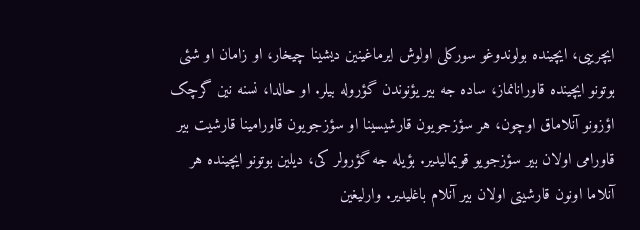ایچرییی، ایچینده بولوندوغو سورکلی اولوش ایرماغینین دیشینا چیخار، او زامان او شئی بوتونو ایچینده قاورانانماز، ساده جه بیر یؤنوندن گؤروله بیلر. او حالدا، نسنه نین گرچک اؤزونو آنلاماق اوچون، هر سؤزجویون قارشیسینا او سؤزجویون قاورامینا قارشیت بیر قاورامی اولان بیر سؤزجویو قویمالیدیر. بؤیله جه گؤرولر کی، دیلین بوتونو ایچینده هر آنلاما اونون قارشیتی اولان بیر آنلام باغلیدیر. وارلیغین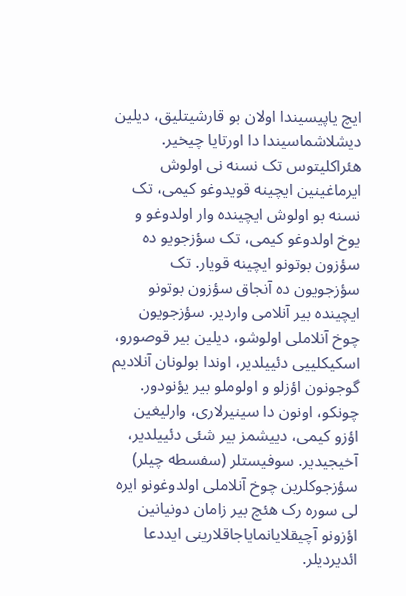ایچ یاپیسیندا اولان بو قارشیتلیق، دیلین دیشلاشماسیندا دا اورتایا چیخیر. هئراکلیتوس تک نسنه نی اولوش ایرماغینین ایچینه قویدوغو کیمی، تک نسنه بو اولوش ایچینده وار اولدوغو و یوخ اولدوغو کیمی، تک سؤزجویو ده سؤزون بوتونو ایچینه قویار. تک سؤزجویون ده آنجاق سؤزون بوتونو ایچینده بیر آنلامی واردیر. سؤزجویون چوخ آنلاملی اولوشو، دیلین بیر قوصورو، اسکیکلییی دئییلدیر، اوندا بولونان آنلادیم گوجونون اؤزلو و اولوملو بیر یؤنودور. چونکو، اونون دا سینیرلاری، وارلیغین اؤزو کیمی، دییشمز بیر شئی دئییلدیر، آخیجیدیر. سوفیستلر (سفسطه چیلر) سؤزجوکلرین چوخ آنلاملی اولدوغونو ایره لی سوره رک هئچ بیر زامان دونیانین اؤزونو آچیقلایانمایاجاقلارینی ایددعا ائدیردیلر.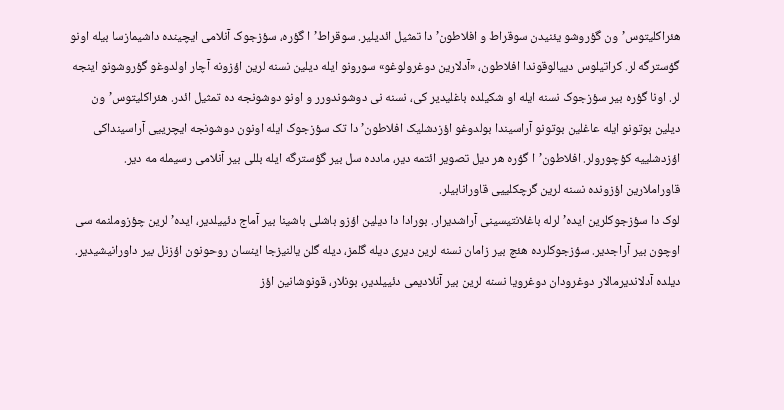هئراکلیتوس’ون گؤروشو یئنیدن سوقراط و افلاطون’دا تمثیل ائدیلیر. سوقراط’ا گؤره، سؤزجوک آنلامی ایچینده داشیمازسا بیله اونو گؤسترگه لر. کراتیلوس دییالوقوندا افلاطون، «آدلارین دوغرولوغو» سورونو ایله دیلین نسنه لرین اؤزونه آچار اولدوغو گؤروشونو اینجه لر. اونا گؤره بیر سؤزجوک نسنه ایله او شکیلده باغلیدیر کی، نسنه نی دوشوندورر و اونو دوشونجه ده تمثیل ائدر. هئراکلیتوس’ون دیلین بوتونو ایله عاغلین بوتونو آراسیندا بولدوغو اؤزدشلیک افلاطون’دا تک سؤزجوک ایله اونون دوشونجه ایچرییی آراسینداکی اؤزدشلییه کؤچورولر. افلاطون’ا گؤره هر دیل تصویر ائتمه دیر، مادده سل بیر گؤسترگه ایله بللی بیر آنلامی رسیمله مه دیر. قاوراملارین اؤزونده نسنه لرین گرچکلییی قاورانابیلر.
لوک دا سؤزجوکلرین ایده’لرله باغلانتیسینی آراشدیرار. بورادا دا دیلین اؤزو باشلی باشینا بیر آماج دئییلدیر، ایده’لرین چؤزوملنمه سی اوچون بیر آراجدیر. سؤزجوکلرده هئچ بیر زامان نسنه لرین دیری دیله گلمز، دیله گلن یالنیزجا اینسان روحونون اؤزنل بیر داورانیشیدیر. دیلده آدلاندیرمالار دوغرودان دوغرویا نسنه لرین بیر آنلادیمی دئییلدیر، بونلار، قونوشانین اؤز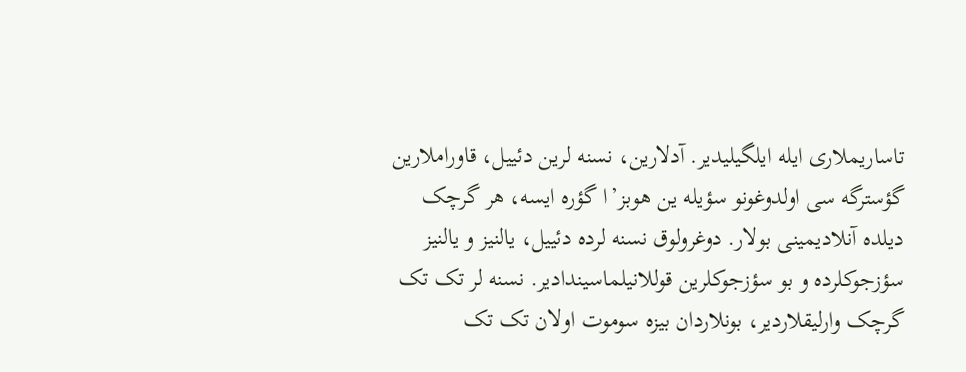تاساریملاری ایله ایلگیلیدیر. آدلارین، نسنه لرین دئییل، قاوراملارین گؤسترگه سی اولدوغونو سؤیله ین هوبز’ا گؤره ایسه، هر گرچک دیلده آنلادیمینی بولار. دوغرولوق نسنه لرده دئییل، یالنیز و یالنیز سؤزجوکلرده و بو سؤزجوکلرین قوللانیلماسیندادیر. نسنه لر تک تک گرچک وارلیقلاردیر، بونلاردان بیزه سوموت اولان تک تک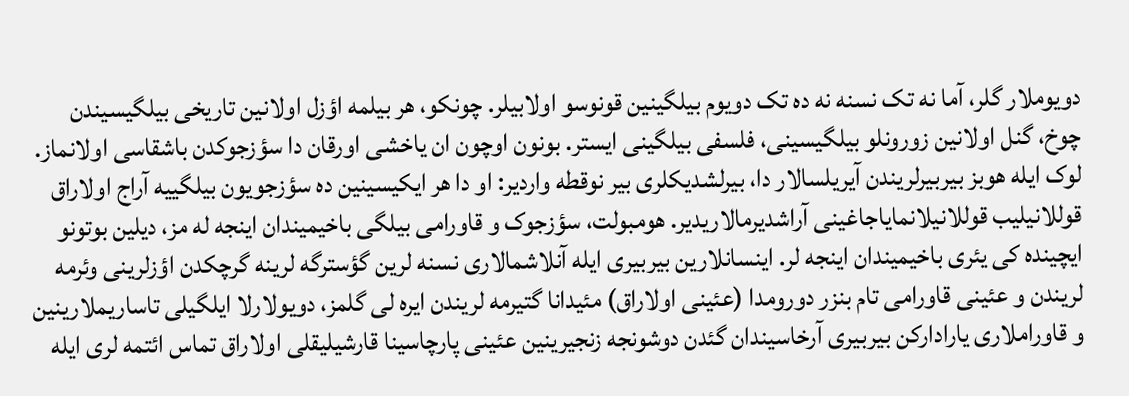دویوملار گلر، آما نه تک نسنه نه ده تک دویوم بیلگینین قونوسو اولابیلر. چونکو، هر بیلمه اؤزل اولانین تاریخی بیلگیسیندن چوخ، گنل اولانین زورونلو بیلگیسینی، فلسفی بیلگینی ایستر. بونون اوچون ان یاخشی اورقان دا سؤزجوکدن باشقاسی اولانماز. لوک ایله هوبز بیربیرلریندن آیریلسالار دا، بیرلشدیکلری بیر نوقطه واردیر: او دا هر ایکیسینین ده سؤزجویون بیلگییه آراج اولاراق قوللانیلیب قوللانیلانمایاجاغینی آراشدیرمالاریدیر. هومبولت، سؤزجوک و قاورامی بیلگی باخیمیندان اینجه له مز، دیلین بوتونو ایچینده کی یئری باخیمیندان اینجه لر. اینسانلارین بیربیری ایله آنلاشمالاری نسنه لرین گؤسترگه لرینه گرچکدن اؤزلرینی وئرمه لریندن و عئینی قاورامی تام بنزر دورومدا (عئینی اولاراق) مئیدانا گتیرمه لریندن ایره لی گلمز، دویولارلا ایلگیلی تاساریملارینین و قاوراملاری یارادارکن بیربیری آرخاسیندان گئدن دوشونجه زنجیرینین عئینی پارچاسینا قارشیلیقلی اولاراق تماس ائتمه لری ایله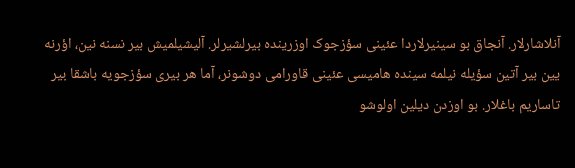آنلاشارلار. آنجاق بو سینیرلاردا عئینی سؤزجوک اوزرینده بیرلشیرلر. آلیشیلمیش بیر نسنه نین، اؤرنه یین بیر آتین سؤیله نیلمه سینده هامیسی عئینی قاورامی دوشونر، آما هر بیری سؤزجویه باشقا بیر تاساریم باغلار. بو اوزدن دیلین اولوشو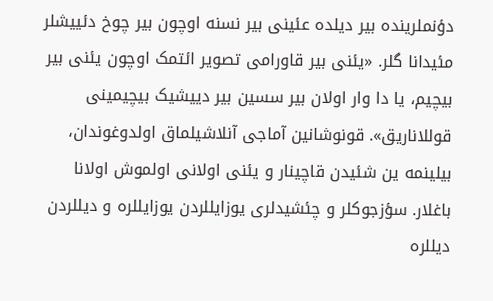دؤنملرینده بیر دیلده عئینی بیر نسنه اوچون بیر چوخ دئییشلر مئیدانا گلر. «یئنی بیر قاورامی تصویر ائتمک اوچون یئنی بیر بیچیم، یا دا وار اولان بیر سسین بیر دییشیک بیچیمینی قوللاناریق». قونوشانین آماجی آنلاشیلماق اولدوغوندان، بیلینمه ین شئیدن قاچینار و یئنی اولانی اولموش اولانا باغلار. سؤزجوکلر و چئشیدلری یوزایللردن یوزایللره و دیللردن دیللره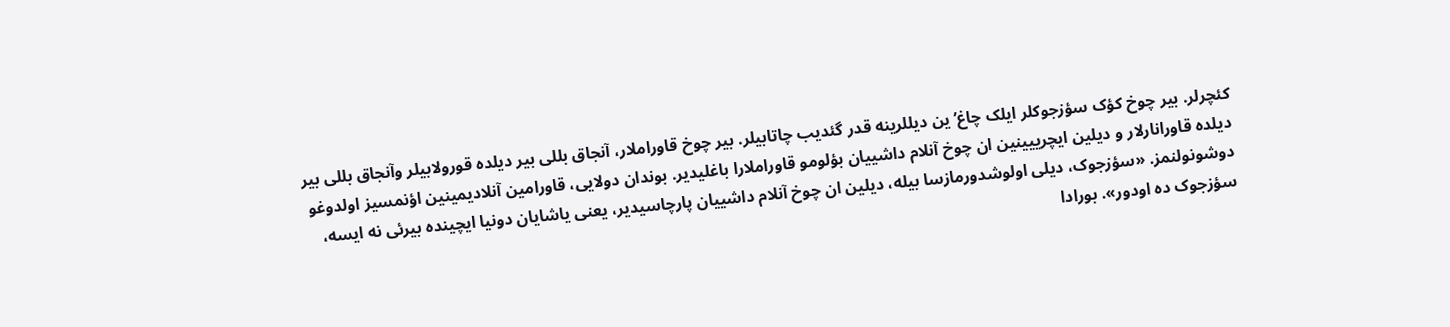کئچرلر. بیر چوخ کؤک سؤزجوکلر ایلک چاغ’ین دیللرینه قدر گئدیب چاتابیلر. بیر چوخ قاوراملار، آنجاق بللی بیر دیلده قورولابیلر وآنجاق بللی بیر دیلده قاورانارلار و دیلین ایچرییینین ان چوخ آنلام داشییان بؤلومو قاوراملارا باغلیدیر. بوندان دولایی، قاورامین آنلادیمینین اؤنمسیز اولدوغو دوشونولنمز. «سؤزجوک، دیلی اولوشدورمازسا بیله، دیلین ان چوخ آنلام داشییان پارچاسیدیر، یعنی یاشایان دونیا ایچینده بیرئی نه ایسه، سؤزجوک ده اودور». بورادا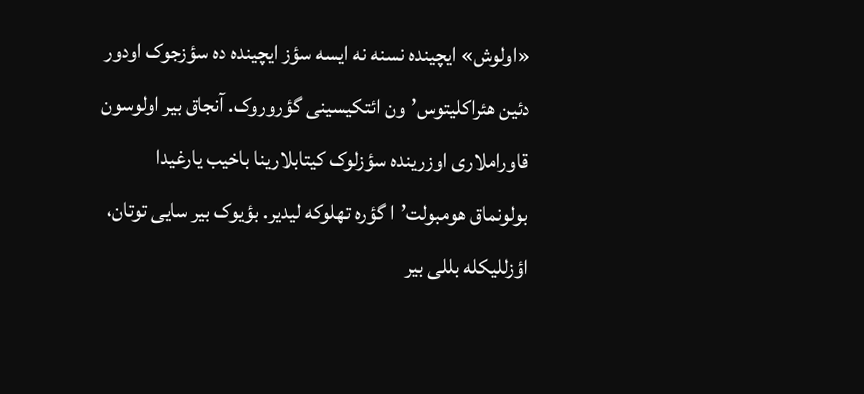«اولوش» ایچینده نسنه نه ایسه سؤز ایچینده ده سؤزجوک اودور دئین هئراکلیتوس’ون ائتکیسینی گؤروروک. آنجاق بیر اولوسون قاوراملاری اوزرینده سؤزلوک کیتابلارینا باخیب یارغیدا بولونماق هومبولت’ا گؤره تهلوکه لیدیر. بؤیوک بیر سایی توتان، اؤزللیکله بللی بیر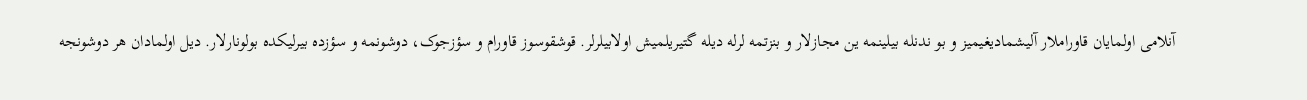آنلامی اولمایان قاوراملار آلیشمادیغیمیز و بو ندنله بیلینمه ین مجازلار و بنزتمه لرله دیله گتیریلمیش اولابیلرلر. قوشقوسوز قاورام و سؤزجوک، دوشونمه و سؤزده بیرلیکده بولونارلار. دیل اولمادان هر دوشونجه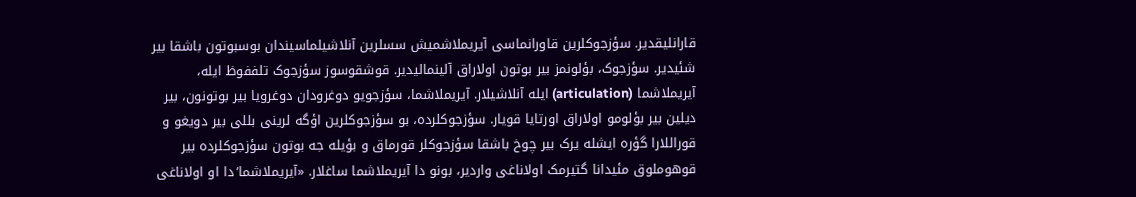قارانلیقدیر. سؤزجوکلرین قاورانماسی آیریملاشمیش سسلرین آنلاشیلماسیندان بوسبوتون باشقا بیر شئیدیر. سؤزجوک، بؤلونمز بیر بوتون اولاراق آلینمالیدیر. قوشقوسوز سؤزجوک تلففوظ ایله، آیریملاشما (articulation) ایله آنلاشیلار. آیریملاشما، سؤزجویو دوغرودان دوغرویا بیر بوتونون، بیر دیلین بیر بؤلومو اولاراق اورتایا قویار. سؤزجوکلرده، بو سؤزجوکلرین اؤگه لرینی بللی بیر دویغو و قوراللارا گؤره ایشله یرک بیر چوخ باشقا سؤزجوکلر قورماق و بؤیله جه بوتون سؤزجوکلرده بیر قوهوملوق مئیدانا گتیرمک اولاناغی واردیر، بونو دا آیریملاشما ساغلار. «آیریملاشما’دا او اولاناغی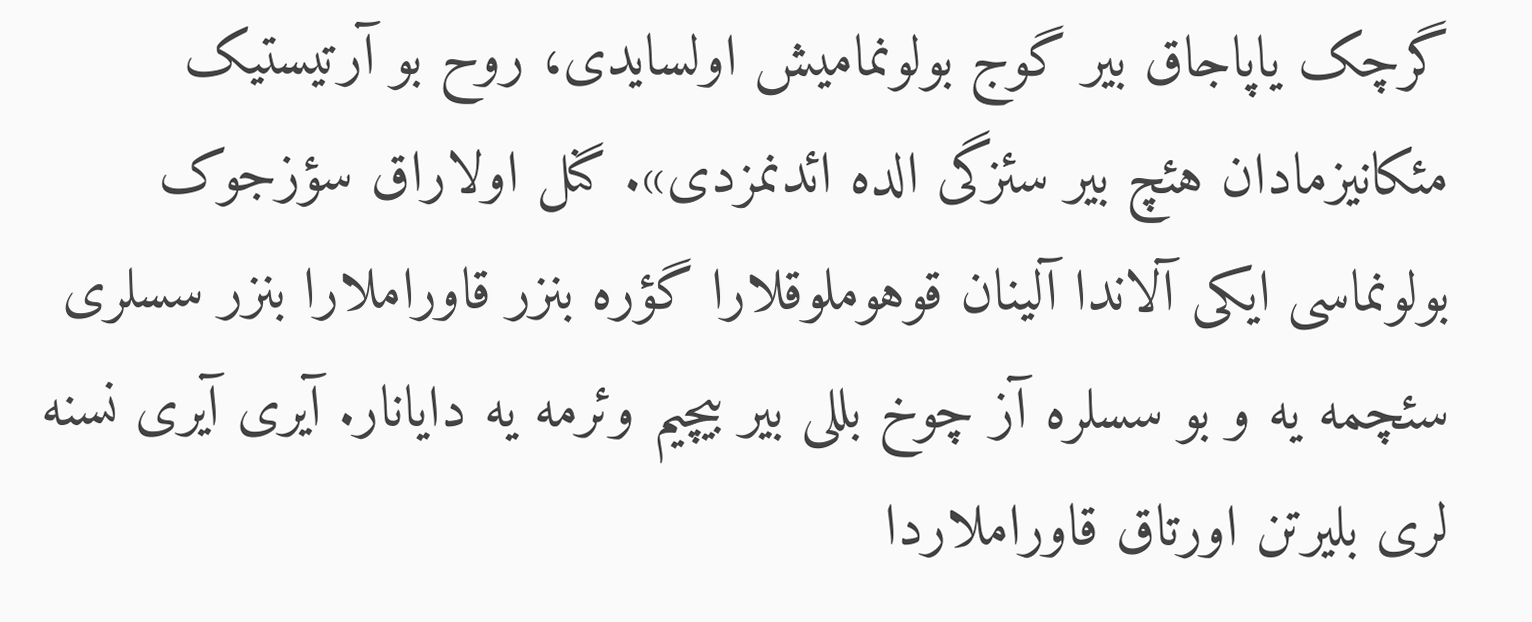گرچک یاپاجاق بیر گوج بولونمامیش اولسایدی، روح بو آرتیستیک مئکانیزمادان هئچ بیر سئزگی الده ائدنمزدی». گنل اولاراق سؤزجوک بولونماسی ایکی آلاندا آلینان قوهوملوقلارا گؤره بنزر قاوراملارا بنزر سسلری سئچمه یه و بو سسلره آز چوخ بللی بیر بیچیم وئرمه یه دایانار. آیری آیری نسنه لری بلیرتن اورتاق قاوراملاردا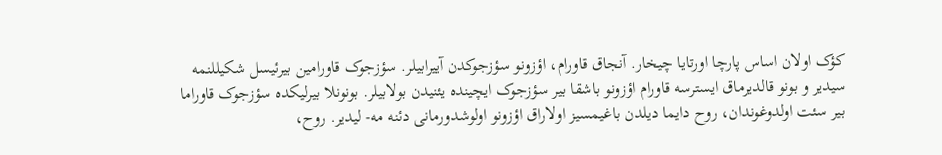کؤک اولان اساس پارچا اورتایا چیخار. آنجاق قاورام، اؤزونو سؤزجوکدن آییرابیلر. سؤزجوک قاورامین بیرئیسل شکیللنمه سیدیر و بونو قالدیرماق ایسترسه قاورام اؤزونو باشقا بیر سؤزجوک ایچینده یئنیدن بولابیلر. بونونلا بیرلیکده سؤزجوک قاوراما بیر سئت اولدوغوندان، روح دایما دیلدن باغیمسیز اولاراق اؤزونو اولوشدورمانی دئنه مه- لیدیر. روح،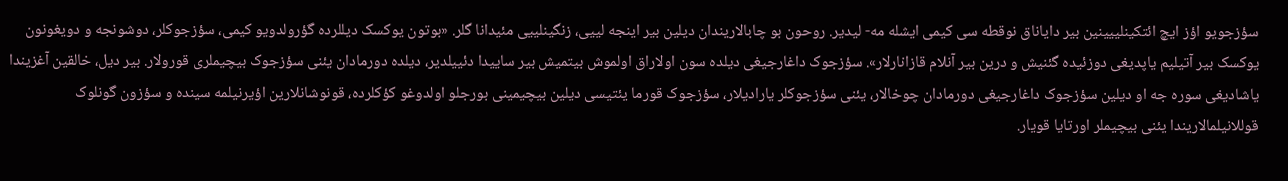سؤزجویو اؤز ایچ ائتکینلییینین بیر دایاناق نوقطه سی کیمی ایشله مه- لیدیر. روحون بو چابالاریندان دیلین بیر اینجه لییی، زنگینلییی مئیدانا گلر. «بوتون یوکسک دیللرده گؤرولدویو کیمی، سؤزجوکلر، دوشونجه و دویغونون یوکسک بیر آتیلیم یاپدیغی دوزئیده گئنیش و درین بیر آنلام قازانارلار». سؤزجوک داغارجیغی دیلده سون اولاراق اولموش بیتمیش بیر ساییدا دئییلدیر، دیلده دورمادان یئنی سؤزجوک بیچیملری قورولار. بیر دیل، خالقین آغزیندا یاشادیغی سوره جه او دیلین سؤزجوک داغارجیغی دورمادان چوخالار، یئنی سؤزجوکلر یارادیلار، سؤزجوک قورما یئتیسی دیلین بیچیمینی بورجلو اولدوغو کؤکلرده، قونوشانلارین اؤیرنیلمه سینده و سؤزون گونلوک قوللانیلمالاریندا یئنی بیچیملر اورتایا قویار.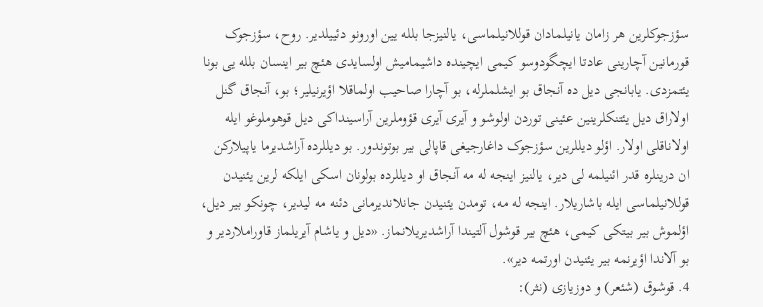سؤزجوکلرین هر زامان یانیلمادان قوللانیلماسی، یالنیزجا بلله یین اورونو دئییلدیر. روح، سؤزجوک قورمانین آچارینی عادتا ایچگودوسو کیمی ایچینده داشیمامیش اولسایدی هئچ بیر اینسان بلله یی بونا یئتمزدی. یابانجی دیل ده آنجاق بو ایشلملرله، بو آچارا صاحیب اولماقلا اؤیرنیلیر؛ بو، آنجاق گنل اولاراق دیل یئتنکلرینین عئینی توردن اولوشو و آیری آیری قؤوملرین آراسینداکی دیل قوهوملوغو ایله اولاناقلی اولار. اؤلو دیللرین سؤزجوک داغارجیغی قاپالی بیر بوتوندور. بو دیللرده آراشدیرما یاپیلارکن ان درینلره قدر ائنیلمه لی دیر، یالنیز اینجه له مه آنجاق او دیللرده بولونان اسکی ایلکه لرین یئنیدن قوللانیلماسی ایله باشاریلار. اینجه له مه، تومدن یئنیدن جانلاندیرمانی دئنه مه لیدیر، چونکو بیر دیل، اؤلموش بیر بیتکی کیمی، هئچ بیر قوشول آلتیندا آراشدیریلانماز. «دیل و یاشام آیریلماز قاوراملاردیر و بو آلاندا اؤیرنمه بیر یئنیدن اورتمه دیر».
4. قوشوق (شئعر) و دوزیازی (نثر):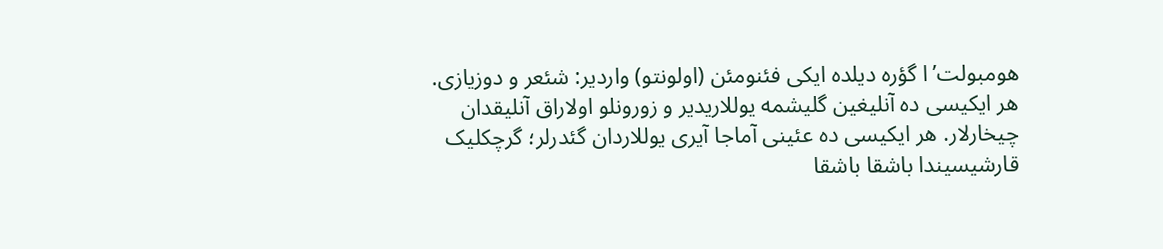هومبولت’ا گؤره دیلده ایکی فئنومئن (اولونتو) واردیر: شئعر و دوزیازی. هر ایکیسی ده آنلیغین گلیشمه یوللاریدیر و زورونلو اولاراق آنلیقدان چیخارلار. هر ایکیسی ده عئینی آماجا آیری یوللاردان گئدرلر؛ گرچکلیک قارشیسیندا باشقا باشقا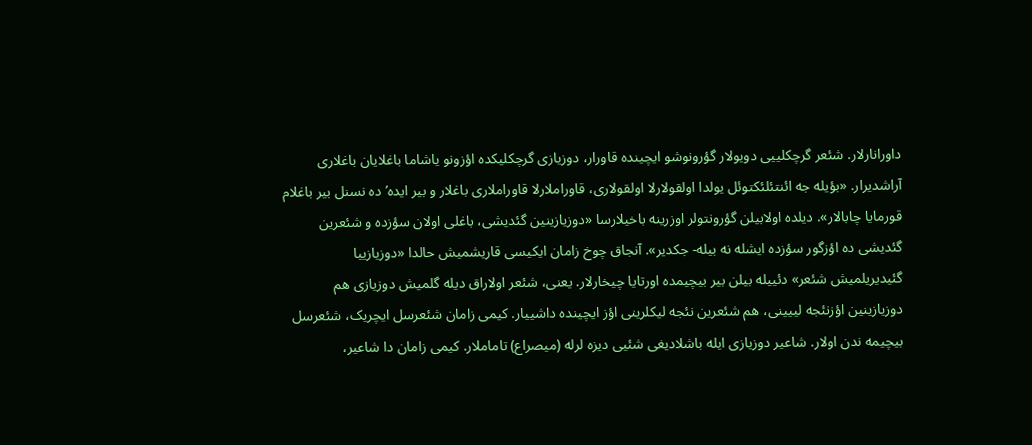داورانارلار. شئعر گرچکلییی دویولار گؤرونوشو ایچینده قاورار، دوزیازی گرچکلیکده اؤزونو یاشاما باغلایان باغلاری آراشدیرار. «بؤیله جه ائنتئلئکتوئل یولدا اولقولارلا اولقولاری، قاوراملارلا قاوراملاری باغلار و بیر ایده’ده نسنل بیر باغلام قورمایا چابالار». دیلده اولابیلن گؤرونتولر اوزرینه باخیلارسا «دوزیازینین گئدیشی، باغلی اولان سؤزده و شئعرین گئدیشی ده اؤزگور سؤزده ایشله نه بیله- جکدیر». آنجاق چوخ زامان ایکیسی قاریشمیش حالدا «دوزیازییا گئیدیریلمیش شئعر» دئییله بیلن بیر بیچیمده اورتایا چیخارلار. یعنی، شئعر اولاراق دیله گلمیش دوزیازی هم دوزیازینین اؤزنئجه لییینی، هم شئعرین نئجه لیکلرینی اؤز ایچینده داشییار. کیمی زامان شئعرسل ایچریک، شئعرسل بیچیمه ندن اولار. شاعیر دوزیازی ایله باشلادیغی شئیی دیزه لرله (میصراع) تاماملار. کیمی زامان دا شاعیر،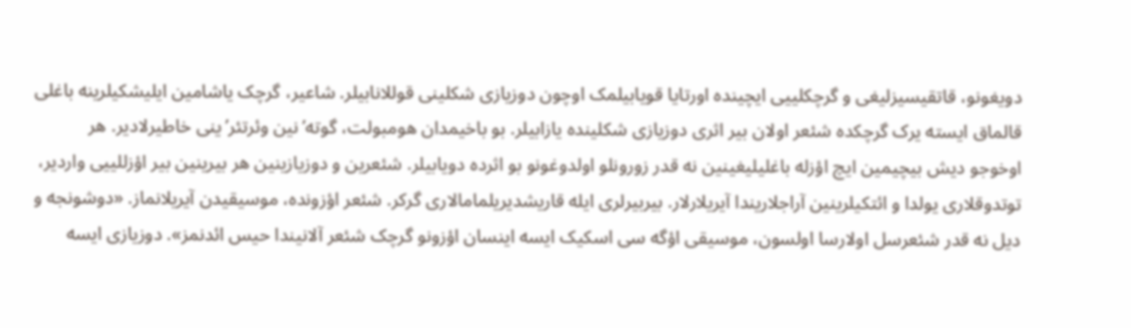دویغونو، قاتقیسیزلیغی و گرچکلییی ایچینده اورتایا قویابیلمک اوچون دوزیازی شکلینی قوللانابیلر. شاعیر، گرچک یاشامین ایلیشکیلرینه باغلی قالماق ایسته یرک گرچکده شئعر اولان بیر اثری دوزیازی شکلینده یازابیلر. بو باخیمدان هومبولت، گوته’نین وئرتئر’ینی خاطیرلادیر. هر اوخوجو دیش بیچیمین ایچ اؤزله باغلیلیغینین نه قدر زورونلو اولدوغونو بو اثرده دویابیلر. شئعرین و دوزیازینین هر بیرینین بیر اؤزللییی واردیر، توتدوقلاری یولدا و ائتکیلرینین آراجلاریندا آیریلارلار. بیربیرلری ایله قاریشدیریلمامالاری گرکر. شئعر اؤزونده، موسیقیدن آیریلانماز. «دوشونجه و دیل نه قدر شئعرسل اولارسا اولسون، موسیقی اؤگه سی اسکیک ایسه اینسان اؤزونو گرچک شئعر آلانیندا حیس ائدنمز». دوزیازی ایسه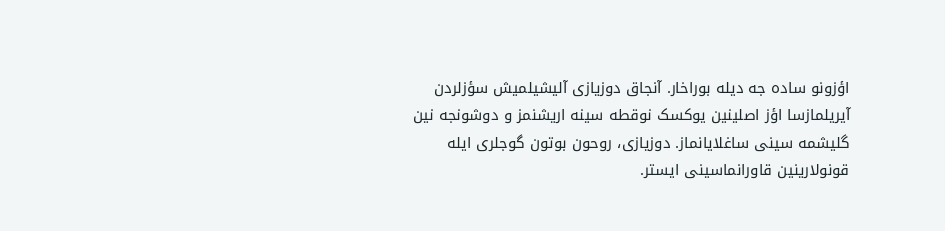اؤزونو ساده جه دیله بوراخار. آنجاق دوزیازی آلیشیلمیش سؤزلردن آیریلمازسا اؤز اصلینین یوکسک نوقطه سینه اریشنمز و دوشونجه نین گلیشمه سینی ساغلایانماز. دوزیازی، روحون بوتون گوجلری ایله قونولارینین قاورانماسینی ایستر.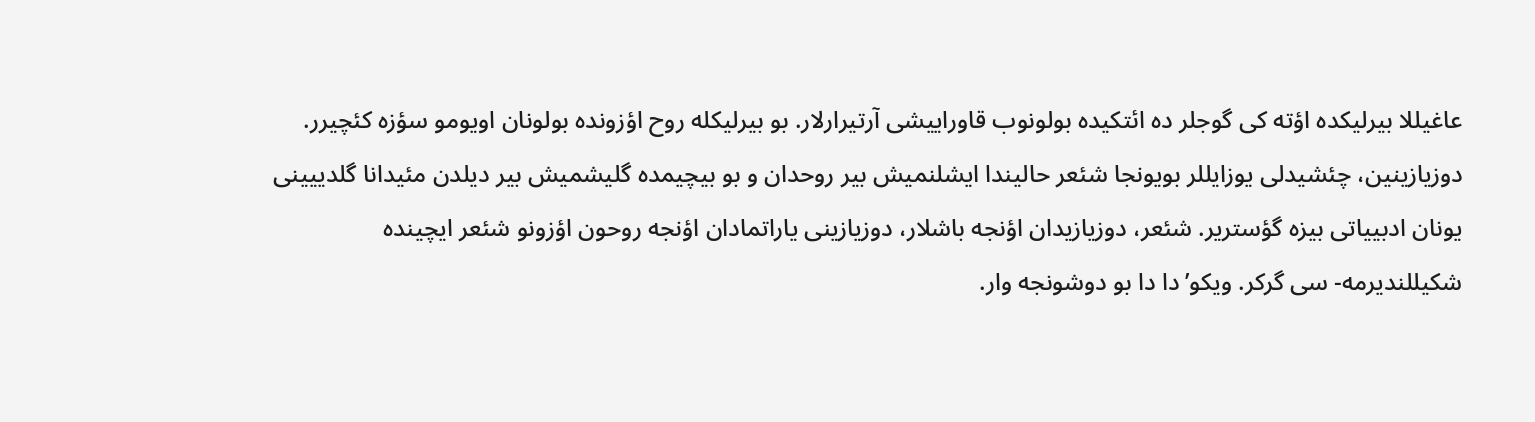عاغیللا بیرلیکده اؤته کی گوجلر ده ائتکیده بولونوب قاوراییشی آرتیرارلار. بو بیرلیکله روح اؤزونده بولونان اویومو سؤزه کئچیرر. دوزیازینین، چئشیدلی یوزایللر بویونجا شئعر حالیندا ایشلنمیش بیر روحدان و بو بیچیمده گلیشمیش بیر دیلدن مئیدانا گلدییینی یونان ادبییاتی بیزه گؤستریر. شئعر، دوزیازیدان اؤنجه باشلار، دوزیازینی یاراتمادان اؤنجه روحون اؤزونو شئعر ایچینده شکیللندیرمه- سی گرکر. ویکو’دا دا بو دوشونجه وار.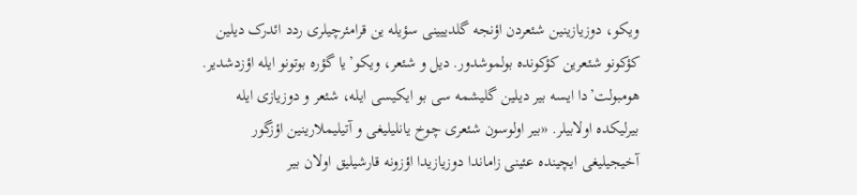ویکو، دوزیازینین شئعردن اؤنجه گلدییینی سؤیله ین قرامئرچیلری ردد ائدرک دیلین کؤکونو شئعرین کؤکونده بولموشدور. دیل و شئعر، ویکو’یا گؤره بوتونو ایله اؤزدشدیر. هومبولت’دا ایسه بیر دیلین گلیشمه سی بو ایکیسی ایله، شئعر و دوزیازی ایله بیرلیکده اولابیلر. «بیر اولوسون شئعری چوخ یانلیلیغی و آتیلیملارینین اؤزگور آخیجیلیغی ایچینده عئینی زاماندا دوزیازیدا اؤزونه قارشیلیق اولان بیر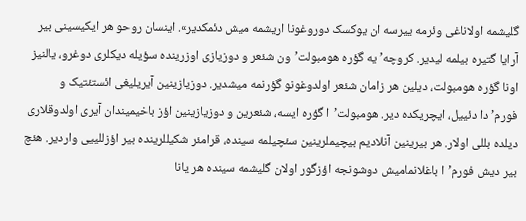گلیشمه اولاناغی وئرمه ییرسه ان یوکسک دوروغونا اریشمه میش دئمکدیر». اینسان روحو هر ایکیسینی بیر آرایا گتیره بیلمه لیدیر. کروچه’یه گؤره هومبولت’ون شئعر و دوزیازی اوزرینده سؤیله دیکلری دوغرو، یالنیز اونا گؤره هومبولت، دیلین هر زامان شئعر اولدوغونو گؤرنمه میشدیر. دوزیازینین آیریلیغی ائستئتیک و فورم’دا دئییل، ایچریکده دیر. هومبولت’ا گؤره ایسه، شئعرین و دوزیازینین اؤز باخیمیندان آیری اولدوقلاری دیلده بللی اولار. هر بیرینین آنلادیم بیچیملرینین سئچیلمه سینده، قرامئر شکیللرینده بیر اؤزللییی واردیر. هئچ بیر دیش فورم’ا باغلانمامیش دوشونجه اؤزگور اولان گلیشمه سینده هر یانا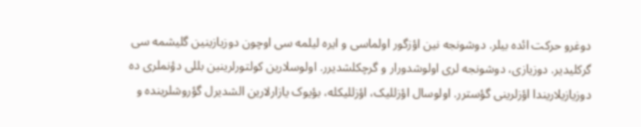دوغرو حرکت ائده بیلر. دوشونجه نین اؤزگور اولماسی و ایره لیلمه سی اوچون دوزیازینین گلیشمه سی گرکلیدیر. دوزیازی، دوشونجه لری اولوشدورار و گرچکلشدیرر. اولوسلارین کولتورلرینین بللی دؤنملری ده دوزیازیلاریندا اؤزلرینی گؤسترر. اولوسال اؤزللیک، اؤزللیکله، بؤیوک یازارلارین الشدیرل گؤروشلرینده و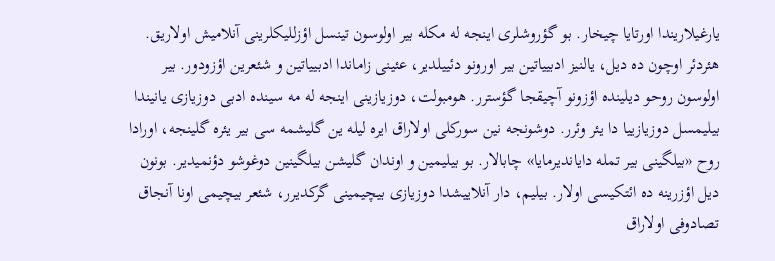یارغیلاریندا اورتایا چیخار. بو گؤروشلری اینجه له مکله بیر اولوسون تینسل اؤزللیکلرینی آنلامیش اولاریق. هئردئر اوچون ده دیل، یالنیز ادبییاتین بیر اورونو دئییلدیر، عئینی زاماندا ادبییاتین و شئعرین اؤزودور. بیر اولوسون روحو دیلینده اؤزونو آچیقجا گؤسترر. هومبولت، دوزیازینی اینجه له مه سینده ادبی دوزیازی یانیندا بیلیمسل دوزیازییا دا یئر وئرر. دوشونجه نین سورکلی اولاراق ایره لیله ین گلیشمه سی بیر یئره گلینجه، اورادا روح «بیلگینی بیر تمله دایاندیرمایا» چابالار. بو بیلیمین و اوندان گلیشن بیلگینین دوغوشو دؤنمیدیر. بونون دیل اؤزرینه ده ائتکیسی اولار. بیلیم، دار آنلاییشدا دوزیازی بیچیمینی گرکدیرر، شئعر بیچیمی اونا آنجاق تصادوفی اولاراق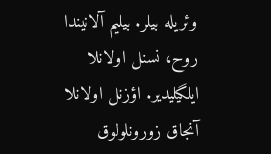وئریله بیلر. بیلیم آلانیندا روح، نسنل اولانلا ایلگیلیدیر. اؤزنل اولانلا آنجاق زورونلولوق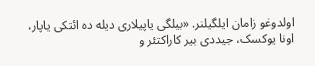اولدوغو زامان ایلگیلنر. «بیلگی یاپیلاری دیله ده ائتکی یاپار، اونا یوکسک، جیددی بیر کاراکتئر و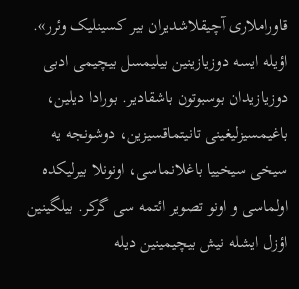قاوراملاری آچیقلاشدیران بیر کسینلیک وئرر». اؤیله ایسه دوزیازینین بیلیمسل بیچیمی ادبی دوزیازیدان بوسبوتون باشقادیر. بورادا دیلین، باغیمسیزلیغینی تانیتماقسیزین، دوشونجه یه سیخی سیخییا باغلانماسی، اونونلا بیرلیکده اولماسی و اونو تصویر ائتمه سی گرکر. بیلگینین اؤزل ایشله نیش بیچیمینین دیله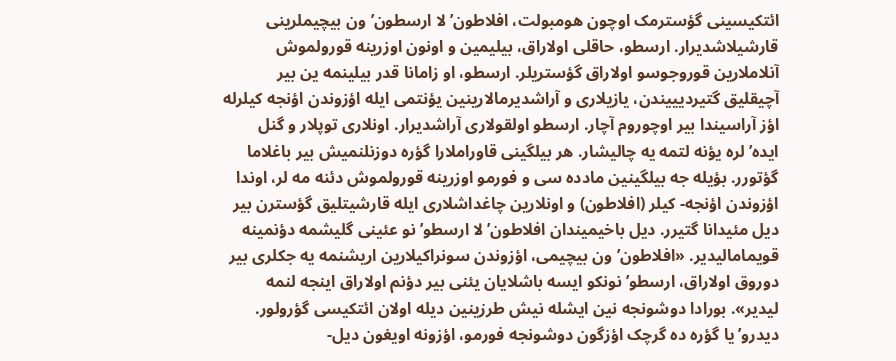ائتکیسینی گؤسترمک اوچون هومبولت، افلاطون’لا ارسطون’ون بیچیملرینی قارشیلاشدیرار. ارسطو، حاقلی اولاراق، بیلیمین و اونون اوزرینه قورولموش آنلاملارین قوروجوسو اولاراق گؤستریلر. ارسطو، او زامانا قدر بیلینمه ین بیر آچیقلیق گتیردیییندن، یازیلاری و آراشدیرمالارینین یؤنتمی ایله اؤزوندن اؤنجه کیلرله اؤز آراسیندا بیر اوچوروم آچار. ارسطو اولقولاری آراشدیرار. اونلاری توپلار و گنل ایده’لره یؤنه لتمه یه چالیشار. هر بیلگینی قاوراملارا گؤره دوزنلنمیش بیر باغلاما گؤتورر. بؤیله جه بیلگینین مادده سی و فورمو اوزرینه قورولموش دئنه مه لر، اوندا اؤزوندن اؤنجه- کیلر (افلاطون) و اونلارین چاغداشلاری ایله قارشیتلیق گؤسترن بیر دیل مئیدانا گتیرر. دیل باخیمیندان افلاطون’لا ارسطو’نو عئینی گلیشمه دؤنمینه قویمامالیدیر. «افلاطون’ون بیچیمی، اؤزوندن سونراکیلارین اریشنمه یه جکلری بیر دوروق اولاراق، ارسطو’نونکو ایسه باشلایان یئنی بیر دؤنم اولاراق اینجه لنمه لیدیر». بورادا دوشونجه نین ایشله نیش طرزینین دیله اولان ائتکیسی گؤرولور. دیدرو’یا گؤره ده گرچک اؤزگون دوشونجه فورمو، اؤزونه اویغون دیل-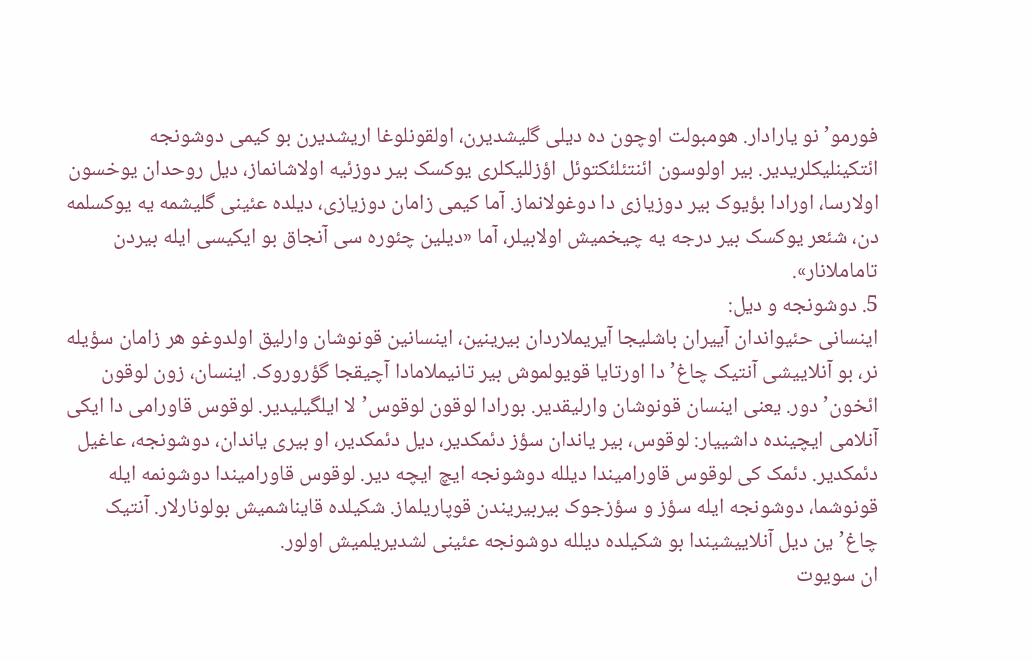فورمو’نو یارادار. هومبولت اوچون ده دیلی گلیشدیرن، اولقونلوغا اریشدیرن بو کیمی دوشونجه ائتکینلیکلریدیر. بیر اولوسون ائنتئلئکتوئل اؤزللیکلری یوکسک بیر دوزئیه اولاشانماز، دیل روحدان یوخسون اولارسا، اورادا بؤیوک بیر دوزیازی دا دوغولانماز. آما کیمی زامان دوزیازی، دیلده عئینی گلیشمه یه یوکسلمه دن، شئعر یوکسک بیر درجه یه چیخمیش اولابیلر، آما «دیلین چئوره سی آنجاق بو ایکیسی ایله بیردن تاماملانار».
5. دوشونجه و دیل:
اینسانی حئیواندان آییران باشلیجا آیریملاردان بیرینین، اینسانین قونوشان وارلیق اولدوغو هر زامان سؤیله نر، بو آنلاییشی آنتیک چاغ’دا اورتایا قویولموش بیر تانیملامادا آچیقجا گؤروروک. اینسان، زون لوقون ائخون’دور. یعنی اینسان قونوشان وارلیقدیر. بورادا لوقون لوقوس’لا ایلگیلیدیر. لوقوس قاورامی دا ایکی آنلامی ایچینده داشییار: لوقوس، بیر یاندان سؤز دئمکدیر، دیل دئمکدیر، او بیری یاندان، دوشونجه، عاغیل دئمکدیر. دئمک کی لوقوس قاورامیندا دیلله دوشونجه ایچ ایچه دیر. لوقوس قاورامیندا دوشونمه ایله قونوشما، دوشونجه ایله سؤز و سؤزجوک بیربیریندن قوپاریلماز. شکیلده قایناشمیش بولونارلار. آنتیک چاغ’ین دیل آنلاییشیندا بو شکیلده دیلله دوشونجه عئینی لشدیریلمیش اولور.
ان سویوت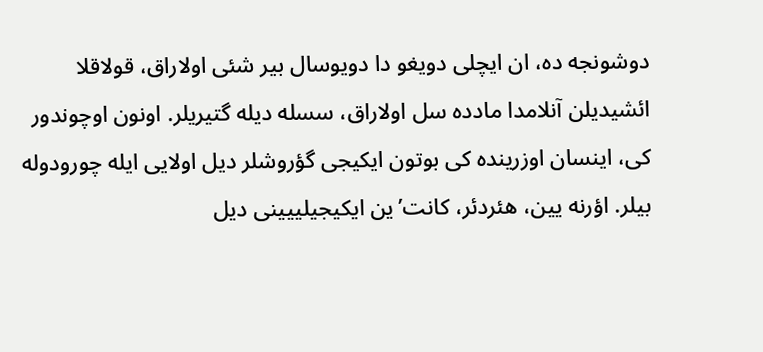دوشونجه ده، ان ایچلی دویغو دا دویوسال بیر شئی اولاراق، قولاقلا ائشیدیلن آنلامدا مادده سل اولاراق، سسله دیله گتیریلر. اونون اوچوندور کی، اینسان اوزرینده کی بوتون ایکیجی گؤروشلر دیل اولایی ایله چورودوله بیلر. اؤرنه یین، هئردئر، کانت’ین ایکیجیلییینی دیل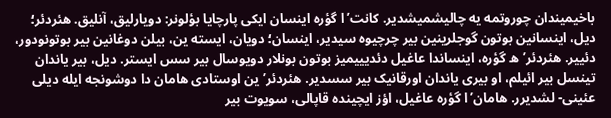باخیمیندان چوروتمه یه چالیشمیشدیر. کانت’ا گؤره اینسان ایکی پارچایا بؤلونر: دویارلیق، آنلیق. هئردئر؛ دیل، اینسانین بوتون گوجلرینین بیر چرچیوه سیدیر، اینسان؛ دویان، ایسته ین، بیلن دوغانین بیر بوتونودور، دئییر. هئردئر’ه گؤره، اینساندا عاغیل دئدیییمیز بوتون بونلار دویوسال بیر سس ایستر. دیل، بیر یاندان تینسل بیر ائیلم، او بیری یاندان اورقانیک بیر سسدیر. هئردئر’ین اوستادی هامان دا دوشونجه ایله دیلی عئینی- لشدیرر. هامان’ا گؤره عاغیل، اؤز ایچینده قاپالی، سویوت بیر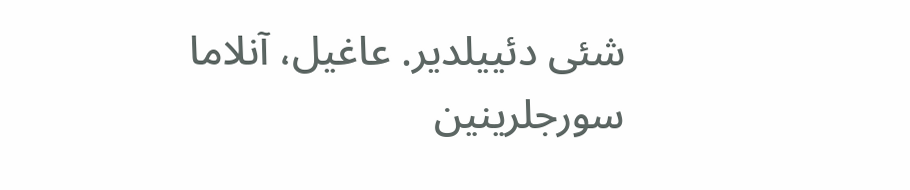شئی دئییلدیر. عاغیل، آنلاما سورجلرینین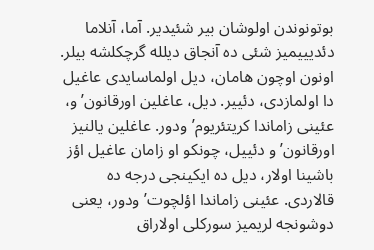بوتونوندن اولوشان بیر شئیدیر. آما، آنلاما دئدیییمیز شئی ده آنجاق دیلله گرچکلشه بیلر. اونون اوچون هامان، دیل اولماسایدی عاغیل دا اولمازدی، دئییر. دیل، عاغلین اورقانون’و، عئینی زاماندا کریتئریوم’ودور. عاغلین یالنیز اورقانون’و دئییل، چونکو او زامان عاغیل اؤز باشینا اولار، دیل ده ایکینجی درجه ده قالاردی. عئینی زاماندا اؤلچوت’ودور، یعنی دوشونجه لریمیز سورکلی اولاراق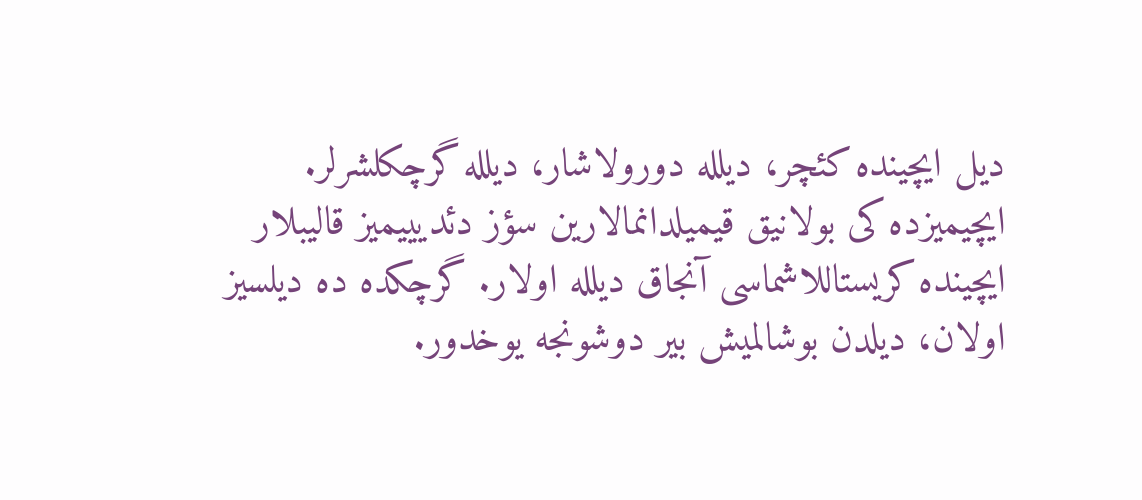دیل ایچینده کئچر، دیلله دورولاشار، دیلله گرچکلشرلر. ایچیمیزده کی بولانیق قیمیلدانمالارین سؤز دئدیییمیز قالیبلار ایچینده کریستاللاشماسی آنجاق دیلله اولار. گرچکده ده دیلسیز اولان، دیلدن بوشالمیش بیر دوشونجه یوخدور.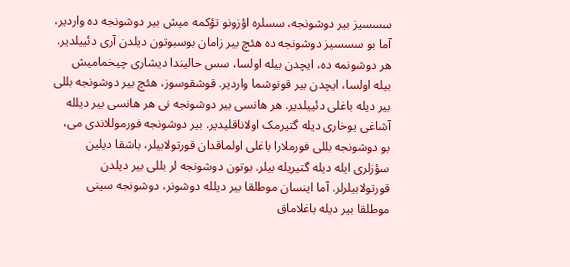سسسیز بیر دوشونجه، سسلره اؤزونو تؤکمه میش بیر دوشونجه ده واردیر، آما بو سسسیز دوشونجه ده هئچ بیر زامان بوسبوتون دیلدن آری دئییلدیر. هر دوشونمه ده، ایچدن بیله اولسا، سس حالیندا دیشاری چیخمامیش بیله اولسا، ایچدن بیر قونوشما واردیر. قوشقوسوز، هئچ بیر دوشونجه بللی بیر دیله باغلی دئییلدیر. هر هانسی بیر دوشونجه نی هر هانسی بیر دیلله آشاغی یوخاری دیله گتیرمک اولاناقلیدیر. بیر دوشونجه فورموللاندی می، بو دوشونجه بللی فورملارا باغلی اولماقدان قورتولابیلر، باشقا دیلین سؤزلری ایله دیله گتیریله بیلر. بوتون دوشونجه لر بللی بیر دیلدن قورتولابیلرلر. آما اینسان موطلقا بیر دیلله دوشونر، دوشونجه سینی موطلقا بیر دیله باغلاماق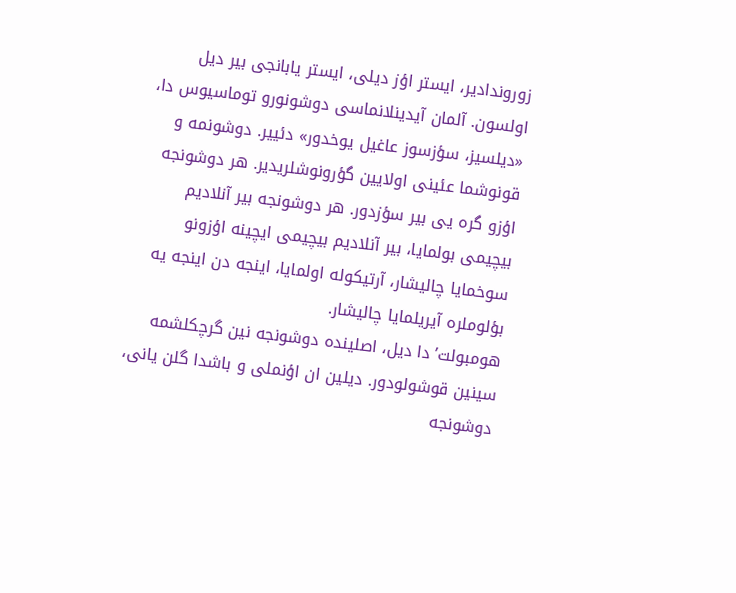زوروندادیر، ایستر اؤز دیلی، ایستر یابانجی بیر دیل اولسون. آلمان آیدینلانماسی دوشونورو توماسیوس دا، «دیلسیز، سؤزسوز عاغیل یوخدور» دئییر. دوشونمه و قونوشما عئینی اولایین گؤرونوشلریدیر. هر دوشونجه اؤزو گره یی بیر سؤزدور. هر دوشونجه بیر آنلادیم بیچیمی بولمایا، بیر آنلادیم بیچیمی ایچینه اؤزونو سوخمایا چالیشار، آرتیکوله اولمایا، اینجه دن اینجه یه بؤلوملره آیریلمایا چالیشار.
هومبولت’دا دیل، اصلینده دوشونجه نین گرچکلشمه سینین قوشولودور. دیلین ان اؤنملی و باشدا گلن یانی، دوشونجه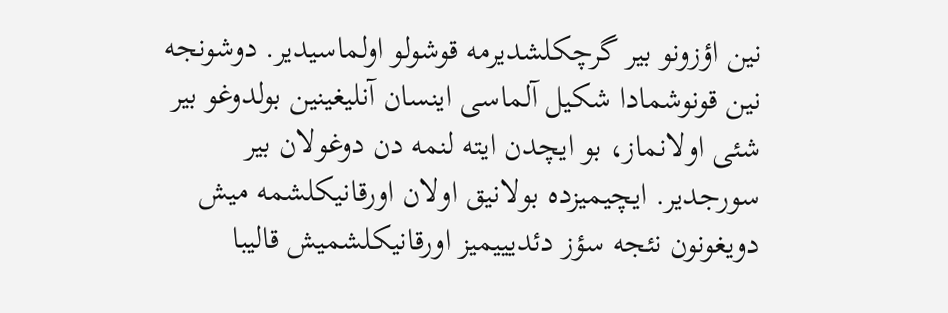نین اؤزونو بیر گرچکلشدیرمه قوشولو اولماسیدیر. دوشونجه نین قونوشمادا شکیل آلماسی اینسان آنلیغینین بولدوغو بیر شئی اولانماز، بو ایچدن ایته لنمه دن دوغولان بیر سورجدیر. ایچیمیزده بولانیق اولان اورقانیکلشمه میش دویغونون نئجه سؤز دئدیییمیز اورقانیکلشمیش قالیبا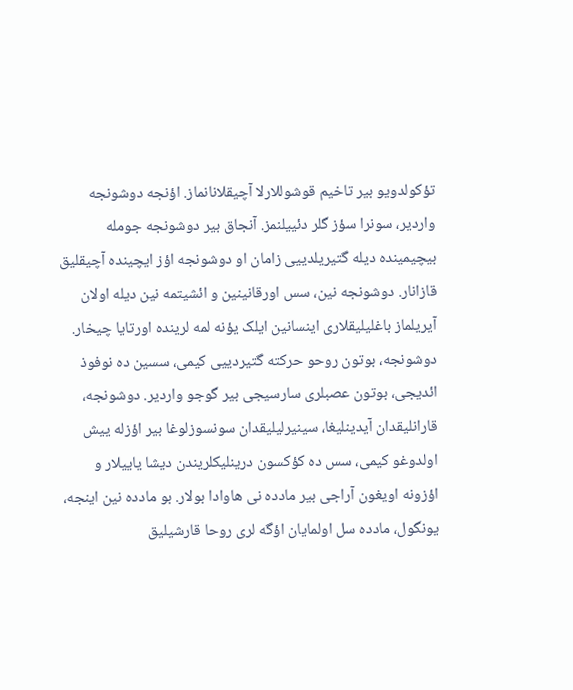تؤکولدویو بیر تاخیم قوشوللارلا آچیقلانانماز. اؤنجه دوشونجه واردیر، سونرا سؤز گلر دئییلنمز. آنجاق بیر دوشونجه جومله بیچیمینده دیله گتیریلدییی زامان او دوشونجه اؤز ایچینده آچیقلیق قازانار. دوشونجه نین، سس اورقانینین و ائشیتمه نین دیله اولان آیریلماز باغلیلیقلاری اینسانین ایلک یؤنه لمه لرینده اورتایا چیخار. دوشونجه، بوتون روحو حرکته گتیردییی کیمی، سسین ده نوفوذ ائدیجی، بوتون عصبلری سارسیجی بیر گوجو واردیر. دوشونجه، قارانلیقدان آیدینلیغا، سینیرلیلیقدان سونسوزلوغا بیر اؤزله ییش اولدوغو کیمی، سس ده کؤکسون درینلیکلریندن دیشا یاییلار و اؤزونه اویغون آراجی بیر مادده نی هاوادا بولار. بو مادده نین اینجه، یونگول، مادده سل اولمایان اؤگه لری روحا قارشیلیق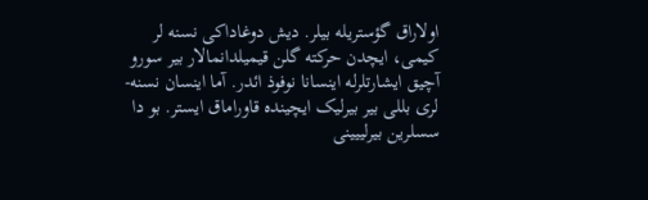اولاراق گؤستریله بیلر. دیش دوغاداکی نسنه لر کیمی، ایچدن حرکته گلن قیمیلدانمالار بیر سورو آچیق ایشارتلرله اینسانا نوفوذ ائدر. آما اینسان نسنه-لری بللی بیر بیرلیک ایچینده قاوراماق ایستر. بو دا سسلرین بیرلییینی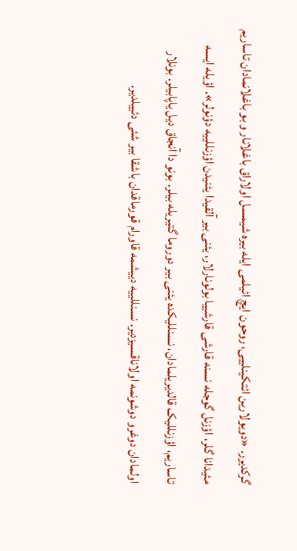گرکدیرر. «دویولارین ائتکینلییی، روحون ایچ ائیلمی ایله بیره شیمسل اولاراق باغلانار و بو باغلانمادان تاساریم مئیدانا گلر، اؤزنل گوجله نسنه قارشی قارشییا بولونارلار، یئنی بیر آلقیدا یئنیدن اؤزنللییه دؤنولر». اؤیله ایسه تاساریم، اؤزنللیک قالدیریلمادان، نسنللیکده یئنی بیر دوروما گتیریله بیلر. بونو دا آنجاق دیل یاپابیلر. بونلار اولمادان دوغرو دوشونمه اولاناقسیزدیر. نسنللییه دییشمه قاورام قورماقدان باشقا بیر شئی دئییلدیر.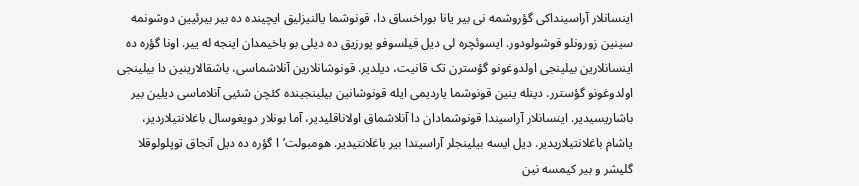اینسانلار آراسینداکی گؤروشمه نی بیر یانا بوراخساق دا، قونوشما یالنیزلیق ایچینده ده بیر بیرئیین دوشونمه سینین زورونلو قوشولودور. ایسوئچره لی دیل فیلسوفو پورزیق ده دیلی بو باخیمدان اینجه له ییر. اونا گؤره ده اینسانلارین بیلینجی اولدوغونو گؤسترن تک قانیت، دیلدیر. قونوشانلارین آنلاشماسی، باشقالارینین دا بیلینجی اولدوغونو گؤسترر. دینله ینین قونوشما یاردیمی ایله قونوشانین بیلینجینده کئچن شئیی آنلاماسی دیلین بیر باشاریسیدیر. اینسانلار آراسیندا قونوشمادان دا آنلاشماق اولاناقلیدیر، آما بونلار دویغوسال باغلانتیلاردیر، یاشام باغلانتیلاریدیر. دیل ایسه بیلینجلر آراسیندا بیر باغلانتیدیر. هومبولت’ا گؤره ده دیل آنجاق توپلولوقلا گلیشر و بیر کیمسه نین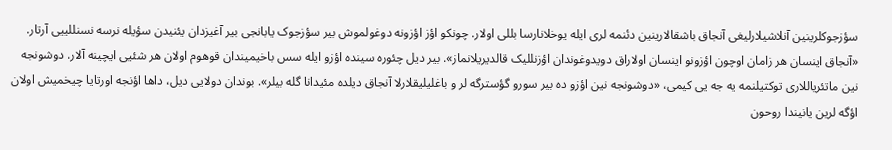سؤزجوکلرینین آنلاشیلارلیغی آنجاق باشقالارینین دئنمه لری ایله یوخلانارسا بللی اولار. چونکو اؤز اؤزونه دوغولموش بیر سؤزجوک یابانجی بیر آغیزدان یئنیدن سؤیله نرسه نسنللییی آرتار. «آنجاق اینسان هر زامان اوچون اؤزونو اینسان اولاراق دویدوغوندان اؤزنللیک قالدیریلانماز». بیر دیل چئوره سینده اؤزو ایله سس باخیمیندان قوهوم اولان هر شئیی ایچینه آلار. دوشونجه نین ماتئریاللاری توکتیلنمه یه جه یی کیمی، «دوشونجه نین اؤزو ده بیر سورو گؤسترگه لر و باغلیلیقلارلا آنجاق دیلده مئیدانا گله بیلر». بوندان دولایی دیل، داها اؤنجه اورتایا چیخمیش اولان اؤگه لرین یانیندا روحون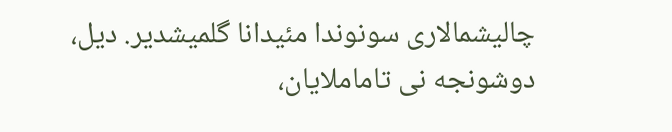چالیشمالاری سونوندا مئیدانا گلمیشدیر. دیل، دوشونجه نی تاماملایان،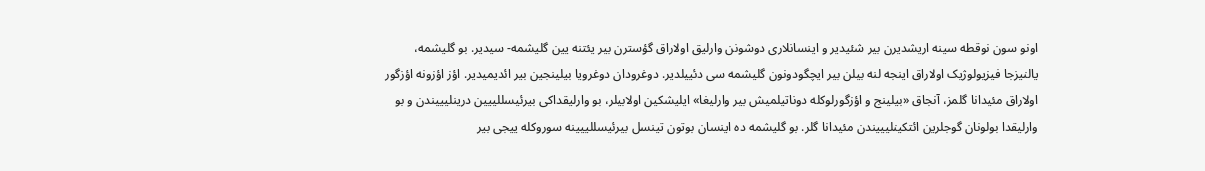اونو سون نوقطه سینه اریشدیرن بیر شئیدیر و اینسانلاری دوشونن وارلیق اولاراق گؤسترن بیر یئتنه یین گلیشمه- سیدیر. بو گلیشمه، یالنیزجا فیزیولوژیک اولاراق اینجه لنه بیلن بیر ایچگودونون گلیشمه سی دئییلدیر. دوغرودان دوغرویا بیلینجین بیر ائدیمیدیر. اؤز اؤزونه اؤزگور اولاراق مئیدانا گلمز، آنجاق «بیلینج و اؤزگورلوکله دوناتیلمیش بیر وارلیغا» ایلیشکین اولابیلر، بو وارلیقداکی بیرئیسللییین درینلیییندن و بو وارلیقدا بولونان گوجلرین ائتکینلیییندن مئیدانا گلر. بو گلیشمه ده اینسان بوتون تینسل بیرئیسللییینه سوروکله ییجی بیر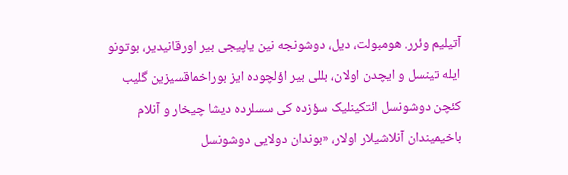آتیلیم وئرر. هومبولت، دیل، دوشونجه نین یاپیجی بیر اورقانیدیر، بوتونو ایله تینسل و ایچدن اولان، بللی بیر اؤلچوده ایز بوراخماقسیزین گلیب کئچن دوشونسل ائتکینلیک سؤزده کی سسلرده دیشا چیخار و آنلام باخیمیندان آنلاشیلار اولار، «بوندان دولایی دوشونسل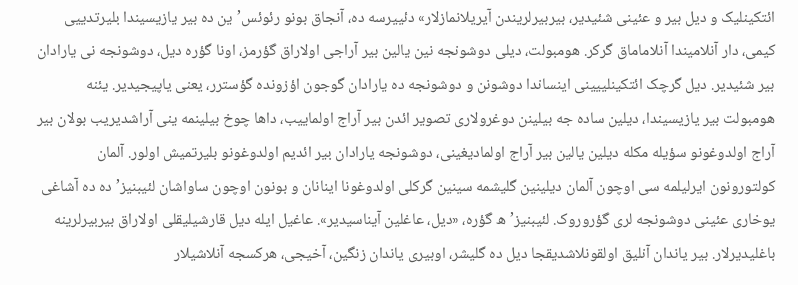ائتکینلیک و دیل بیر و عئینی شئیدیر، بیربیرلریندن آیریلانمازلار» دئییرسه ده، آنجاق بونو رئوئس’ین ده بیر یازیسیندا بلیرتدییی کیمی، دار آنلامیندا آنلاماماق گرکر. هومبولت، دیلی دوشونجه نین یالین بیر آراجی اولاراق گؤرمز، اونا گؤره دیل، دوشونجه نی یارادان بیر شئیدیر. دیل گرچک ائتکینلییینی اینساندا دوشونن و دوشونجه ده یارادان گوجون اؤزونده گؤسترر، یعنی یاپیجیدیر. یئنه هومبولت بیر یازیسیندا، دیلین ساده جه بیلینن دوغرولاری تصویر ائدن بیر آراج اولماییب، داها چوخ بیلینمه ینی آراشدیریب بولان بیر آراج اولدوغونو سؤیله مکله دیلین یالین بیر آراج اولمادیغینی، دوشونجه یارادان بیر ائدیم اولدوغونو بلیرتمیش اولور. آلمان کولتورونون ایرلیلمه سی اوچون آلمان دیلینین گلیشمه سینین گرکلی اولدوغونا اینانان و بونون اوچون ساواشان لئیبنیز’ده ده آشاغی یوخاری عئینی دوشونجه لری گؤروروک. لئیبنیز’ه گؤره، «دیل، عاغلین آیناسیدیر». عاغیل ایله دیل قارشیلیقلی اولاراق بیربیرلرینه باغلیدیرلار. بیر یاندان آنلیق اولقونلاشدیقجا دیل ده گلیشر، اوبیری یاندان زنگین، آخیجی، هرکسجه آنلاشیلار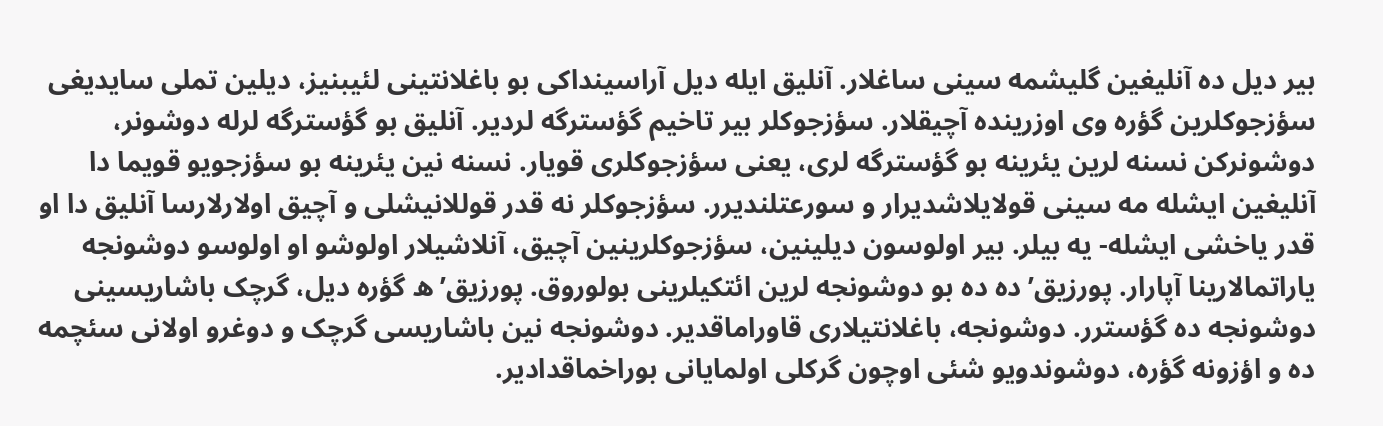بیر دیل ده آنلیغین گلیشمه سینی ساغلار. آنلیق ایله دیل آراسینداکی بو باغلانتینی لئیبنیز، دیلین تملی سایدیغی سؤزجوکلرین گؤره وی اوزرینده آچیقلار. سؤزجوکلر بیر تاخیم گؤسترگه لردیر. آنلیق بو گؤسترگه لرله دوشونر، دوشونرکن نسنه لرین یئرینه بو گؤسترگه لری، یعنی سؤزجوکلری قویار. نسنه نین یئرینه بو سؤزجویو قویما دا آنلیغین ایشله مه سینی قولایلاشدیرار و سورعتلندیرر. سؤزجوکلر نه قدر قوللانیشلی و آچیق اولارلارسا آنلیق دا او قدر یاخشی ایشله- یه بیلر. بیر اولوسون دیلینین، سؤزجوکلرینین آچیق، آنلاشیلار اولوشو او اولوسو دوشونجه یاراتمالارینا آپارار. پورزیق’ده ده بو دوشونجه لرین ائتکیلرینی بولوروق. پورزیق’ه گؤره دیل، گرچک باشاریسینی دوشونجه ده گؤسترر. دوشونجه، باغلانتیلاری قاوراماقدیر. دوشونجه نین باشاریسی گرچک و دوغرو اولانی سئچمه ده و اؤزونه گؤره، دوشوندویو شئی اوچون گرکلی اولمایانی بوراخماقدادیر.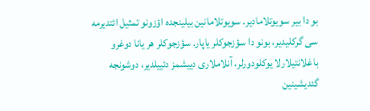بو دا بیر سویوتلامادیر. سویوتلامانین بیلینجده اؤزونو تمثیل ائتدیرمه سی گرکلیدیر، بونو دا سؤزجوکلر یاپار. سؤزجوکلر هر یانا دوغرو باغلانتیلارلا یوکلودورلر، آنلاملاری دییشمز دئییلدیر، دوشونجه گئدیشینین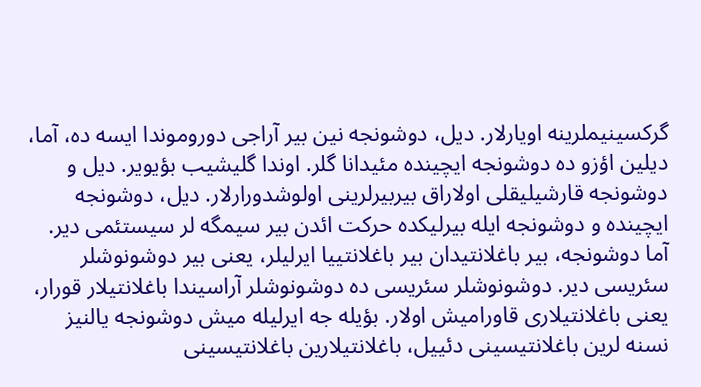گرکسینیملرینه اویارلار. دیل، دوشونجه نین بیر آراجی دوروموندا ایسه ده، آما، دیلین اؤزو ده دوشونجه ایچینده مئیدانا گلر. اوندا گلیشیب بؤیویر. دیل و دوشونجه قارشیلیقلی اولاراق بیربیرلرینی اولوشدورارلار. دیل، دوشونجه ایچینده و دوشونجه ایله بیرلیکده حرکت ائدن بیر سیمگه لر سیستئمی دیر. آما دوشونجه، بیر باغلانتیدان بیر باغلانتییا ایرلیلر، یعنی بیر دوشونوشلر سئریسی دیر. دوشونوشلر سئریسی ده دوشونوشلر آراسیندا باغلانتیلار قورار، یعنی باغلانتیلاری قاورامیش اولار. بؤیله جه ایرلیله میش دوشونجه یالنیز نسنه لرین باغلانتیسینی دئییل، باغلانتیلارین باغلانتیسینی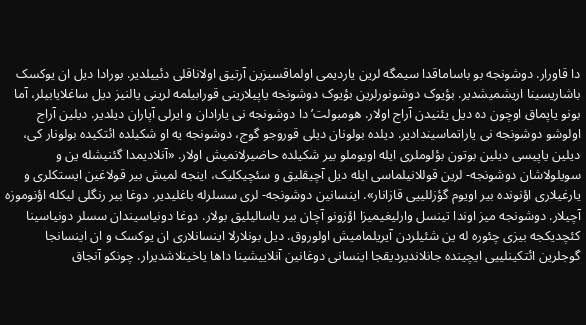دا قاورار. دوشونجه بو باساماقدا سیمگه لرین یاردیمی اولماقسیزین آرتیق اولاناقلی دئییلدیر. بورادا دیل ان یوکسک باشاریسینا اریشمیشدیر. بؤیوک دوشونورلرین بؤیوک دوشونجه یاپیلارینی قورابیلمه لرینی یالنیز دیل ساغلایابیلر، آما بونو یاپماق اوچون ده دیل یئنیدن آراج اولار. هومبولت’دا دوشونجه نی یارادان و ایرلی آپاران دیلدیر. دیلین آراج اولوشو دوشونجه نی یاراتماسیندادیر. دیلده بولونان دیلی قوروجو گوج، دوشونجه یه او شکیلده ائتکیده بولونار کی، دیلین یاپیسی دیلین بوتون بؤلوملری ایله اویوملو بیر شکیلده حاضیرلانمیش اولار. «آنلادیمدا گئنیشله ین و سویلولاشان دوشونجه- لرین قوللانیلماسی ایله دیل آچیقلیق و سئچیکلیک، اینجه لمیش بیر قولاغین ایستکلری و یارغیلاری اؤنونده بیر اویوم گؤزللییی قازانار». اینسانین دوشونجه- لری سسلرله باغلیدیر. دوغا بیر رنگلی لیکله اؤنوموزه آچیلار. دوشونجه میز اوندا تینسل وارلیغیمیزا اؤزونو آچان بیر یاسالیلیق بولار. دوغا دونیاسیندان سسلر دونیاسینا کئچدیکجه بیزی چئوره له ین شئیلردن آیریلمامیش اولوروق. دیل بونلارلا اینسانلاری ان یوکسک و ان اینسانجا گوجلرین ائتکینلییی ایچینده جانلاندیردیقجا اینسانی دوغانین آنلاییشینا داها یاخینلاشدیرار. چونکو آنجاق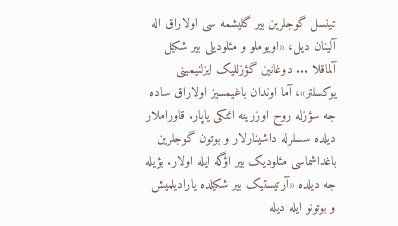تینسل گوجلرین بیر گلیشمه سی اولاراق اله آلینان دیل، «اویوملو و مئلودیلی بیر شکیل آلماقلا ... دوغانین گؤزللیک ایزلنیمینی یوکسلتر»، آما اوندان باغیمسیز اولاراق ساده جه سؤزله روح اوزرینه ائتکی یاپار. قاوراملار دیلده سسلرله داشینارلار و بوتون گوجلرین باغداشماسی مئلودیک بیر اؤگه ایله اولار. بؤیله جه دیلده «آرتیستیک بیر شکیلده یارادیلمیش و بوتونو ایله دیله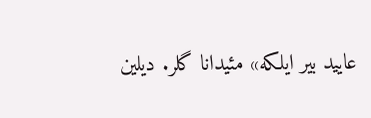عایید بیر ایلکه» مئیدانا گلر. دیلین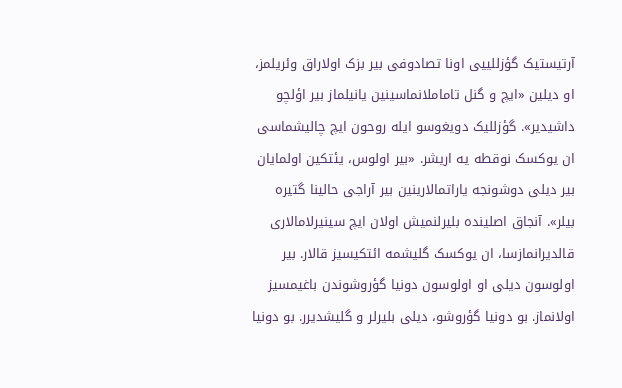آرتیستیک گؤزللییی اونا تصادوفی بیر بزک اولاراق وئریلمز، او دیلین «ایچ و گنل تاماملانماسینین یانیلماز بیر اؤلچو داشیدیر». گؤزللیک دویغوسو ایله روحون ایچ چالیشماسی ان یوکسک نوقطه یه اریشر. «بیر اولوس، یئتکین اولمایان بیر دیلی دوشونجه یاراتمالارینین بیر آراجی حالینا گتیره بیلر». آنجاق اصلینده بلیرلنمیش اولان ایچ سینیرلامالاری قالدیرانمازسا، ان یوکسک گلیشمه ائتکیسیز قالار. بیر اولوسون دیلی او اولوسون دونیا گؤروشوندن باغیمسیز اولانماز. بو دونیا گؤروشو، دیلی بلیرلر و گلیشدیرر. بو دونیا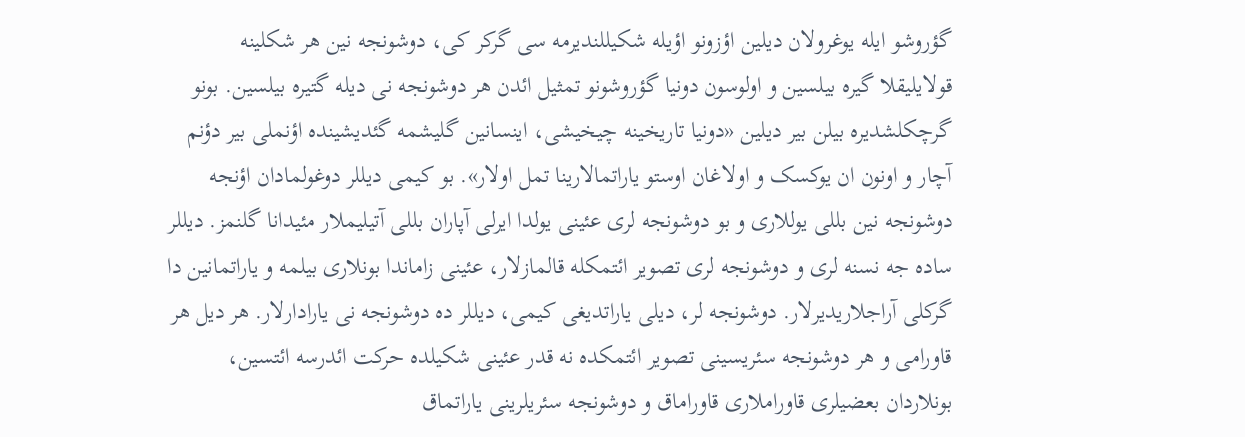گؤروشو ایله یوغرولان دیلین اؤزونو اؤیله شکیللندیرمه سی گرکر کی، دوشونجه نین هر شکلینه قولایلیقلا گیره بیلسین و اولوسون دونیا گؤروشونو تمثیل ائدن هر دوشونجه نی دیله گتیره بیلسین. بونو گرچکلشدیره بیلن بیر دیلین «دونیا تاریخینه چیخیشی، اینسانین گلیشمه گئدیشینده اؤنملی بیر دؤنم آچار و اونون ان یوکسک و اولاغان اوستو یاراتمالارینا تمل اولار». بو کیمی دیللر دوغولمادان اؤنجه دوشونجه نین بللی یوللاری و بو دوشونجه لری عئینی یولدا ایرلی آپاران بللی آتیلیملار مئیدانا گلنمز. دیللر ساده جه نسنه لری و دوشونجه لری تصویر ائتمکله قالمازلار، عئینی زاماندا بونلاری بیلمه و یاراتمانین دا گرکلی آراجلاریدیرلار. دوشونجه لر، دیلی یاراتدیغی کیمی، دیللر ده دوشونجه نی یارادارلار. هر دیل هر قاورامی و هر دوشونجه سئریسینی تصویر ائتمکده نه قدر عئینی شکیلده حرکت ائدرسه ائتسین، بونلاردان بعضیلری قاوراملاری قاوراماق و دوشونجه سئریلرینی یاراتماق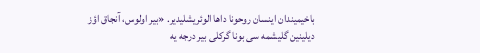باخیمیندان اینسان روحونا داها الوئریشلیدیر. «بیر اولوس، آنجاق اؤز دیلینین گلیشمه سی بونا گرکلی بیر درجه یه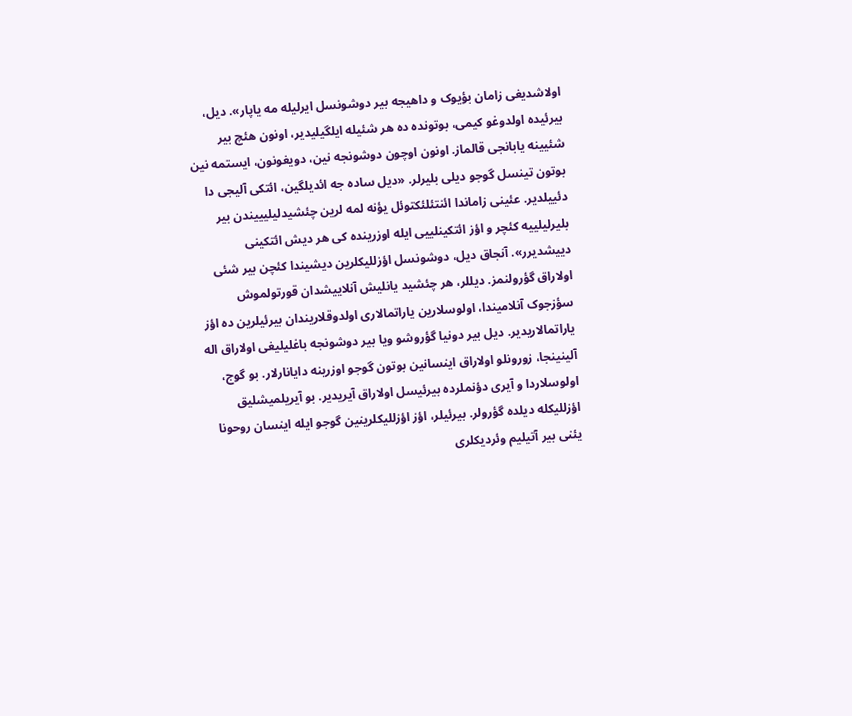اولاشدیغی زامان بؤیوک و داهیجه بیر دوشونسل ایرلیله مه یاپار». دیل، بیرئیده اولدوغو کیمی، بوتونده ده هر شئیله ایلگیلیدیر، اونون هئچ بیر شئیینه یابانجی قالماز. اونون اوچون دوشونجه نین، دویغونون، ایستمه نین بوتون تینسل گوجو دیلی بلیرلر. «دیل ساده جه ائدیلگین، ائتکی آلیجی دا دئییلدیر. عئینی زاماندا ائنتئلئکتوئل یؤنه لمه لرین چئشیدلیلیییندن بیر بلیرلیلییه کئچر و اؤز ائتکینلییی ایله اوزرینده کی هر دیش ائتکینی دییشدیرر». آنجاق دیل، دوشونسل اؤزللیکلرین دیشیندا کئچن بیر شئی اولاراق گؤرولنمز. دیللر، هر چئشید یانلیش آنلاییشدان قورتولموش سؤزجوک آنلامیندا، اولوسلارین یاراتمالاری اولدوقلاریندان بیرئیلرین ده اؤز یاراتمالاریدیر. دیل بیر دونیا گؤروشو ویا بیر دوشونجه باغلیلیغی اولاراق اله آلینینجا، زورونلو اولاراق اینسانین بوتون گوجو اوزرینه دایانارلار. بو گوج، اولوسلاردا و آیری دؤنملرده بیرئیسل اولاراق آیریدیر. بو آیریلمیشلیق اؤزللیکله دیلده گؤرولر. بیرئیلر، اؤز اؤزللیکلرینین گوجو ایله اینسان روحونا یئنی بیر آتیلیم وئردیکلری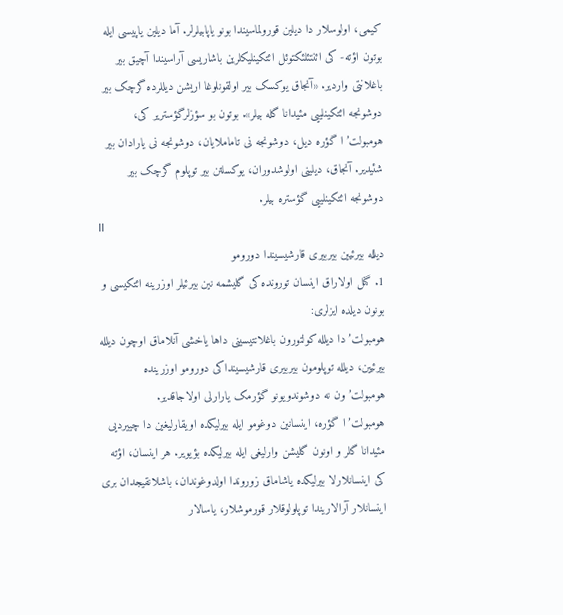کیمی، اولوسلار دا دیلین قورولماسیندا بونو یاپابیلرلر. آما دیلین یاپیسی ایله بوتون اؤته- کی ائنتئلئکتوئل ائتکینلیکلرین باشاریسی آراسیندا آچیق بیر باغلانتی واردیر. «آنجاق یوکسک بیر اولقونلوغا اریشن دیللرده گرچک بیر دوشونجه ائتکینلییی مئیدانا گله بیلر». بوتون بو سؤزلرگؤستریر کی، هومبولت’ا گؤره دیل، دوشونجه نی تاماملایان، دوشونجه نی یارادان بیر شئیدیر. آنجاق، دیلینی اولوشدوران، یوکسلتن بیر توپلوم گرچک بیر دوشونجه ائتکینلییی گؤستره بیلر.
II
دیلله بیرئیین بیربیری قارشیسیندا دورومو
1. گنل اولاراق اینسان تورونده کی گلیشمه نین بیرئیلر اوزرینه ائتکیسی و بونون دیلده ایزلری:
هومبولت’دا دیلله کولتورون باغلانتیسینی داها یاخشی آنلاماق اوچون دیلله بیرئیین، دیلله توپلومون بیربیری قارشیسینداکی دورومو اوزرینده هومبولت’ون نه دوشوندویونو گؤرمک یارارلی اولاجاقدیر.
هومبولت’ا گؤره، اینسانین دوغومو ایله بیرلیکده اویقارلیغین دا چییردیی مئیدانا گلر و اونون گلیشن وارلیغی ایله بیرلیکده بؤیویر. هر اینسان، اؤته کی اینسانلارلا بیرلیکده یاشاماق زوروندا اولدوغوندان، باشلانقیجدان بری اینسانلار آرالاریندا توپلولوقلار قورموشلار، یاسالار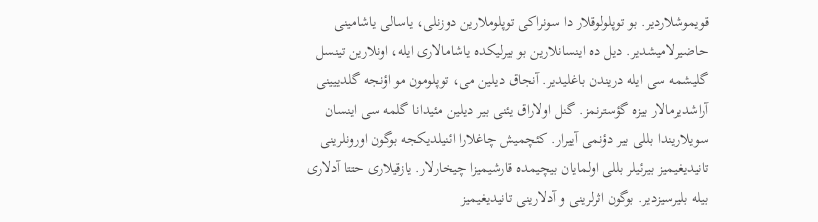قویموشلاردیر. بو توپلولوقلار دا سونراکی توپلوملارین دوزنلی، یاسالی یاشامینی حاضیرلامیشدیر. دیل ده اینسانلارین بو بیرلیکده یاشامالاری ایله، اونلارین تینسل گلیشمه سی ایله دریندن باغلیدیر. آنجاق دیلین می، توپلومون مو اؤنجه گلدییینی آراشدیرمالار بیزه گؤسترنمز. گنل اولاراق یئنی بیر دیلین مئیدانا گلمه سی اینسان سویلاریندا بللی بیر دؤنمی آییرار. کئچمیش چاغلارا ائنیلدیکجه بوگون اورونلرینی تانیدیغیمیز بیرئیلر بللی اولمایان بیچیمده قارشیمیزا چیخارلار. یازقیلاری حتتا آدلاری بیله بلیرسیزدیر. بوگون اثرلرینی و آدلارینی تانیدیغیمیز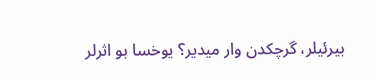بیرئیلر، گرچکدن وار میدیر؟ یوخسا بو اثرلر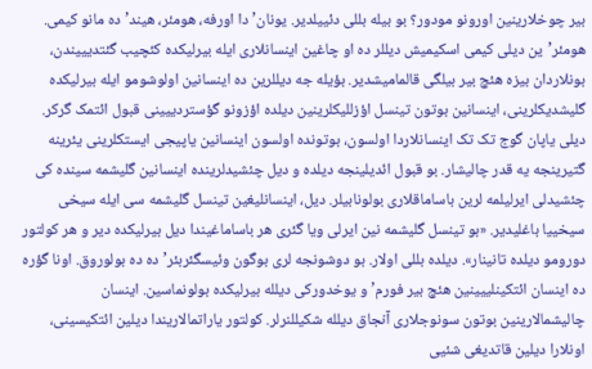بیر چوخلارینین اورونو مودور؟ بو بیله بللی دئییلدیر. یونان’دا اورفه، هومئر، هیند’ده مانو کیمی. هومئر’ین دیلی کیمی اسکیمیش دیللر ده او چاغین اینسانلاری ایله بیرلیکده کئچیب گئتدیییندن، بونلاردان بیزه هئچ بیر بیلگی قالمامیشدیر. بؤیله جه دیللرین ده اینسانین اولوشومو ایله بیرلیکده گلیشدیکلرینی، اینسانین بوتون تینسل اؤزللیکلرینین دیلده اؤزونو گؤستردییینی قبول ائتمک گرکر. دیلی یاپان گوج تک تک اینسانلاردا اولسون، بوتونده اولسون اینسانین یاپیجی ایستکلرینی یئرینه گتیرینجه یه قدر چالیشار. بو قبول ائدیلینجه دیلده و دیل چئشیدلرینده اینسانین گلیشمه سینده کی چئشیدلی ایرلیلمه لرین باساماقلاری بولونابیلر. دیل، اینسانلیغین تینسل گلیشمه سی ایله سیخی سیخییا باغلیدیر. «بو تینسل گلیشمه نین ایرلی ویا گئری هر باساماغیندا دیل بیرلیکده دیر و هر کولتور دورومو دیلده تانینار». دیلده بللی اولار. بو دوشونجه لری بوگون وئیسگئربئر’ده ده بولوروق. اونا گؤره ده اینسان ائتکینلییینین هئچ بیر فورم’و یوخدورکی دیلله بیرلیکده بولونماسین. اینسان چالیشمالارینین بوتون سونوجلاری آنجاق دیلله شکیللنرلر. کولتور یاراتمالاریندا دیلین ائتکیسینی، اونلارا دیلین قاتدیغی شئیی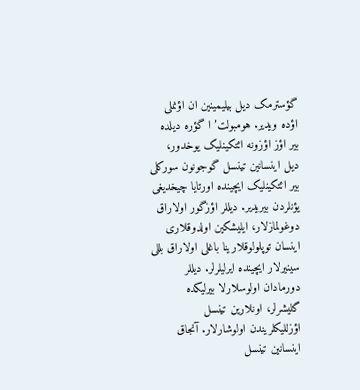گؤسترمک دیل بیلیمینین ان اؤنملی اؤده ویدیر. هومبولت’ا گؤره دیلده بیر اؤز اؤزونه ائتکینلیک یوخدور، دیل اینسانین تینسل گوجونون سورکلی بیر ائتکینلیک ایچینده اورتایا چیخدیغی یؤنلردن بیریدیر. دیللر اؤزگور اولاراق دوغولمازلار، ایلیشکین اولدوقلاری اینسان توپلولوقلارینا باغلی اولاراق بللی سینیرلار ایچینده ایرلیلرلر. دیللر دورمادان اولوسلارلا بیرلیکده گلیشرلر، اونلارین تینسل اؤزللیکلریندن اولوشارلار. آنجاق اینسانین تینسل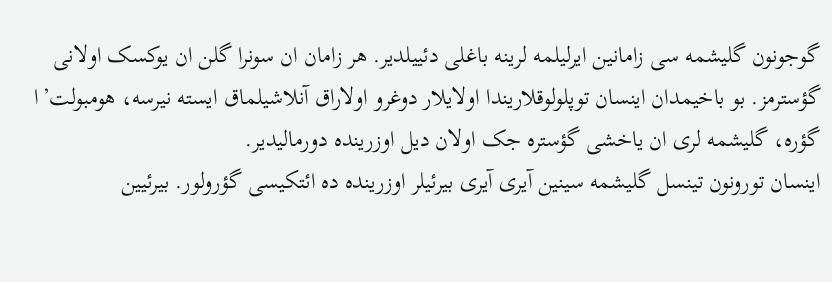گوجونون گلیشمه سی زامانین ایرلیلمه لرینه باغلی دئییلدیر. هر زامان ان سونرا گلن ان یوکسک اولانی گؤسترمز. بو باخیمدان اینسان توپلولوقلاریندا اولایلار دوغرو اولاراق آنلاشیلماق ایسته نیرسه، هومبولت’ا گؤره، گلیشمه لری ان یاخشی گؤستره جک اولان دیل اوزرینده دورمالیدیر.
اینسان تورونون تینسل گلیشمه سینین آیری آیری بیرئیلر اوزرینده ده ائتکیسی گؤرولور. بیرئیین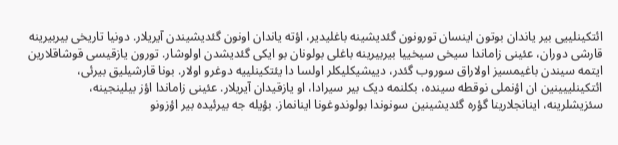ائتکینلییی بیر یاندان بوتون اینسان تورونون گئدیشینه باغلیدیر، اؤته یاندان اونون گئدیشیندن آیریلار. دونیا تاریخی بیربیرینه قارشی دوران، عئینی زاماندا سیخی سیخییا بیربیرینه باغلی بولونان بو ایکی گئدیشدن اولوشار. تورون یازقیسی قوشاقلارین ایتمه سیندن باغیمسیز اولاراق سوروب گئدر، دییشیکلیکلر اولسا دا یئتکینلییه دوغرو اولار. بونا قارشیلیق بیرئی، ائتکینلییینین ان اؤنملی نوقطه سینده، بکلنمه دیک بیر سیرادا، او یازقیدان آیریلار. عئینی زاماندا اؤز بیلینجینه، سئزیشلرینه، اینانجلارینا گؤره گئدیشینین سونوندا بولوندوغونا اینانماز. بؤیله جه بیرئیده بیر اؤزونو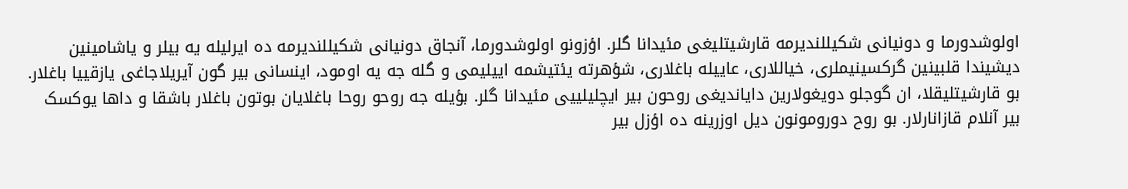اولوشدورما و دونیانی شکیللندیرمه قارشیتلیغی مئیدانا گلر. اؤزونو اولوشدورما، آنجاق دونیانی شکیللندیرمه ده ایرلیله یه بیلر و یاشامینین دیشیندا قلبینین گرکسینیملری، خیاللاری، عاییله باغلاری، شؤهرته یئتیشمه اییلیمی و گله جه یه اومود، اینسانی بیر گون آیریلاجاغی یازقییا باغلار. بو قارشیتلیقلا، ان گوجلو دویغولارین دایاندیغی روحون بیر ایچلیلییی مئیدانا گلر. بؤیله جه روحو روحا باغلایان بوتون باغلار باشقا و داها یوکسک بیر آنلام قازانارلار. بو روح دورومونون دیل اوزرینه ده اؤزل بیر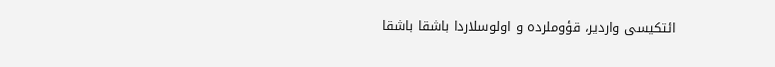ائتکیسی واردیر، قؤوملرده و اولوسلاردا باشقا باشقا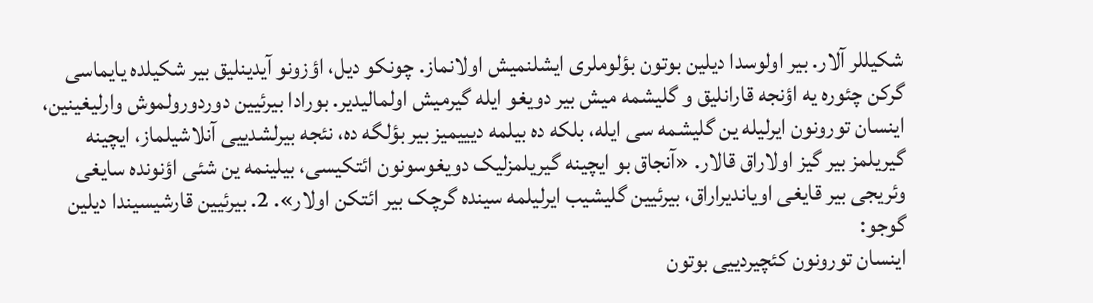شکیللر آلار. بیر اولوسدا دیلین بوتون بؤلوملری ایشلنمیش اولانماز. چونکو دیل، اؤزونو آیدینلیق بیر شکیلده یایماسی گرکن چئوره یه اؤنجه قارانلیق و گلیشمه میش بیر دویغو ایله گیرمیش اولمالیدیر. بورادا بیرئیین دوردورولموش وارلیغینین، اینسان تورونون ایرلیله ین گلیشمه سی ایله، بلکه ده بیلمه دیییمیز بیر بؤلگه ده، نئجه بیرلشدییی آنلاشیلماز، ایچینه گیریلمز بیر گیز اولاراق قالار. «آنجاق بو ایچینه گیریلمزلیک دویغوسونون ائتکیسی، بیلینمه ین شئی اؤنونده سایغی وئریجی بیر قایغی اویاندیراراق، بیرئیین گلیشیب ایرلیلمه سینده گرچک بیر ائتکن اولار». 2. بیرئیین قارشیسیندا دیلین گوجو:
اینسان تورونون کئچیردییی بوتون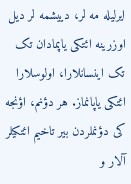ایرلیله مه لر، دییشمه لر دیل اوزرینه ائتکی یاپمادان تک تک اینسانلارا، اولوسلارا ائتکی یاپانماز. هر دؤنم، اؤنجه کی دؤنملردن بیر تاخیم ائتکیلر آلار و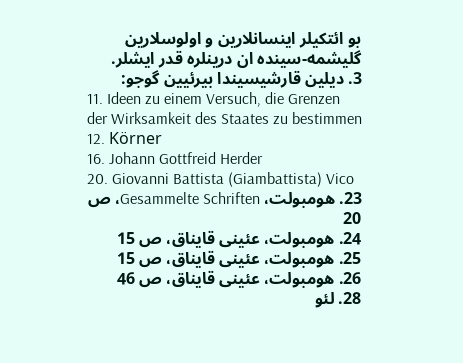بو ائتکیلر اینسانلارین و اولوسلارین گلیشمه-سینده ان درینلره قدر ایشلر.
3. دیلین قارشیسیندا بیرئیین گوجو:
11. Ideen zu einem Versuch, die Grenzen der Wirksamkeit des Staates zu bestimmen
12. Körner
16. Johann Gottfreid Herder
20. Giovanni Battista (Giambattista) Vico
23. هومبولت، Gesammelte Schriften، ص 20
24. هومبولت، عئینی قایناق، ص 15
25. هومبولت، عئینی قایناق، ص 15
26. هومبولت، عئینی قایناق، ص 46
28. لئو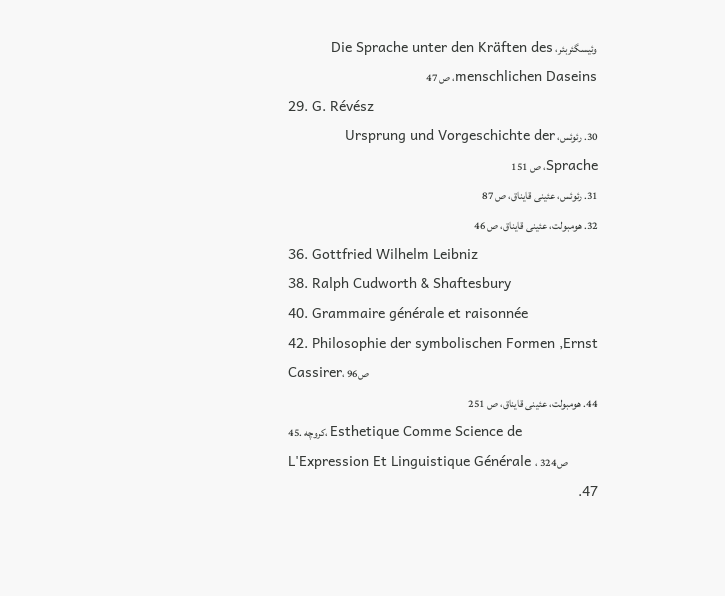وئیسگئربئر، Die Sprache unter den Kräften des menschlichen Daseins، ص 47
29. G. Révész
30. رئوئس، Ursprung und Vorgeschichte der Sprache، ص 151
31. رئوئس، عئینی قایناق، ص 87
32. هومبولت، عئینی قایناق، ص 46
36. Gottfried Wilhelm Leibniz
38. Ralph Cudworth & Shaftesbury
40. Grammaire générale et raisonnée
42. Philosophie der symbolischen Formen ,Ernst Cassirer، ص96
44. هومبولت، عئینی قایناق، ص 251
45. کروچه، Esthetique Comme Science de L'Expression Et Linguistique Générale ، ص324
47.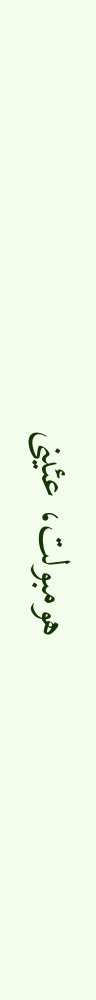هومبولت، عئینی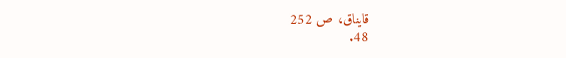قایناق، ص 252
48.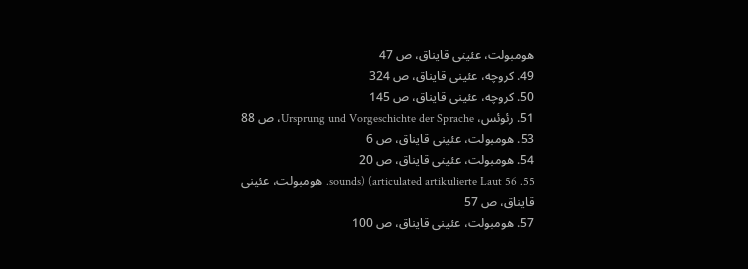هومبولت، عئینی قایناق، ص 47
49. کروچه، عئینی قایناق، ص 324
50. کروچه، عئینی قایناق، ص 145
51. رئوئس، Ursprung und Vorgeschichte der Sprache، ص 88
53. هومبولت، عئینی قایناق، ص 6
54. هومبولت، عئینی قایناق، ص 20
55. sounds) (articulated artikulierte Laut 56. هومبولت، عئینی قایناق، ص 57
57. هومبولت، عئینی قایناق، ص 100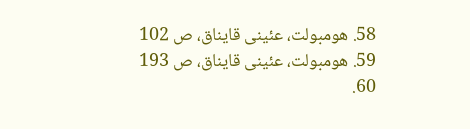58. هومبولت، عئینی قایناق، ص 102
59. هومبولت، عئینی قایناق، ص 193
60.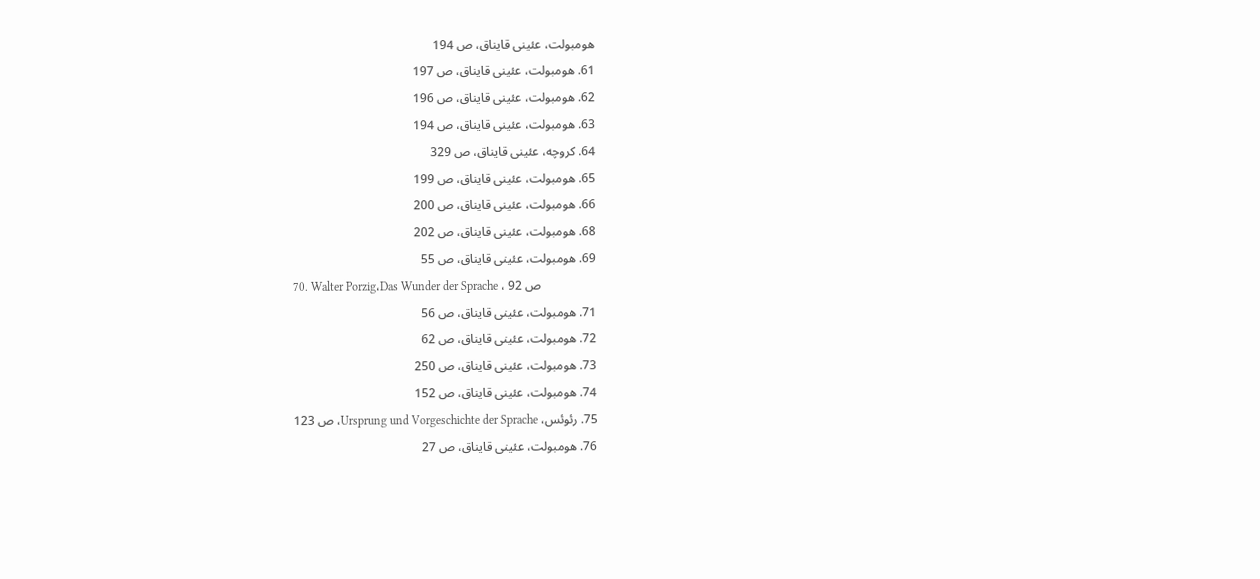هومبولت، عئینی قایناق، ص 194
61. هومبولت، عئینی قایناق، ص 197
62. هومبولت، عئینی قایناق، ص 196
63. هومبولت، عئینی قایناق، ص 194
64. کروچه، عئینی قایناق، ص 329
65. هومبولت، عئینی قایناق، ص 199
66. هومبولت، عئینی قایناق، ص 200
68. هومبولت، عئینی قایناق، ص 202
69. هومبولت، عئینی قایناق، ص 55
70. Walter Porzig،Das Wunder der Sprache ، ص 92
71. هومبولت، عئینی قایناق، ص 56
72. هومبولت، عئینی قایناق، ص 62
73. هومبولت، عئینی قایناق، ص 250
74. هومبولت، عئینی قایناق، ص 152
75. رئوئس، Ursprung und Vorgeschichte der Sprache، ص 123
76. هومبولت، عئینی قایناق، ص 27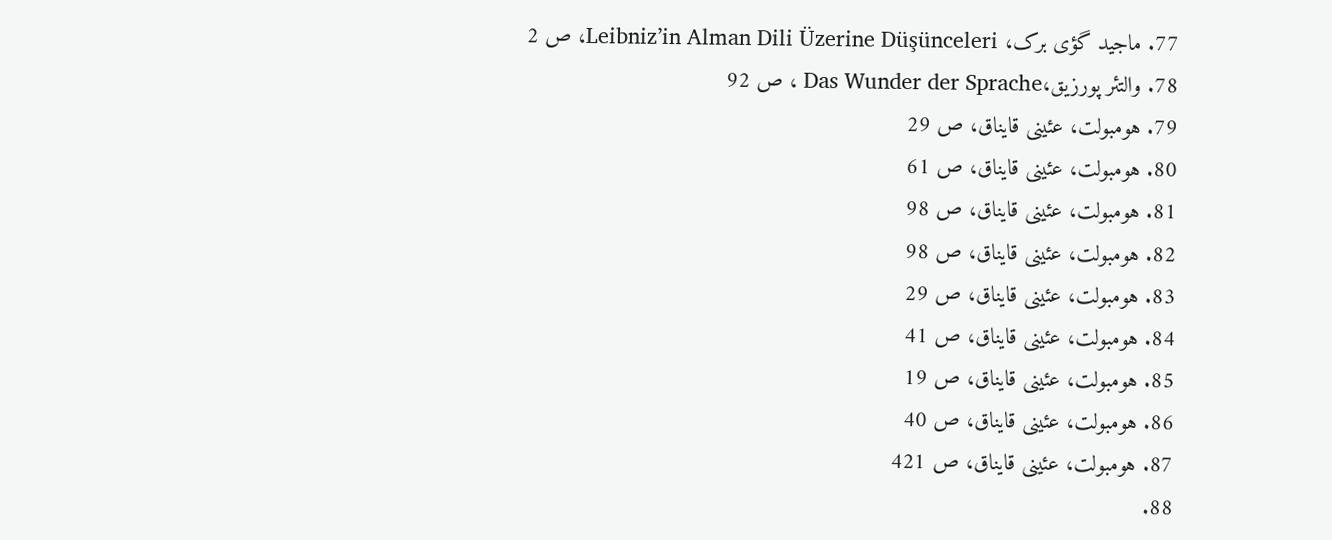77. ماجید گؤی برک، Leibniz’in Alman Dili Üzerine Düşünceleri، ص 2
78. والتئر پورزیق،Das Wunder der Sprache ، ص 92
79. هومبولت، عئینی قایناق، ص 29
80. هومبولت، عئینی قایناق، ص 61
81. هومبولت، عئینی قایناق، ص 98
82. هومبولت، عئینی قایناق، ص 98
83. هومبولت، عئینی قایناق، ص 29
84. هومبولت، عئینی قایناق، ص 41
85. هومبولت، عئینی قایناق، ص 19
86. هومبولت، عئینی قایناق، ص 40
87. هومبولت، عئینی قایناق، ص 421
88.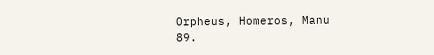Orpheus, Homeros, Manu
89.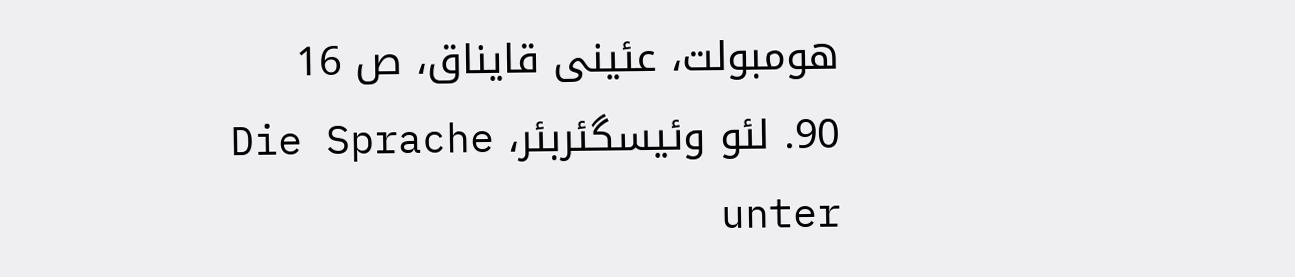هومبولت، عئینی قایناق، ص 16
90. لئو وئیسگئربئر، Die Sprache unter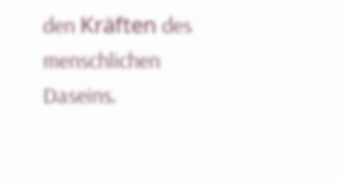den Kräften des menschlichen Daseins،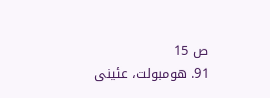ص 15
91. هومبولت، عئینی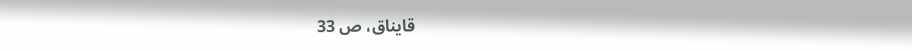قایناق، ص 33